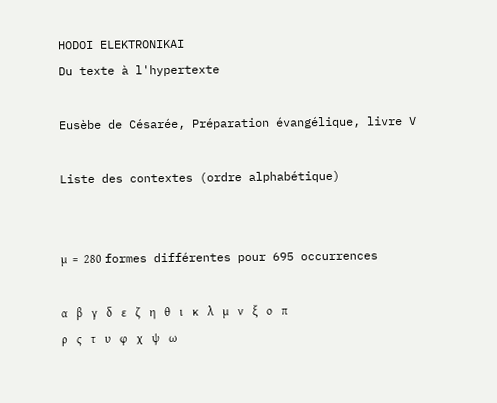HODOI ELEKTRONIKAI
Du texte à l'hypertexte

Eusèbe de Césarée, Préparation évangélique, livre V

Liste des contextes (ordre alphabétique)


μ  =  280 formes différentes pour 695 occurrences

α   β   γ   δ   ε   ζ   η   θ   ι   κ   λ   μ   ν   ξ   ο   π   ρ   ς   τ   υ   φ   χ   ψ   ω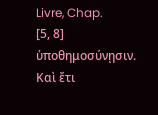Livre, Chap.
[5, 8]   ὑποθημοσύνῃσιν. Καὶ ἔτι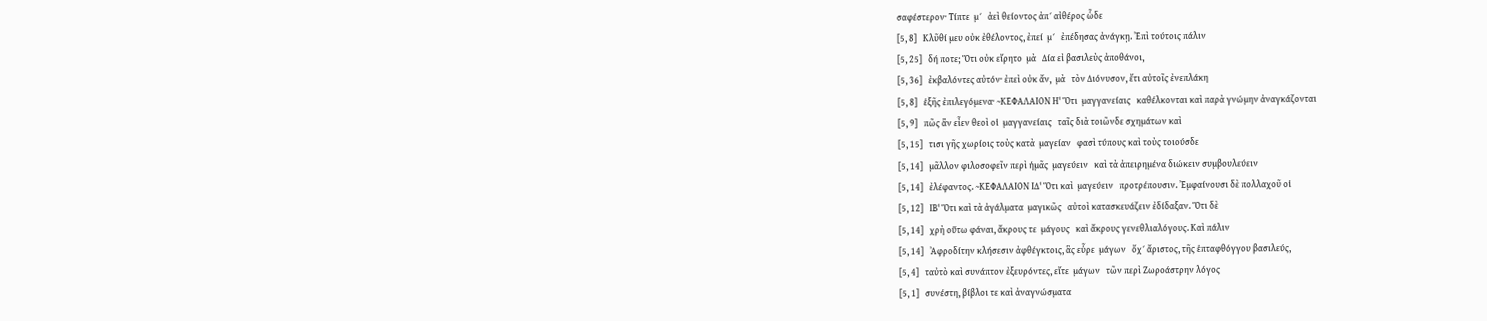σαφέστερον· Τίπτε  μ´   ἀεὶ θείοντος ἀπ´ αἰθέρος ὧδε
[5, 8]   Κλῦθί μευ οὐκ ἐθέλοντος, ἐπεί  μ´   ἐπέδησας ἀνάγκῃ. Ἐπὶ τούτοις πάλιν
[5, 25]   δή ποτε; Ὅτι οὐκ εἴρητο  μὰ   Δία εἰ βασιλεὺς ἀποθάνοι,
[5, 36]   ἐκβαλόντες αὐτόν· ἐπεὶ οὐκ ἄν,  μὰ   τὸν Διόνυσον, ἔτι αὐτοῖς ἐνεπλάκη
[5, 8]   ἑξῆς ἐπιλεγόμενα· ~ΚΕΦΑΛΑΙΟΝ Η' Ὅτι  μαγγανείαις   καθέλκονται καὶ παρὰ γνώμην ἀναγκάζονται
[5, 9]   πῶς ἂν εἶεν θεοὶ οἱ  μαγγανείαις   ταῖς διὰ τοιῶνδε σχημάτων καὶ
[5, 15]   τισι γῆς χωρίοις τοὺς κατὰ  μαγείαν   φασὶ τύπους καὶ τοὺς τοιούσδε
[5, 14]   μᾶλλον φιλοσοφεῖν περὶ ἡμᾶς  μαγεύειν   καὶ τὰ ἀπειρημένα διώκειν συμβουλεύειν
[5, 14]   ἐλέφαντος. ~ΚΕΦΑΛΑΙΟΝ ΙΔ' Ὅτι καὶ  μαγεύειν   προτρέπουσιν. Ἐμφαίνουσι δὲ πολλαχοῦ οἱ
[5, 12]   ΙΒ' Ὅτι καὶ τὰ ἀγάλματα  μαγικῶς   αὐτοὶ κατασκευάζειν ἐδίδαξαν. Ὅτι δὲ
[5, 14]   χρὴ οὕτω φάναι, ἄκρους τε  μάγους   καὶ ἄκρους γενεθλιαλόγους. Καὶ πάλιν
[5, 14]   Ἀφροδίτην κλήσεσιν ἀφθέγκτοις, ἃς εὗρε  μάγων   ὄχ´ ἄριστος, τῆς ἑπταφθόγγου βασιλεύς,
[5, 4]   ταὐτὸ καὶ συνάπτον ἐξευρόντες, εἴτε  μάγων   τῶν περὶ Ζωροάστρην λόγος
[5, 1]   συνέστη, βίβλοι τε καὶ ἀναγνώσματα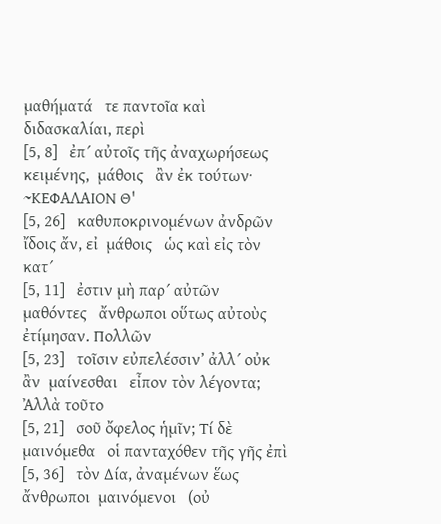μαθήματά   τε παντοῖα καὶ διδασκαλίαι, περὶ
[5, 8]   ἐπ´ αὐτοῖς τῆς ἀναχωρήσεως κειμένης,  μάθοις   ἂν ἐκ τούτων· ~ΚΕΦΑΛΑΙΟΝ Θ'
[5, 26]   καθυποκρινομένων ἀνδρῶν ἴδοις ἄν, εἰ  μάθοις   ὡς καὶ εἰς τὸν κατ´
[5, 11]   ἐστιν μὴ παρ´ αὐτῶν  μαθόντες   ἄνθρωποι οὕτως αὐτοὺς ἐτίμησαν. Πολλῶν
[5, 23]   τοῖσιν εὐπελέσσιν’ ἀλλ´ οὐκ ἂν  μαίνεσθαι   εἶπον τὸν λέγοντα; Ἀλλὰ τοῦτο
[5, 21]   σοῦ ὄφελος ἡμῖν; Τί δὲ  μαινόμεθα   οἱ πανταχόθεν τῆς γῆς ἐπὶ
[5, 36]   τὸν Δία, ἀναμένων ἕως ἄνθρωποι  μαινόμενοι   (οὐ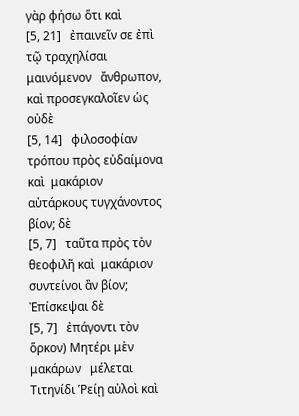γὰρ φήσω ὅτι καὶ
[5, 21]   ἐπαινεῖν σε ἐπὶ τῷ τραχηλίσαι  μαινόμενον   ἄνθρωπον, καὶ προσεγκαλοῖεν ὡς οὐδὲ
[5, 14]   φιλοσοφίαν τρόπου πρὸς εὐδαίμονα καὶ  μακάριον   αὐτάρκους τυγχάνοντος βίον; δὲ
[5, 7]   ταῦτα πρὸς τὸν θεοφιλῆ καὶ  μακάριον   συντείνοι ἂν βίον; Ἐπίσκεψαι δὲ
[5, 7]   ἐπάγοντι τὸν ὅρκον) Μητέρι μὲν  μακάρων   μέλεται Τιτηνίδι Ῥείῃ αὐλοὶ καὶ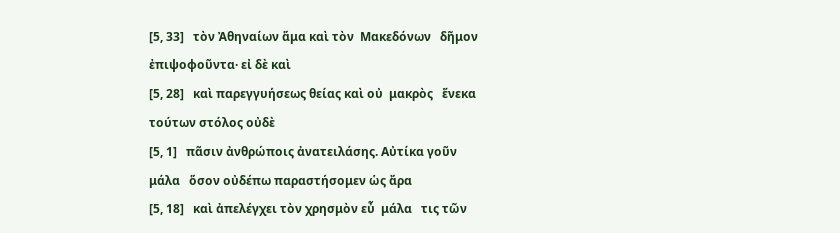[5, 33]   τὸν Ἀθηναίων ἅμα καὶ τὸν  Μακεδόνων   δῆμον ἐπιψοφοῦντα· εἰ δὲ καὶ
[5, 28]   καὶ παρεγγυήσεως θείας καὶ οὐ  μακρὸς   ἕνεκα τούτων στόλος οὐδὲ
[5, 1]   πᾶσιν ἀνθρώποις ἀνατειλάσης. Αὐτίκα γοῦν  μάλα   ὅσον οὐδέπω παραστήσομεν ὡς ἄρα
[5, 18]   καὶ ἀπελέγχει τὸν χρησμὸν εὖ  μάλα   τις τῶν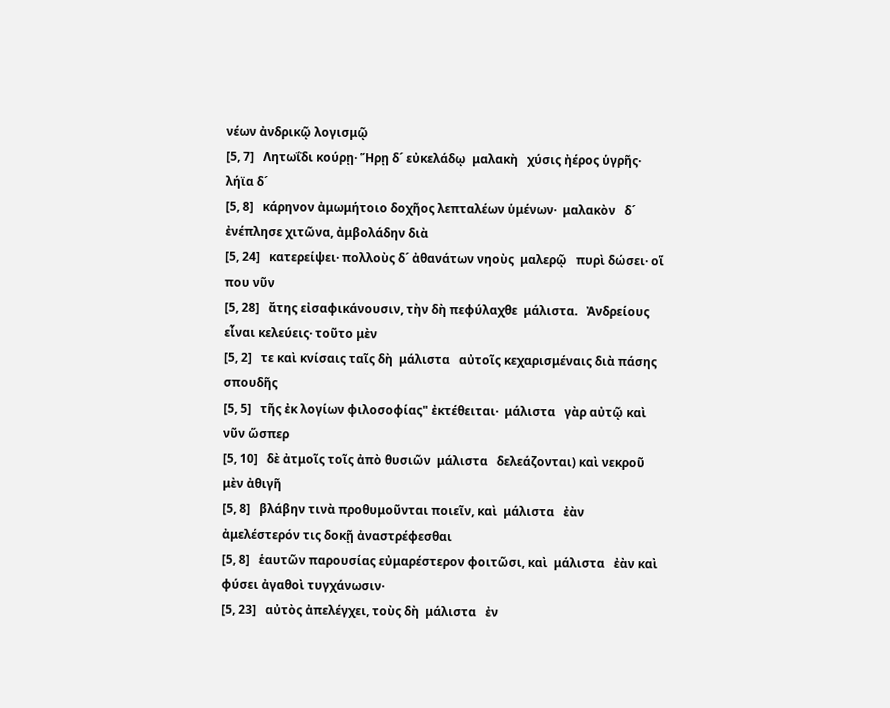νέων ἀνδρικῷ λογισμῷ
[5, 7]   Λητωΐδι κούρῃ· Ἥρῃ δ´ εὐκελάδῳ  μαλακὴ   χύσις ἠέρος ὑγρῆς· λήϊα δ´
[5, 8]   κάρηνον ἀμωμήτοιο δοχῆος λεπταλέων ὑμένων·  μαλακὸν   δ´ ἐνέπλησε χιτῶνα, ἀμβολάδην διὰ
[5, 24]   κατερείψει· πολλοὺς δ´ ἀθανάτων νηοὺς  μαλερῷ   πυρὶ δώσει· οἵ που νῦν
[5, 28]   ἄτης εἰσαφικάνουσιν, τὴν δὴ πεφύλαχθε  μάλιστα.   Ἀνδρείους εἶναι κελεύεις· τοῦτο μὲν
[5, 2]   τε καὶ κνίσαις ταῖς δὴ  μάλιστα   αὐτοῖς κεχαρισμέναις διὰ πάσης σπουδῆς
[5, 5]   τῆς ἐκ λογίων φιλοσοφίας" ἐκτέθειται·  μάλιστα   γὰρ αὐτῷ καὶ νῦν ὥσπερ
[5, 10]   δὲ ἀτμοῖς τοῖς ἀπὸ θυσιῶν  μάλιστα   δελεάζονται) καὶ νεκροῦ μὲν ἀθιγῆ
[5, 8]   βλάβην τινὰ προθυμοῦνται ποιεῖν, καὶ  μάλιστα   ἐὰν ἀμελέστερόν τις δοκῇ ἀναστρέφεσθαι
[5, 8]   ἑαυτῶν παρουσίας εὐμαρέστερον φοιτῶσι, καὶ  μάλιστα   ἐὰν καὶ φύσει ἀγαθοὶ τυγχάνωσιν·
[5, 23]   αὐτὸς ἀπελέγχει, τοὺς δὴ  μάλιστα   ἐν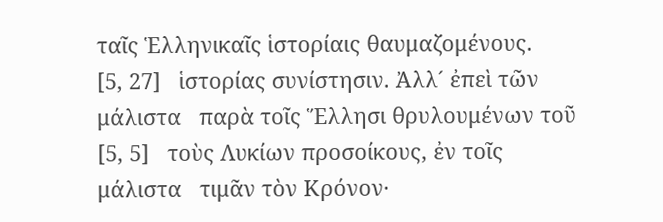ταῖς Ἑλληνικαῖς ἱστορίαις θαυμαζομένους.
[5, 27]   ἱστορίας συνίστησιν. Ἀλλ´ ἐπεὶ τῶν  μάλιστα   παρὰ τοῖς Ἕλλησι θρυλουμένων τοῦ
[5, 5]   τοὺς Λυκίων προσοίκους, ἐν τοῖς  μάλιστα   τιμᾶν τὸν Κρόνον·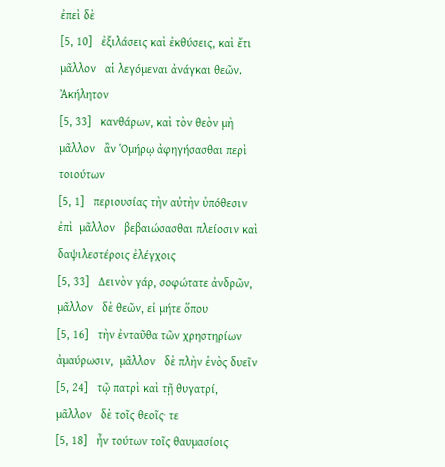ἐπεὶ δὲ
[5, 10]   ἐξιλάσεις καὶ ἐκθύσεις, καὶ ἔτι  μᾶλλον   αἱ λεγόμεναι ἀνάγκαι θεῶν. Ἀκήλητον
[5, 33]   κανθάρων, καὶ τὸν θεὸν μὴ  μᾶλλον   ἂν Ὁμήρῳ ἀφηγήσασθαι περὶ τοιούτων
[5, 1]   περιουσίας τὴν αὐτὴν ὑπόθεσιν ἐπὶ  μᾶλλον   βεβαιώσασθαι πλείοσιν καὶ δαψιλεστέροις ἐλέγχοις
[5, 33]   Δεινὸν γάρ, σοφώτατε ἀνδρῶν,  μᾶλλον   δὲ θεῶν, εἰ μήτε ὅπου
[5, 16]   τὴν ἐνταῦθα τῶν χρηστηρίων ἀμαύρωσιν,  μᾶλλον   δὲ πλὴν ἑνὸς δυεῖν
[5, 24]   τῷ πατρὶ καὶ τῇ θυγατρί,  μᾶλλον   δὲ τοῖς θεοῖς· τε
[5, 18]   ἦν τούτων τοῖς θαυμασίοις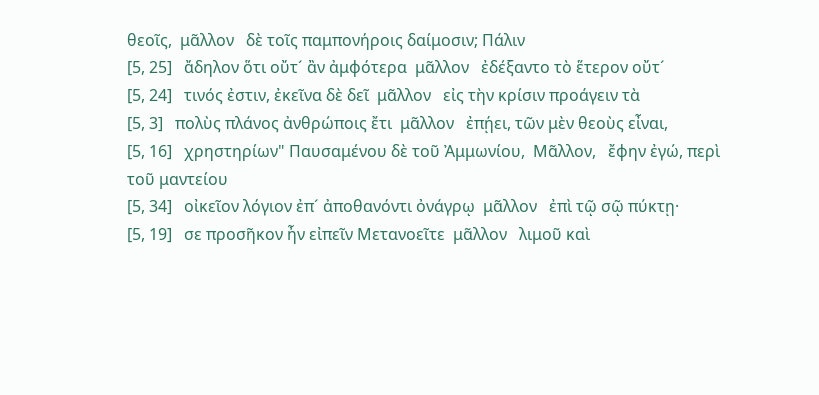θεοῖς,  μᾶλλον   δὲ τοῖς παμπονήροις δαίμοσιν; Πάλιν
[5, 25]   ἄδηλον ὅτι οὔτ´ ἂν ἀμφότερα  μᾶλλον   ἐδέξαντο τὸ ἕτερον οὔτ´
[5, 24]   τινός ἐστιν, ἐκεῖνα δὲ δεῖ  μᾶλλον   εἰς τὴν κρίσιν προάγειν τὰ
[5, 3]   πολὺς πλάνος ἀνθρώποις ἔτι  μᾶλλον   ἐπῄει, τῶν μὲν θεοὺς εἶναι,
[5, 16]   χρηστηρίων" Παυσαμένου δὲ τοῦ Ἀμμωνίου,  Μᾶλλον,   ἔφην ἐγώ, περὶ τοῦ μαντείου
[5, 34]   οἰκεῖον λόγιον ἐπ´ ἀποθανόντι ὀνάγρῳ  μᾶλλον   ἐπὶ τῷ σῷ πύκτῃ·
[5, 19]   σε προσῆκον ἦν εἰπεῖν Μετανοεῖτε  μᾶλλον   λιμοῦ καὶ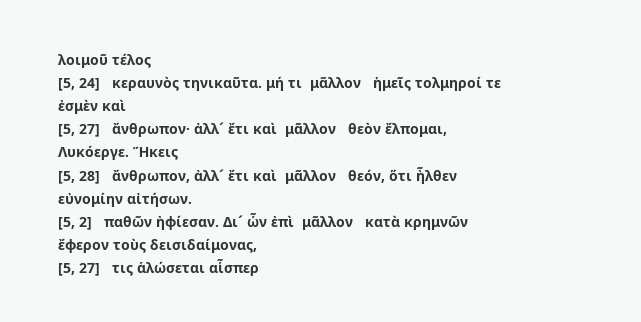λοιμοῦ τέλος
[5, 24]   κεραυνὸς τηνικαῦτα. μή τι  μᾶλλον   ἡμεῖς τολμηροί τε ἐσμὲν καὶ
[5, 27]   ἄνθρωπον· ἀλλ´ ἔτι καὶ  μᾶλλον   θεὸν ἔλπομαι, Λυκόεργε. Ἥκεις
[5, 28]   ἄνθρωπον, ἀλλ´ ἔτι καὶ  μᾶλλον   θεόν, ὅτι ἦλθεν εὐνομίην αἰτήσων.
[5, 2]   παθῶν ἠφίεσαν. Δι´ ὧν ἐπὶ  μᾶλλον   κατὰ κρημνῶν ἔφερον τοὺς δεισιδαίμονας,
[5, 27]   τις ἁλώσεται αἷσπερ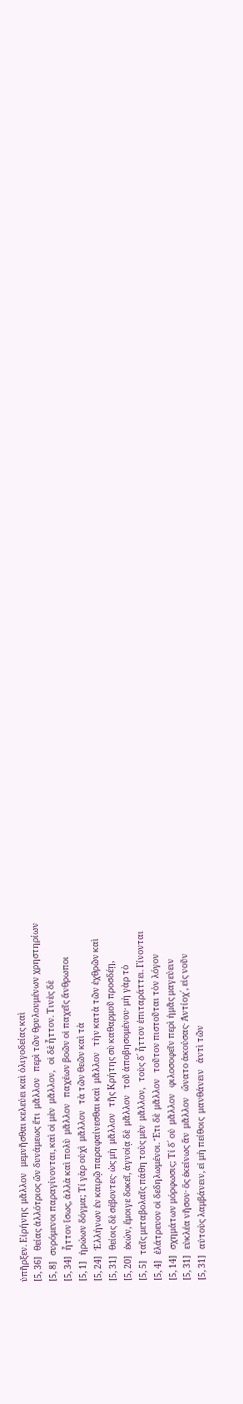ὑπῆρξεν. Εἰρήνης  μᾶλλον   μεμνῆσθαι κελεύει καὶ ὀλιγοδείας καὶ
[5, 36]   θείας ἀλλότριος ὢν δυνάμεως ἔτι  μᾶλλον   περὶ τῶν θρυλουμένων χρηστηρίων
[5, 8]   συρόμενοι παραγίνονται, καὶ οἱ μὲν  μᾶλλον,   οἱ δὲ ἧττον. Τινὲς δὲ
[5, 34]   ἧττον ἴσως, ἀλλὰ καὶ πολὺ  μᾶλλον   παχέων βοῶν οἱ παχεῖς ἄνθρωποι
[5, 1]   ἡρώων δόγμα; Τί γὰρ οὐχὶ  μᾶλλον   τὰ τῶν θεῶν καὶ τὰ
[5, 24]   Ἑλλήνων ἐν καιρῷ παραφαίνεσθαι καὶ  μᾶλλον   τὴν κατὰ τῶν ἐχθρῶν καὶ
[5, 31]   θείοις δὲ σέβοντες· ὡς μὴ  μᾶλλον   τῆς Κρήτης σὺ καθαρμοῦ προσδέῃ,
[5, 20]   ἑκών, ἔμοιγε δοκεῖ, ἀγνοίᾳ δὲ  μᾶλλον   τοῦ ἀποβησομένου· μὴ γὰρ τὸ
[5, 5]   ταῖς μεταβολαῖς πάθη τοὺς μὲν  μᾶλλον,   τοὺς δ´ ἧττον ἐπιταράττει. Γίνονται
[5, 4]   ἐλάτρευον οἱ δεδηλωμένοι. Ἔτι δὲ  μᾶλλον   τοῦτον πιστοῦται τὸν λόγον
[5, 14]   σχημάτων μόρφωσις; Τί δ´ οὐ  μᾶλλον   φιλοσοφεῖν περὶ ἡμᾶς μαγεύειν
[5, 31]   εὐκλέα νῆσον· ὃς ἐκείνως ἂν  μᾶλλον   ὤνατο ἀκούσας· Ἀντίοχ´, εἰς νοῦν
[5, 31]   αὐτοὺς λαμβάνειν, εἰ μὴ πείθοις  μανθάνειν   ἀντὶ τῶν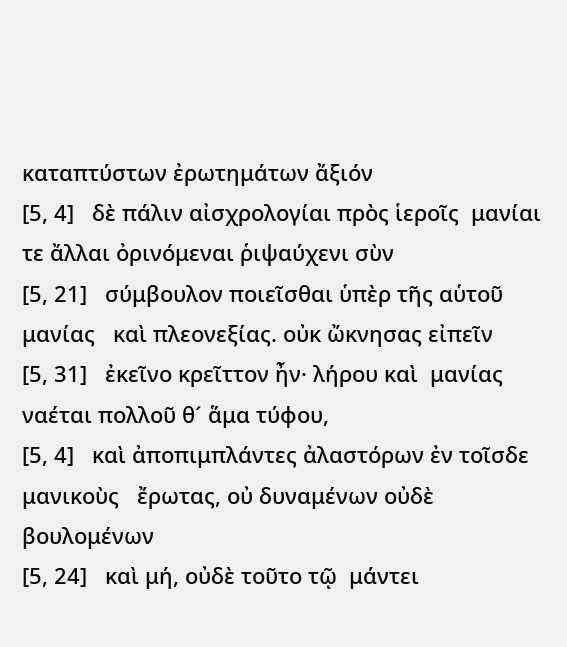καταπτύστων ἐρωτημάτων ἄξιόν
[5, 4]   δὲ πάλιν αἰσχρολογίαι πρὸς ἱεροῖς  μανίαι   τε ἄλλαι ὀρινόμεναι ῥιψαύχενι σὺν
[5, 21]   σύμβουλον ποιεῖσθαι ὑπὲρ τῆς αὑτοῦ  μανίας   καὶ πλεονεξίας. οὐκ ὤκνησας εἰπεῖν
[5, 31]   ἐκεῖνο κρεῖττον ἦν· λήρου καὶ  μανίας   ναέται πολλοῦ θ´ ἅμα τύφου,
[5, 4]   καὶ ἀποπιμπλάντες ἀλαστόρων ἐν τοῖσδε  μανικοὺς   ἔρωτας, οὐ δυναμένων οὐδὲ βουλομένων
[5, 24]   καὶ μή, οὐδὲ τοῦτο τῷ  μάντει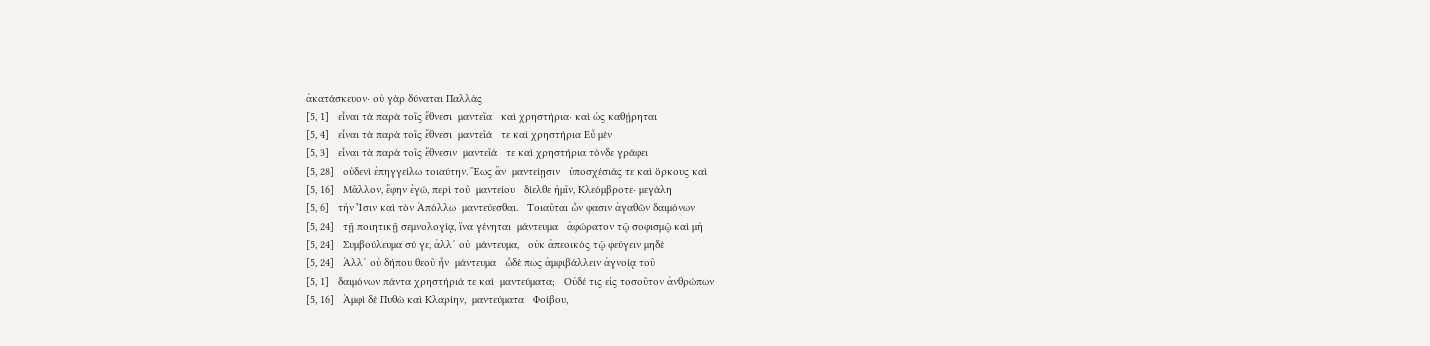ἀκατάσκευον· οὐ γὰρ δύναται Παλλὰς
[5, 1]   εἶναι τὰ παρὰ τοῖς ἔθνεσι  μαντεῖα   καὶ χρηστήρια· καὶ ὡς καθῄρηται
[5, 4]   εἶναι τὰ παρὰ τοῖς ἔθνεσι  μαντεῖά   τε καὶ χρηστήρια Εὖ μὲν
[5, 3]   εἶναι τὰ παρὰ τοῖς ἔθνεσιν  μαντεῖά   τε καὶ χρηστήρια τόνδε γράφει
[5, 28]   οὐδενὶ ἐπηγγείλω τοιαύτην. Ἕως ἂν  μαντείῃσιν   ὑποσχέσιάς τε καὶ ὅρκους καὶ
[5, 16]   Μᾶλλον, ἔφην ἐγώ, περὶ τοῦ  μαντείου   δίελθε ἡμῖν, Κλεόμβροτε· μεγάλη
[5, 6]   τὴν Ἶσιν καὶ τὸν Ἀπόλλω  μαντεύεσθαι.   Τοιαῦται ὧν φασιν ἀγαθῶν δαιμόνων
[5, 24]   τῇ ποιητικῇ σεμνολογίᾳ, ἵνα γένηται  μάντευμα   ἀφώρατον τῷ σοφισμῷ καὶ μὴ
[5, 24]   Συμβούλευμα σύ γε, ἀλλ´ οὐ  μάντευμα,   οὐκ ἀπεοικὸς τῷ φεύγειν μηδὲ
[5, 24]   Ἀλλ´ οὐ δήπου θεοῦ ἦν  μάντευμα   ὧδέ πως ἀμφιβάλλειν ἀγνοίᾳ τοῦ
[5, 1]   δαιμόνων πάντα χρηστήριά τε καὶ  μαντεύματα;   Οὐδέ τις εἰς τοσοῦτον ἀνθρώπων
[5, 16]   Ἀμφὶ δὲ Πυθὼ καὶ Κλαρίην,  μαντεύματα   Φοίβου,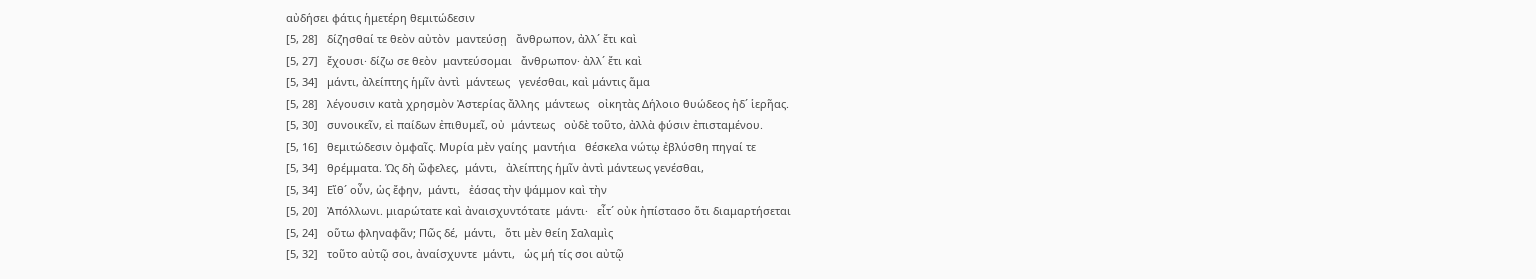αὐδήσει φάτις ἡμετέρη θεμιτώδεσιν
[5, 28]   δίζησθαί τε θεὸν αὐτὸν  μαντεύσῃ   ἄνθρωπον, ἀλλ´ ἔτι καὶ
[5, 27]   ἔχουσι· δίζω σε θεὸν  μαντεύσομαι   ἄνθρωπον· ἀλλ´ ἔτι καὶ
[5, 34]   μάντι, ἀλείπτης ἡμῖν ἀντὶ  μάντεως   γενέσθαι, καὶ μάντις ἅμα
[5, 28]   λέγουσιν κατὰ χρησμὸν Ἀστερίας ἄλλης  μάντεως   οἰκητὰς Δήλοιο θυώδεος ἠδ´ ἱερῆας.
[5, 30]   συνοικεῖν, εἰ παίδων ἐπιθυμεῖ, οὐ  μάντεως   οὐδὲ τοῦτο, ἀλλὰ φύσιν ἐπισταμένου.
[5, 16]   θεμιτώδεσιν ὀμφαῖς. Μυρία μὲν γαίης  μαντήια   θέσκελα νώτῳ ἐβλύσθη πηγαί τε
[5, 34]   θρέμματα. Ὡς δὴ ὤφελες,  μάντι,   ἀλείπτης ἡμῖν ἀντὶ μάντεως γενέσθαι,
[5, 34]   Εἴθ´ οὖν, ὡς ἔφην,  μάντι,   ἐάσας τὴν ψάμμον καὶ τὴν
[5, 20]   Ἀπόλλωνι. μιαρώτατε καὶ ἀναισχυντότατε  μάντι·   εἶτ´ οὐκ ἠπίστασο ὅτι διαμαρτήσεται
[5, 24]   οὕτω φληναφᾶν; Πῶς δέ,  μάντι,   ὅτι μὲν θείη Σαλαμὶς
[5, 32]   τοῦτο αὐτῷ σοι, ἀναίσχυντε  μάντι,   ὡς μή τίς σοι αὐτῷ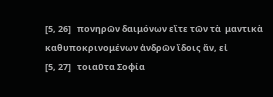[5, 26]   πονηρῶν δαιμόνων εἴτε τῶν τὰ  μαντικὰ   καθυποκρινομένων ἀνδρῶν ἴδοις ἄν, εἰ
[5, 27]   τοιαῦτα Σοφία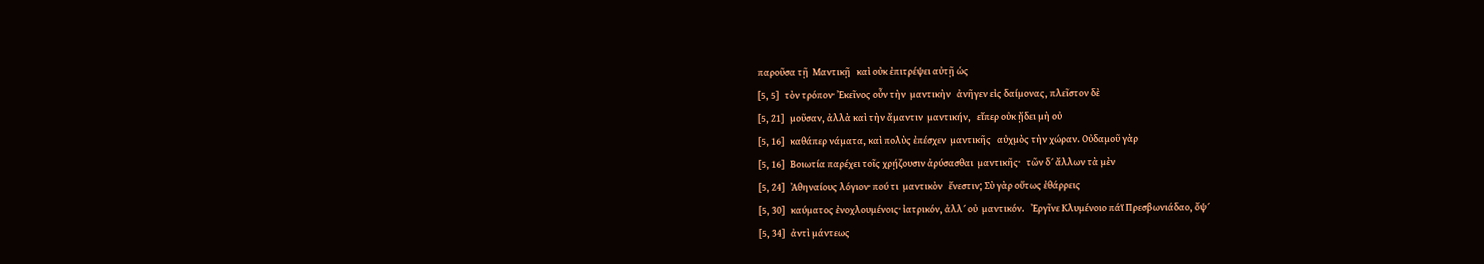παροῦσα τῇ  Μαντικῇ   καὶ οὐκ ἐπιτρέψει αὐτῇ ὡς
[5, 5]   τὸν τρόπον· Ἐκεῖνος οὖν τὴν  μαντικὴν   ἀνῆγεν εἰς δαίμονας, πλεῖστον δὲ
[5, 21]   μοῦσαν, ἀλλὰ καὶ τὴν ἄμαντιν  μαντικήν,   εἴπερ οὐκ ᾔδει μὴ οὐ
[5, 16]   καθάπερ νάματα, καὶ πολὺς ἐπέσχεν  μαντικῆς   αὐχμὸς τὴν χώραν. Οὐδαμοῦ γὰρ
[5, 16]   Βοιωτία παρέχει τοῖς χρῄζουσιν ἀρύσασθαι  μαντικῆς·   τῶν δ´ ἄλλων τὰ μὲν
[5, 24]   Ἀθηναίους λόγιον· πού τι  μαντικὸν   ἔνεστιν; Σὺ γὰρ οὕτως ἐθάρρεις
[5, 30]   καύματος ἐνοχλουμένοις· ἰατρικόν, ἀλλ´ οὐ  μαντικόν.   Ἐργῖνε Κλυμένοιο πάϊ Πρεσβωνιάδαο, ὄψ´
[5, 34]   ἀντὶ μάντεως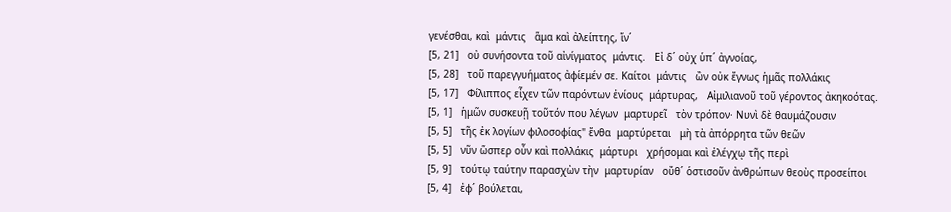γενέσθαι, καὶ  μάντις   ἅμα καὶ ἀλείπτης, ἵν´
[5, 21]   οὐ συνήσοντα τοῦ αἰνίγματος  μάντις.   Εἰ δ´ οὐχ ὑπ´ ἀγνοίας,
[5, 28]   τοῦ παρεγγυήματος ἀφίεμέν σε. Καίτοι  μάντις   ὢν οὐκ ἔγνως ἡμᾶς πολλάκις
[5, 17]   Φίλιππος εἶχεν τῶν παρόντων ἐνίους  μάρτυρας,   Αἰμιλιανοῦ τοῦ γέροντος ἀκηκοότας.
[5, 1]   ἡμῶν συσκευῇ τοῦτόν που λέγων  μαρτυρεῖ   τὸν τρόπον· Νυνὶ δὲ θαυμάζουσιν
[5, 5]   τῆς ἐκ λογίων φιλοσοφίας" ἔνθα  μαρτύρεται   μὴ τὰ ἀπόρρητα τῶν θεῶν
[5, 5]   νῦν ὥσπερ οὖν καὶ πολλάκις  μάρτυρι   χρήσομαι καὶ ἐλέγχῳ τῆς περὶ
[5, 9]   τούτῳ ταύτην παρασχὼν τὴν  μαρτυρίαν   οὔθ´ ὁστισοῦν ἀνθρώπων θεοὺς προσείποι
[5, 4]   ἐφ´ βούλεται,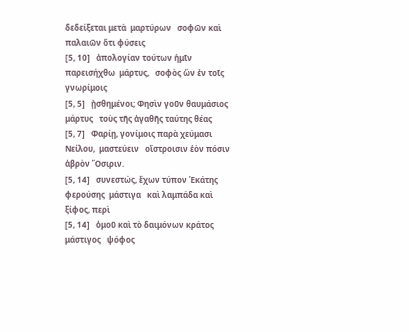δεδείξεται μετὰ  μαρτύρων   σοφῶν καὶ παλαιῶν ὅτι φύσεις
[5, 10]   ἀπολογίαν τούτων ἡμῖν παρεισήχθω  μάρτυς,   σοφὸς ὢν ἐν τοῖς γνωρίμοις
[5, 5]   ᾐσθημένοι; Φησὶν γοῦν θαυμάσιος  μάρτυς   τοὺς τῆς ἀγαθῆς ταύτης θέας
[5, 7]   Φαρίῃ, γονίμοις παρὰ χεύμασι Νείλου,  μαστεύειν   οἴστροισιν ἑὸν πόσιν ἁβρὸν Ὄσιριν.
[5, 14]   συνεστώς, ἔχων τύπον Ἑκάτης φερούσης  μάστιγα   καὶ λαμπάδα καὶ ξίφος, περὶ
[5, 14]   ὁμοῦ καὶ τὸ δαιμόνων κράτος  μάστιγος   ψόφος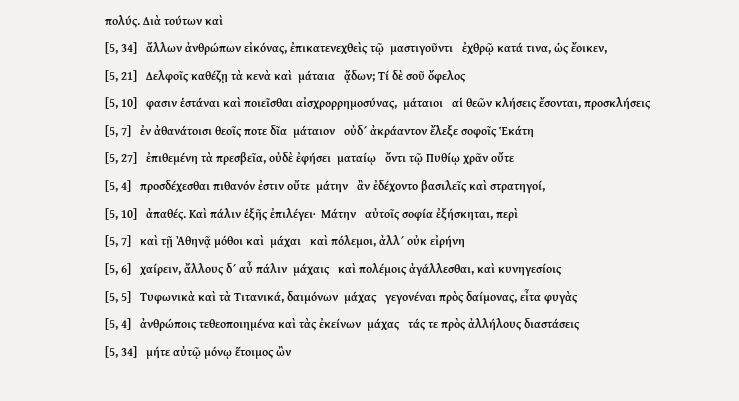πολύς. Διὰ τούτων καὶ
[5, 34]   ἄλλων ἀνθρώπων εἰκόνας, ἐπικατενεχθεὶς τῷ  μαστιγοῦντι   ἐχθρῷ κατά τινα, ὡς ἔοικεν,
[5, 21]   Δελφοῖς καθέζῃ τὰ κενὰ καὶ  μάταια   ᾄδων; Τί δὲ σοῦ ὄφελος
[5, 10]   φασιν ἑστάναι καὶ ποιεῖσθαι αἰσχρορρημοσύνας,  μάταιοι   αἱ θεῶν κλήσεις ἔσονται, προσκλήσεις
[5, 7]   ἐν ἀθανάτοισι θεοῖς ποτε δῖα  μάταιον   οὐδ´ ἀκράαντον ἔλεξε σοφοῖς Ἑκάτη
[5, 27]   ἐπιθεμένη τὰ πρεσβεῖα, οὐδὲ ἐφήσει  ματαίῳ   ὄντι τῷ Πυθίῳ χρᾶν οὔτε
[5, 4]   προσδέχεσθαι πιθανόν ἐστιν οὔτε  μάτην   ἂν ἐδέχοντο βασιλεῖς καὶ στρατηγοί,
[5, 10]   ἀπαθές. Καὶ πάλιν ἑξῆς ἐπιλέγει·  Μάτην   αὐτοῖς σοφία ἐξήσκηται, περὶ
[5, 7]   καὶ τῇ Ἀθηνᾷ μόθοι καὶ  μάχαι   καὶ πόλεμοι, ἀλλ´ οὐκ εἰρήνη
[5, 6]   χαίρειν, ἄλλους δ´ αὖ πάλιν  μάχαις   καὶ πολέμοις ἀγάλλεσθαι, καὶ κυνηγεσίοις
[5, 5]   Τυφωνικὰ καὶ τὰ Τιτανικά, δαιμόνων  μάχας   γεγονέναι πρὸς δαίμονας, εἶτα φυγὰς
[5, 4]   ἀνθρώποις τεθεοποιημένα καὶ τὰς ἐκείνων  μάχας   τάς τε πρὸς ἀλλήλους διαστάσεις
[5, 34]   μήτε αὐτῷ μόνῳ ἕτοιμος ὢν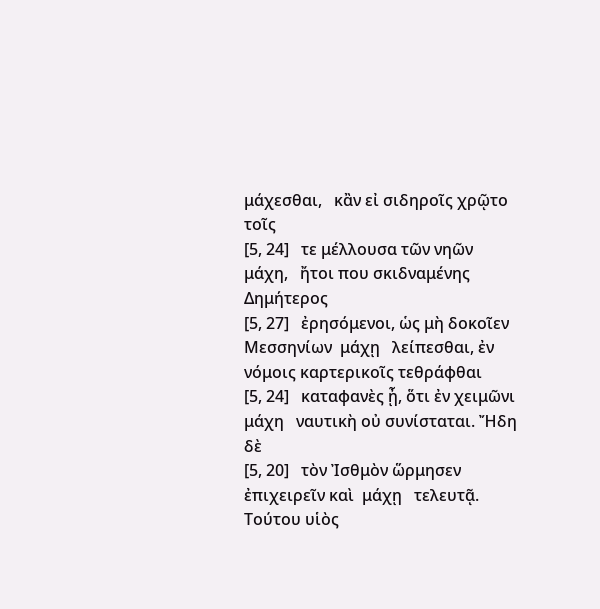μάχεσθαι,   κἂν εἰ σιδηροῖς χρῷτο τοῖς
[5, 24]   τε μέλλουσα τῶν νηῶν  μάχη,   ἤτοι που σκιδναμένης Δημήτερος
[5, 27]   ἐρησόμενοι, ὡς μὴ δοκοῖεν Μεσσηνίων  μάχῃ   λείπεσθαι, ἐν νόμοις καρτερικοῖς τεθράφθαι
[5, 24]   καταφανὲς ᾖ, ὅτι ἐν χειμῶνι  μάχη   ναυτικὴ οὐ συνίσταται. Ἤδη δὲ
[5, 20]   τὸν Ἰσθμὸν ὥρμησεν ἐπιχειρεῖν καὶ  μάχῃ   τελευτᾷ. Τούτου υἱὸς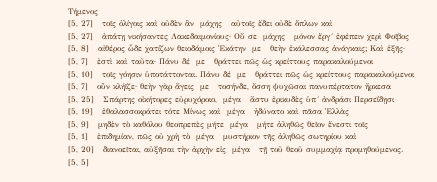Τήμενος
[5, 27]   τοῖς ὀλίγοις καὶ οὐδὲν ἂν  μάχης   αὐτοῖς ἔδει οὐδὲ ὅπλων καὶ
[5, 27]   ἀπάτῃ νικήσαντες Λακεδαιμονίους· Οὔ σε  μάχης   μόνον ἔργ´ ἐφέπειν χερὶ Φοῖβος
[5, 8]   αἰθέρος ὧδε χατίζων θειοδάμοις Ἑκάτην  με   θεὴν ἐκάλεσσας ἀνάγκαις; Καὶ ἑξῆς·
[5, 7]   ἐστὶ καὶ ταῦτα· Πάνυ δέ  με   θράττει πῶς ὡς κρείττους παρακαλούμενοι
[5, 10]   τοῖς γόησιν ὑποτάττονται. Πάνυ δέ  με   θράττει πῶς ὡς κρείττους παρακαλούμενοι
[5, 7]   οὖν κλήϊζε· θεὴν γὰρ ἄγεις  με   τοσήνδε, ὅσση ψυχῶσαι πανυπέρτατον ἤρκεσα
[5, 25]   Σπάρτης οἰκήτορες εὐρυχόροιο,  μέγα   ἄστυ ἐρικυδὲς ὑπ´ ἀνδράσι Περσεΐδῃσι
[5, 19]   ἐθαλασσοκράτει τότε Μίνως καὶ  μέγα   ἠδύνατο καὶ πᾶσα Ἑλλὰς
[5, 9]   μηδὲν τὸ καθόλου θεοπρεπὲς μήτε  μέγα   μήτε ἀληθῶς θεῖον ἔνεστι τοῖς
[5, 1]   ἐπιδημίαν, πῶς οὐ χρὴ τὸ  μέγα   μυστήριον τῆς ἀληθῶς σωτηρίου καὶ
[5, 20]   διανοεῖται, αὐξῆσαι τὴν ἀρχὴν εἰς  μέγα   τῇ τοῦ θεοῦ συμμαχίᾳ προμηθούμενος.
[5, 5]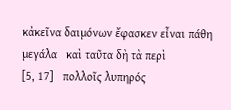κἀκεῖνα δαιμόνων ἔφασκεν εἶναι πάθη  μεγάλα   καὶ ταῦτα δὴ τὰ περὶ
[5, 17]   πολλοῖς λυπηρός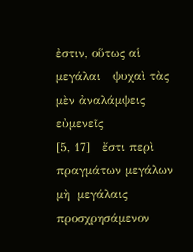ἐστιν, οὕτως αἱ  μεγάλαι   ψυχαὶ τὰς μὲν ἀναλάμψεις εὐμενεῖς
[5, 17]   ἔστι περὶ πραγμάτων μεγάλων μὴ  μεγάλαις   προσχρησάμενον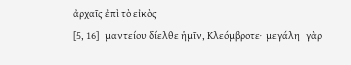ἀρχαῖς ἐπὶ τὸ εἰκὸς
[5, 16]   μαντείου δίελθε ἡμῖν, Κλεόμβροτε·  μεγάλη   γὰρ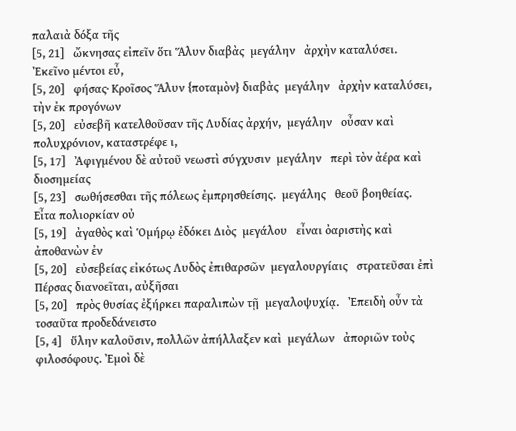παλαιὰ δόξα τῆς
[5, 21]   ὤκνησας εἰπεῖν ὅτι Ἅλυν διαβὰς  μεγάλην   ἀρχὴν καταλύσει. Ἐκεῖνο μέντοι εὖ,
[5, 20]   φήσας· Κροῖσος Ἅλυν {ποταμὸν} διαβὰς  μεγάλην   ἀρχὴν καταλύσει, τὴν ἐκ προγόνων
[5, 20]   εὐσεβῆ κατελθοῦσαν τῆς Λυδίας ἀρχήν,  μεγάλην   οὖσαν καὶ πολυχρόνιον, καταστρέφε ι,
[5, 17]   Ἀφιγμένου δὲ αὐτοῦ νεωστὶ σύγχυσιν  μεγάλην   περὶ τὸν ἀέρα καὶ διοσημείας
[5, 23]   σωθήσεσθαι τῆς πόλεως ἐμπρησθείσης.  μεγάλης   θεοῦ βοηθείας. Εἶτα πολιορκίαν οὐ
[5, 19]   ἀγαθὸς καὶ Ὁμήρῳ ἐδόκει Διὸς  μεγάλου   εἶναι ὀαριστὴς καὶ ἀποθανὼν ἐν
[5, 20]   εὐσεβείας εἰκότως Λυδὸς ἐπιθαρσῶν  μεγαλουργίαις   στρατεῦσαι ἐπὶ Πέρσας διανοεῖται, αὐξῆσαι
[5, 20]   πρὸς θυσίας ἐξήρκει παραλιπὼν τῇ  μεγαλοψυχίᾳ.   Ἐπειδὴ οὖν τὰ τοσαῦτα προδεδάνειστο
[5, 4]   ὕλην καλοῦσιν, πολλῶν ἀπήλλαξεν καὶ  μεγάλων   ἀποριῶν τοὺς φιλοσόφους. Ἐμοὶ δὲ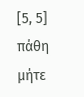[5, 5]   πάθη μήτε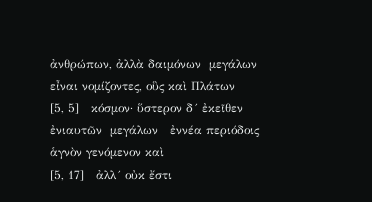ἀνθρώπων, ἀλλὰ δαιμόνων  μεγάλων   εἶναι νομίζοντες, οὓς καὶ Πλάτων
[5, 5]   κόσμον· ὕστερον δ´ ἐκεῖθεν ἐνιαυτῶν  μεγάλων   ἐννέα περιόδοις ἁγνὸν γενόμενον καὶ
[5, 17]   ἀλλ´ οὐκ ἔστι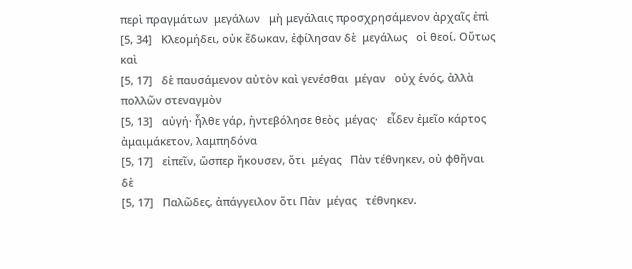περὶ πραγμάτων  μεγάλων   μὴ μεγάλαις προσχρησάμενον ἀρχαῖς ἐπὶ
[5, 34]   Κλεομήδει, οὐκ ἔδωκαν, ἐφίλησαν δὲ  μεγάλως   οἱ θεοί. Οὕτως καὶ
[5, 17]   δὲ παυσάμενον αὐτὸν καὶ γενέσθαι  μέγαν   οὐχ ἑνός, ἀλλὰ πολλῶν στεναγμὸν
[5, 13]   αὐγή· ἦλθε γάρ, ἠντεβόλησε θεὸς  μέγας·   εἶδεν ἐμεῖο κάρτος ἀμαιμάκετον, λαμπηδόνα
[5, 17]   εἰπεῖν, ὥσπερ ἤκουσεν, ὅτι  μέγας   Πὰν τέθνηκεν, οὐ φθῆναι δὲ
[5, 17]   Παλῶδες, ἀπάγγειλον ὅτι Πὰν  μέγας   τέθνηκεν.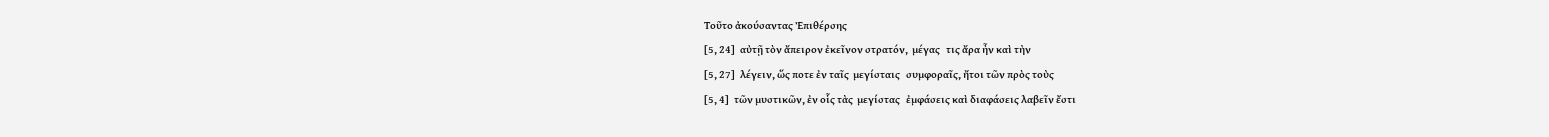Τοῦτο ἀκούσαντας Ἐπιθέρσης
[5, 24]   αὐτῇ τὸν ἄπειρον ἐκεῖνον στρατόν,  μέγας   τις ἄρα ἦν καὶ τὴν
[5, 27]   λέγειν, ὥς ποτε ἐν ταῖς  μεγίσταις   συμφοραῖς, ἤτοι τῶν πρὸς τοὺς
[5, 4]   τῶν μυστικῶν, ἐν οἷς τὰς  μεγίστας   ἐμφάσεις καὶ διαφάσεις λαβεῖν ἔστι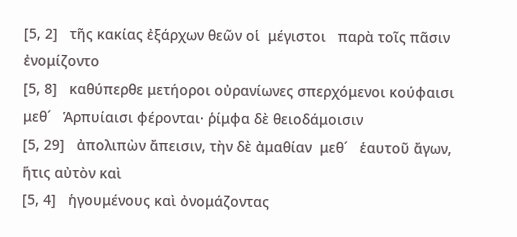[5, 2]   τῆς κακίας ἐξάρχων θεῶν οἱ  μέγιστοι   παρὰ τοῖς πᾶσιν ἐνομίζοντο
[5, 8]   καθύπερθε μετήοροι οὐρανίωνες σπερχόμενοι κούφαισι  μεθ´   Ἁρπυίαισι φέρονται· ῥίμφα δὲ θειοδάμοισιν
[5, 29]   ἀπολιπὼν ἄπεισιν, τὴν δὲ ἀμαθίαν  μεθ´   ἑαυτοῦ ἄγων, ἥτις αὐτὸν καὶ
[5, 4]   ἡγουμένους καὶ ὀνομάζοντας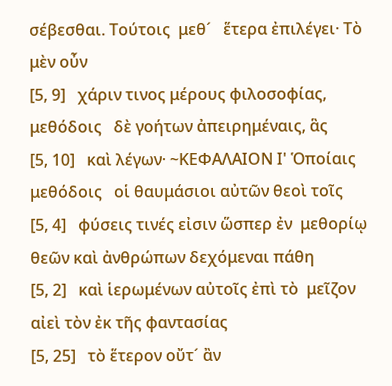σέβεσθαι. Τούτοις  μεθ´   ἕτερα ἐπιλέγει· Τὸ μὲν οὖν
[5, 9]   χάριν τινος μέρους φιλοσοφίας,  μεθόδοις   δὲ γοήτων ἀπειρημέναις, ἃς
[5, 10]   καὶ λέγων· ~ΚΕΦΑΛΑΙΟΝ Ι' Ὁποίαις  μεθόδοις   οἱ θαυμάσιοι αὐτῶν θεοὶ τοῖς
[5, 4]   φύσεις τινές εἰσιν ὥσπερ ἐν  μεθορίῳ   θεῶν καὶ ἀνθρώπων δεχόμεναι πάθη
[5, 2]   καὶ ἱερωμένων αὐτοῖς ἐπὶ τὸ  μεῖζον   αἰεὶ τὸν ἐκ τῆς φαντασίας
[5, 25]   τὸ ἕτερον οὔτ´ ἂν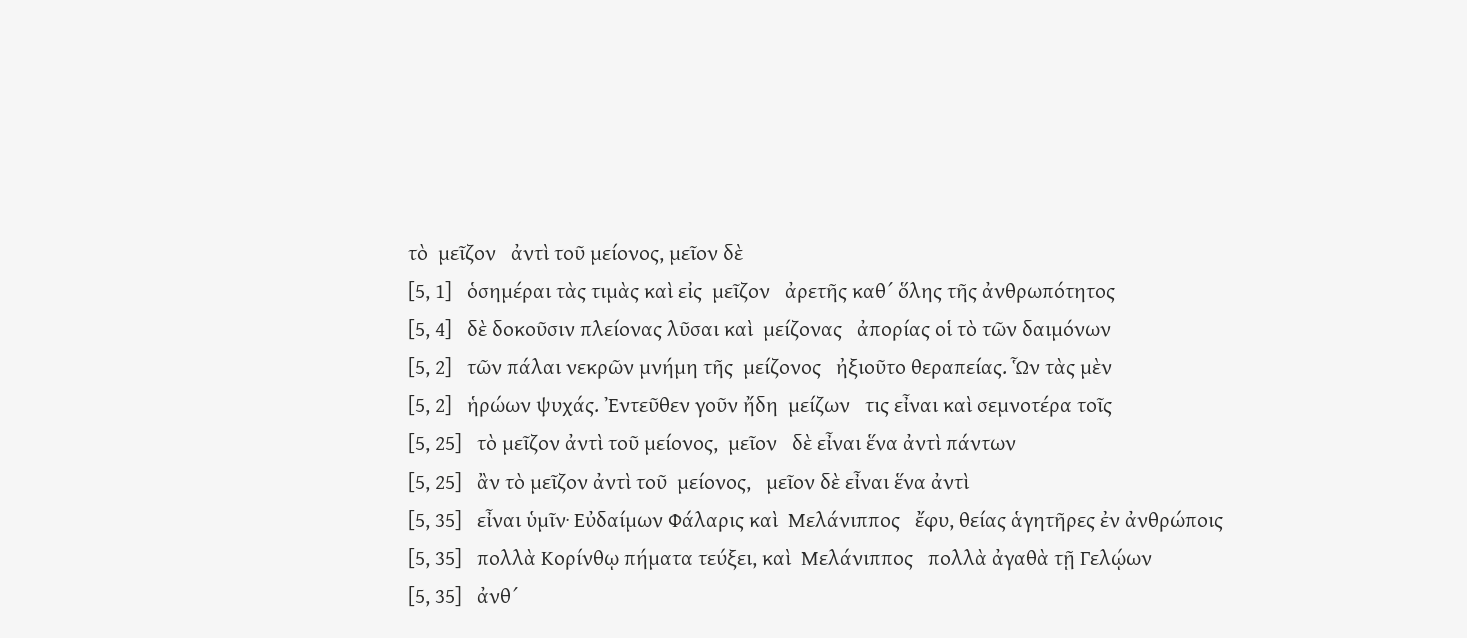τὸ  μεῖζον   ἀντὶ τοῦ μείονος, μεῖον δὲ
[5, 1]   ὁσημέραι τὰς τιμὰς καὶ εἰς  μεῖζον   ἀρετῆς καθ´ ὅλης τῆς ἀνθρωπότητος
[5, 4]   δὲ δοκοῦσιν πλείονας λῦσαι καὶ  μείζονας   ἀπορίας οἱ τὸ τῶν δαιμόνων
[5, 2]   τῶν πάλαι νεκρῶν μνήμη τῆς  μείζονος   ἠξιοῦτο θεραπείας. Ὧν τὰς μὲν
[5, 2]   ἡρώων ψυχάς. Ἐντεῦθεν γοῦν ἤδη  μείζων   τις εἶναι καὶ σεμνοτέρα τοῖς
[5, 25]   τὸ μεῖζον ἀντὶ τοῦ μείονος,  μεῖον   δὲ εἶναι ἕνα ἀντὶ πάντων
[5, 25]   ἂν τὸ μεῖζον ἀντὶ τοῦ  μείονος,   μεῖον δὲ εἶναι ἕνα ἀντὶ
[5, 35]   εἶναι ὑμῖν· Εὐδαίμων Φάλαρις καὶ  Μελάνιππος   ἔφυ, θείας ἁγητῆρες ἐν ἀνθρώποις
[5, 35]   πολλὰ Κορίνθῳ πήματα τεύξει, καὶ  Μελάνιππος   πολλὰ ἀγαθὰ τῇ Γελῴων
[5, 35]   ἀνθ´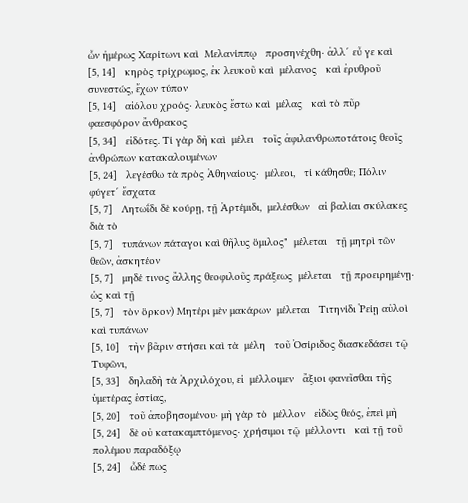ὧν ἡμέρως Χαρίτωνι καὶ  Μελανίππῳ   προσηνέχθη· ἀλλ´ εὖ γε καὶ
[5, 14]   κηρὸς τρίχρωμος, ἐκ λευκοῦ καὶ  μέλανος   καὶ ἐρυθροῦ συνεστώς, ἔχων τύπον
[5, 14]   αἰόλου χροός· λευκὸς ἔστω καὶ  μέλας   καὶ τὸ πῦρ φαεσφόρον ἄνθρακος
[5, 34]   εἰδότες. Τί γὰρ δὴ καὶ  μέλει   τοῖς ἀφιλανθρωποτάτοις θεοῖς ἀνθρώπων κατακαλουμένων
[5, 24]   λεγέσθω τὰ πρὸς Ἀθηναίους·  μέλεοι,   τί κάθησθε; Πόλιν φύγετ´ ἔσχατα
[5, 7]   Λητωΐδι δὲ κούρῃ, τῇ Ἀρτέμιδι,  μελέσθων   αἱ βαλίαι σκύλακες διὰ τὸ
[5, 7]   τυπάνων πάταγοι καὶ θῆλυς ὅμιλος"  μέλεται   τῇ μητρὶ τῶν θεῶν, ἀσκητέον
[5, 7]   μηδέ τινος ἄλλης θεοφιλοῦς πράξεως  μέλεται   τῇ προειρημένῃ· ὡς καὶ τῇ
[5, 7]   τὸν ὅρκον) Μητέρι μὲν μακάρων  μέλεται   Τιτηνίδι Ῥείῃ αὐλοὶ καὶ τυπάνων
[5, 10]   τὴν βᾶριν στήσει καὶ τὰ  μέλη   τοῦ Ὀσίριδος διασκεδάσει τῷ Τυφῶνι,
[5, 33]   δηλαδὴ τὰ Ἀρχιλόχου, εἰ  μέλλοιμεν   ἄξιοι φανεῖσθαι τῆς ὑμετέρας ἑστίας,
[5, 20]   τοῦ ἀποβησομένου· μὴ γὰρ τὸ  μέλλον   εἰδὼς θεός, ἐπεὶ μὴ
[5, 24]   δὲ οὐ κατακαμπτόμενος· χρήσιμοι τῷ  μέλλοντι   καὶ τῇ τοῦ πολέμου παραδόξῳ
[5, 24]   ὧδέ πως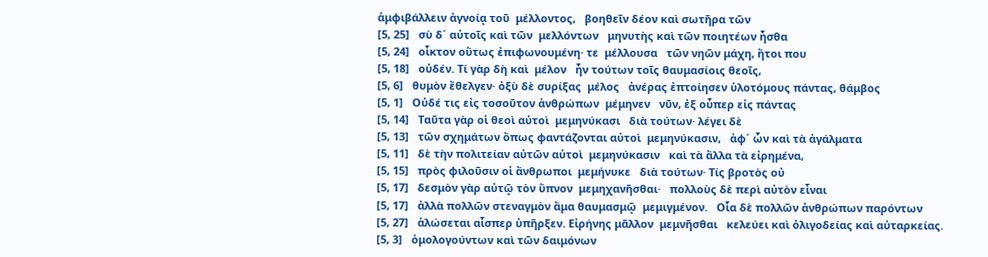ἀμφιβάλλειν ἀγνοίᾳ τοῦ  μέλλοντος,   βοηθεῖν δέον καὶ σωτῆρα τῶν
[5, 25]   σὺ δ´ αὐτοῖς καὶ τῶν  μελλόντων   μηνυτὴς καὶ τῶν ποιητέων ἦσθα
[5, 24]   οἶκτον οὕτως ἐπιφωνουμένη· τε  μέλλουσα   τῶν νηῶν μάχη, ἤτοι που
[5, 18]   οὐδέν. Τί γὰρ δὴ καὶ  μέλον   ἦν τούτων τοῖς θαυμασίοις θεοῖς,
[5, 6]   θυμὸν ἔθελγεν· ὀξὺ δὲ συρίξας  μέλος   ἀνέρας ἐπτοίησεν ὑλοτόμους πάντας, θάμβος
[5, 1]   Οὐδέ τις εἰς τοσοῦτον ἀνθρώπων  μέμηνεν   νῦν, ἐξ οὗπερ εἰς πάντας
[5, 14]   Ταῦτα γὰρ οἱ θεοὶ αὐτοὶ  μεμηνύκασι   διὰ τούτων· λέγει δὲ
[5, 13]   τῶν σχημάτων ὅπως φαντάζονται αὐτοὶ  μεμηνύκασιν,   ἀφ´ ὧν καὶ τὰ ἀγάλματα
[5, 11]   δὲ τὴν πολιτείαν αὐτῶν αὐτοὶ  μεμηνύκασιν   καὶ τὰ ἄλλα τὰ εἰρημένα,
[5, 15]   πρὸς φιλοῦσιν οἱ ἄνθρωποι  μεμήνυκε   διὰ τούτων· Τίς βροτὸς οὐ
[5, 17]   δεσμὸν γὰρ αὐτῷ τὸν ὕπνον  μεμηχανῆσθαι·   πολλοὺς δὲ περὶ αὐτὸν εἶναι
[5, 17]   ἀλλὰ πολλῶν στεναγμὸν ἅμα θαυμασμῷ  μεμιγμένον.   Οἷα δὲ πολλῶν ἀνθρώπων παρόντων
[5, 27]   ἁλώσεται αἷσπερ ὑπῆρξεν. Εἰρήνης μᾶλλον  μεμνῆσθαι   κελεύει καὶ ὀλιγοδείας καὶ αὐταρκείας.
[5, 3]   ὁμολογούντων καὶ τῶν δαιμόνων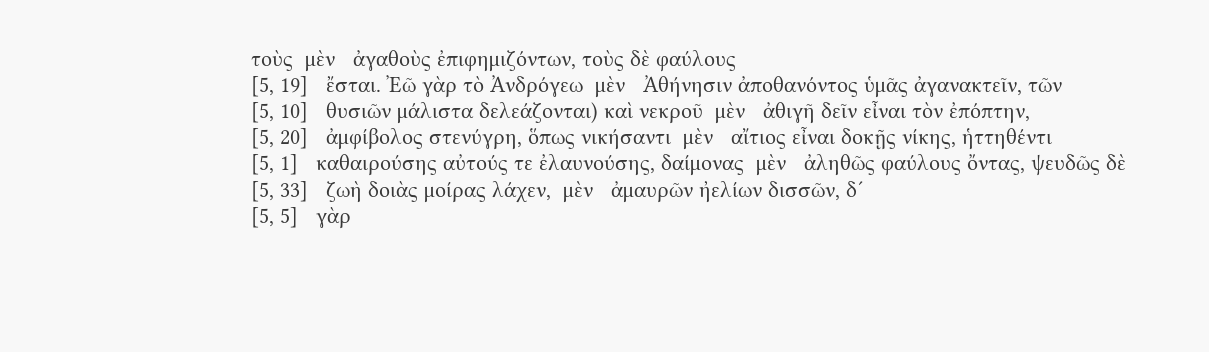τοὺς  μὲν   ἀγαθοὺς ἐπιφημιζόντων, τοὺς δὲ φαύλους
[5, 19]   ἔσται. Ἐῶ γὰρ τὸ Ἀνδρόγεω  μὲν   Ἀθήνησιν ἀποθανόντος ὑμᾶς ἀγανακτεῖν, τῶν
[5, 10]   θυσιῶν μάλιστα δελεάζονται) καὶ νεκροῦ  μὲν   ἀθιγῆ δεῖν εἶναι τὸν ἐπόπτην,
[5, 20]   ἀμφίβολος στενύγρη, ὅπως νικήσαντι  μὲν   αἴτιος εἶναι δοκῇς νίκης, ἡττηθέντι
[5, 1]   καθαιρούσης αὐτούς τε ἐλαυνούσης, δαίμονας  μὲν   ἀληθῶς φαύλους ὄντας, ψευδῶς δὲ
[5, 33]   ζωὴ δοιὰς μοίρας λάχεν,  μὲν   ἀμαυρῶν ἠελίων δισσῶν, δ´
[5, 5]   γὰρ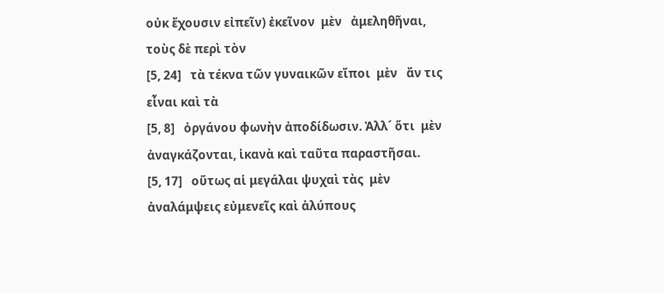οὐκ ἔχουσιν εἰπεῖν) ἐκεῖνον  μὲν   ἀμεληθῆναι, τοὺς δὲ περὶ τὸν
[5, 24]   τὰ τέκνα τῶν γυναικῶν εἴποι  μὲν   ἄν τις εἶναι καὶ τὰ
[5, 8]   ὀργάνου φωνὴν ἀποδίδωσιν. Ἀλλ´ ὅτι  μὲν   ἀναγκάζονται, ἱκανὰ καὶ ταῦτα παραστῆσαι.
[5, 17]   οὕτως αἱ μεγάλαι ψυχαὶ τὰς  μὲν   ἀναλάμψεις εὐμενεῖς καὶ ἀλύπους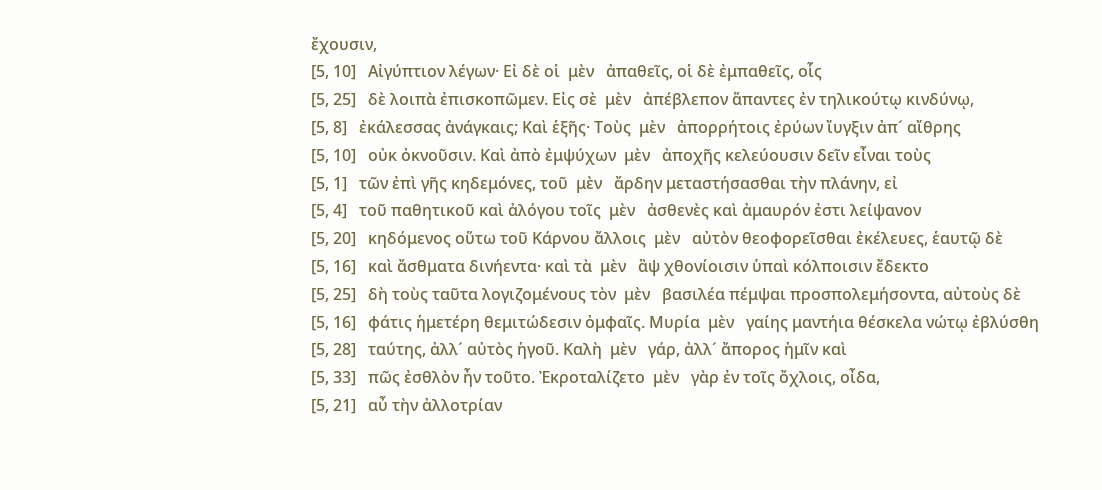ἔχουσιν,
[5, 10]   Αἰγύπτιον λέγων· Εἰ δὲ οἱ  μὲν   ἀπαθεῖς, οἱ δὲ ἐμπαθεῖς, οἷς
[5, 25]   δὲ λοιπὰ ἐπισκοπῶμεν. Εἰς σὲ  μὲν   ἀπέβλεπον ἅπαντες ἐν τηλικούτῳ κινδύνῳ,
[5, 8]   ἐκάλεσσας ἀνάγκαις; Καὶ ἑξῆς· Τοὺς  μὲν   ἀπορρήτοις ἐρύων ἴυγξιν ἀπ´ αἴθρης
[5, 10]   οὐκ ὀκνοῦσιν. Καὶ ἀπὸ ἐμψύχων  μὲν   ἀποχῆς κελεύουσιν δεῖν εἶναι τοὺς
[5, 1]   τῶν ἐπὶ γῆς κηδεμόνες, τοῦ  μὲν   ἄρδην μεταστήσασθαι τὴν πλάνην, εἰ
[5, 4]   τοῦ παθητικοῦ καὶ ἀλόγου τοῖς  μὲν   ἀσθενὲς καὶ ἀμαυρόν ἐστι λείψανον
[5, 20]   κηδόμενος οὕτω τοῦ Κάρνου ἄλλοις  μὲν   αὐτὸν θεοφορεῖσθαι ἐκέλευες, ἑαυτῷ δὲ
[5, 16]   καὶ ἄσθματα δινήεντα· καὶ τὰ  μὲν   ἂψ χθονίοισιν ὑπαὶ κόλποισιν ἔδεκτο
[5, 25]   δὴ τοὺς ταῦτα λογιζομένους τὸν  μὲν   βασιλέα πέμψαι προσπολεμήσοντα, αὐτοὺς δὲ
[5, 16]   φάτις ἡμετέρη θεμιτώδεσιν ὀμφαῖς. Μυρία  μὲν   γαίης μαντήια θέσκελα νώτῳ ἐβλύσθη
[5, 28]   ταύτης, ἀλλ´ αὐτὸς ἡγοῦ. Καλὴ  μὲν   γάρ, ἀλλ´ ἄπορος ἡμῖν καὶ
[5, 33]   πῶς ἐσθλὸν ἦν τοῦτο. Ἐκροταλίζετο  μὲν   γὰρ ἐν τοῖς ὄχλοις, οἶδα,
[5, 21]   αὖ τὴν ἀλλοτρίαν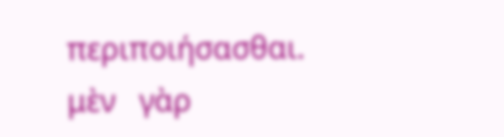περιποιήσασθαι.  μὲν   γὰρ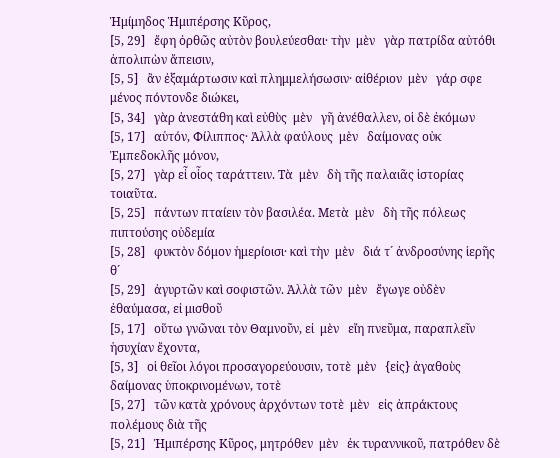Ἡμίμηδος Ἡμιπέρσης Κῦρος,
[5, 29]   ἔφη ὀρθῶς αὐτὸν βουλεύεσθαι· τὴν  μὲν   γὰρ πατρίδα αὐτόθι ἀπολιπὼν ἄπεισιν,
[5, 5]   ἂν ἐξαμάρτωσιν καὶ πλημμελήσωσιν· αἰθέριον  μὲν   γάρ σφε μένος πόντονδε διώκει,
[5, 34]   γὰρ ἀνεστάθη καὶ εὐθὺς  μὲν   γῆ ἀνέθαλλεν, οἱ δὲ ἐκόμων
[5, 17]   αὑτόν, Φίλιππος· Ἀλλὰ φαύλους  μὲν   δαίμονας οὐκ Ἐμπεδοκλῆς μόνον,
[5, 27]   γὰρ εἶ οἷος ταράττειν. Τὰ  μὲν   δὴ τῆς παλαιᾶς ἱστορίας τοιαῦτα.
[5, 25]   πάντων πταίειν τὸν βασιλέα. Μετὰ  μὲν   δὴ τῆς πόλεως πιπτούσης οὐδεμία
[5, 28]   φυκτὸν δόμον ἡμερίοισι· καὶ τὴν  μὲν   διά τ´ ἀνδροσύνης ἱερῆς θ´
[5, 29]   ἀγυρτῶν καὶ σοφιστῶν. Ἀλλὰ τῶν  μὲν   ἔγωγε οὐδὲν ἐθαύμασα, εἰ μισθοῦ
[5, 17]   οὕτω γνῶναι τὸν Θαμνοῦν, εἰ  μὲν   εἴη πνεῦμα, παραπλεῖν ἡσυχίαν ἔχοντα,
[5, 3]   οἱ θεῖοι λόγοι προσαγορεύουσιν, τοτὲ  μὲν   {εἰς} ἀγαθοὺς δαίμονας ὑποκρινομένων, τοτὲ
[5, 27]   τῶν κατὰ χρόνους ἀρχόντων τοτὲ  μὲν   εἰς ἀπράκτους πολέμους διὰ τῆς
[5, 21]   Ἡμιπέρσης Κῦρος, μητρόθεν  μὲν   ἐκ τυραννικοῦ, πατρόθεν δὲ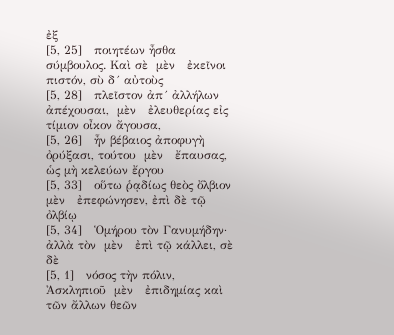ἐξ
[5, 25]   ποιητέων ἦσθα σύμβουλος. Καὶ σὲ  μὲν   ἐκεῖνοι πιστόν, σὺ δ´ αὐτοὺς
[5, 28]   πλεῖστον ἀπ´ ἀλλήλων ἀπέχουσαι,  μὲν   ἐλευθερίας εἰς τίμιον οἶκον ἄγουσα,
[5, 26]   ἦν βέβαιος ἀποφυγὴ ὀρύξασι, τούτου  μὲν   ἔπαυσας, ὡς μὴ κελεύων ἔργου
[5, 33]   οὕτω ῥᾳδίως θεὸς ὄλβιον  μὲν   ἐπεφώνησεν, ἐπὶ δὲ τῷ ὀλβίῳ
[5, 34]   Ὁμήρου τὸν Γανυμήδην· ἀλλὰ τὸν  μὲν   ἐπὶ τῷ κάλλει, σὲ δὲ
[5, 1]   νόσος τὴν πόλιν, Ἀσκληπιοῦ  μὲν   ἐπιδημίας καὶ τῶν ἄλλων θεῶν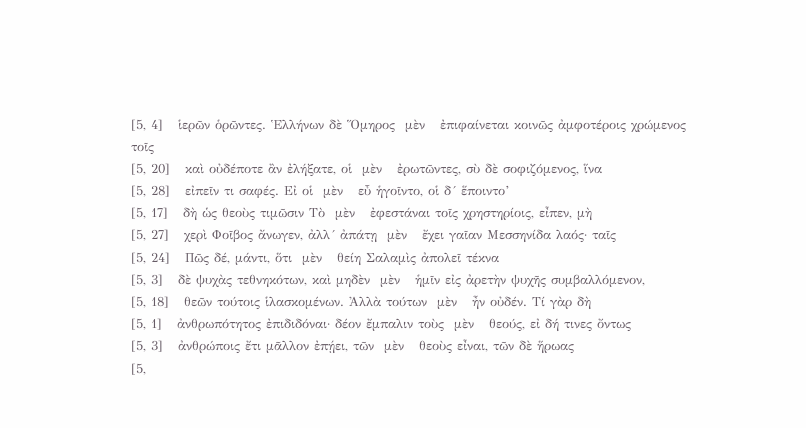[5, 4]   ἱερῶν ὁρῶντες. Ἑλλήνων δὲ Ὅμηρος  μὲν   ἐπιφαίνεται κοινῶς ἀμφοτέροις χρώμενος τοῖς
[5, 20]   καὶ οὐδέποτε ἂν ἐλήξατε, οἱ  μὲν   ἐρωτῶντες, σὺ δὲ σοφιζόμενος, ἵνα
[5, 28]   εἰπεῖν τι σαφές. Εἰ οἱ  μὲν   εὖ ἡγοῖντο, οἱ δ´ ἕποιντο’
[5, 17]   δὴ ὡς θεοὺς τιμῶσιν Τὸ  μὲν   ἐφεστάναι τοῖς χρηστηρίοις, εἶπεν, μὴ
[5, 27]   χερὶ Φοῖβος ἄνωγεν, ἀλλ´ ἀπάτῃ  μὲν   ἔχει γαῖαν Μεσσηνίδα λαός· ταῖς
[5, 24]   Πῶς δέ, μάντι, ὅτι  μὲν   θείη Σαλαμὶς ἀπολεῖ τέκνα
[5, 3]   δὲ ψυχὰς τεθνηκότων, καὶ μηδὲν  μὲν   ἡμῖν εἰς ἀρετὴν ψυχῆς συμβαλλόμενον,
[5, 18]   θεῶν τούτοις ἱλασκομένων. Ἀλλὰ τούτων  μὲν   ἦν οὐδέν. Τί γὰρ δὴ
[5, 1]   ἀνθρωπότητος ἐπιδιδόναι· δέον ἔμπαλιν τοὺς  μὲν   θεούς, εἰ δή τινες ὄντως
[5, 3]   ἀνθρώποις ἔτι μᾶλλον ἐπῄει, τῶν  μὲν   θεοὺς εἶναι, τῶν δὲ ἥρωας
[5,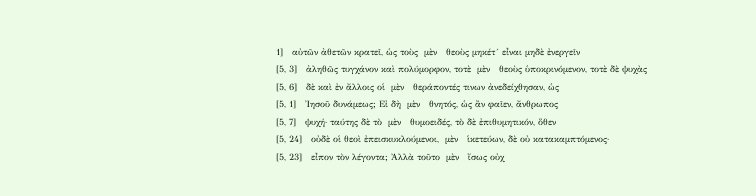1]   αὐτῶν ἀθετῶν κρατεῖ, ὡς τοὺς  μὲν   θεοὺς μηκέτ´ εἶναι μηδὲ ἐνεργεῖν
[5, 3]   ἀληθῶς τυγχάνον καὶ πολύμορφον, τοτὲ  μὲν   θεοὺς ὑποκρινόμενον, τοτὲ δὲ ψυχὰς
[5, 6]   δὲ καὶ ἐν ἄλλοις οἱ  μὲν   θεράποντές τινων ἀνεδείχθησαν, ὡς
[5, 1]   Ἰησοῦ δυνάμεως; Εἰ δὴ  μὲν   θνητός, ὡς ἂν φαῖεν, ἄνθρωπος
[5, 7]   ψυχή· ταύτης δὲ τὸ  μὲν   θυμοειδές, τὸ δὲ ἐπιθυμητικόν, ὅθεν
[5, 24]   οὐδὲ οἱ θεοὶ ἐπεισκυκλούμενοι,  μὲν   ἱκετεύων, δὲ οὐ κατακαμπτόμενος·
[5, 23]   εἶπον τὸν λέγοντα; Ἀλλὰ τοῦτο  μὲν   ἴσως οὐχ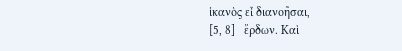ἱκανὸς εἶ διανοῆσαι,
[5, 8]   ἔρδων. Καὶ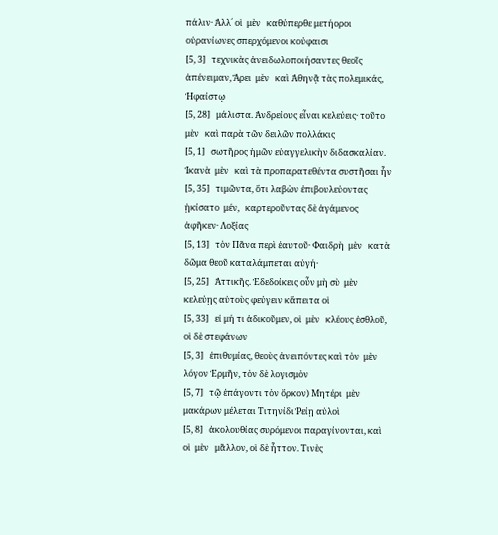πάλιν· Ἀλλ´ οἱ  μὲν   καθύπερθε μετήοροι οὐρανίωνες σπερχόμενοι κούφαισι
[5, 3]   τεχνικὰς ἀνειδωλοποιήσαντες θεοῖς ἀπένειμαν, Ἄρει  μὲν   καὶ Ἀθηνᾷ τὰς πολεμικάς, Ἡφαίστῳ
[5, 28]   μάλιστα. Ἀνδρείους εἶναι κελεύεις· τοῦτο  μὲν   καὶ παρὰ τῶν δειλῶν πολλάκις
[5, 1]   σωτῆρος ἡμῶν εὐαγγελικὴν διδασκαλίαν. Ἱκανὰ  μὲν   καὶ τὰ προπαρατεθέντα συστῆσαι ἦν
[5, 35]   τιμῶντα, ὅτι λαβὼν ἐπιβουλεύοντας ᾐκίσατο  μέν,   καρτεροῦντας δὲ ἀγάμενος ἀφῆκεν· Λοξίας
[5, 13]   τὸν Πᾶνα περὶ ἑαυτοῦ· Φαιδρὴ  μὲν   κατὰ δῶμα θεοῦ καταλάμπεται αὐγή·
[5, 25]   Ἀττικῆς. Ἐδεδοίκεις οὖν μὴ σὺ  μὲν   κελεύῃς αὐτοὺς φεύγειν κἄπειτα οἱ
[5, 33]   εἰ μή τι ἀδικοῦμεν, οἱ  μὲν   κλέους ἐσθλοῦ, οἱ δὲ στεφάνων
[5, 3]   ἐπιθυμίας, θεοὺς ἀνειπόντες καὶ τὸν  μὲν   λόγον Ἑρμῆν, τὸν δὲ λογισμὸν
[5, 7]   τῷ ἐπάγοντι τὸν ὅρκον) Μητέρι  μὲν   μακάρων μέλεται Τιτηνίδι Ῥείῃ αὐλοὶ
[5, 8]   ἀκολουθίας συρόμενοι παραγίνονται, καὶ οἱ  μὲν   μᾶλλον, οἱ δὲ ἧττον. Τινὲς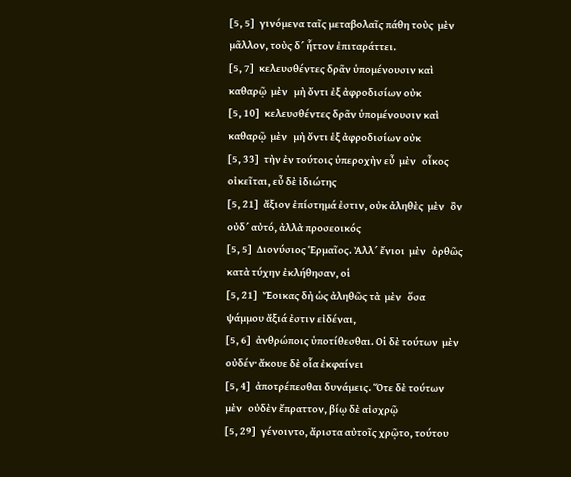[5, 5]   γινόμενα ταῖς μεταβολαῖς πάθη τοὺς  μὲν   μᾶλλον, τοὺς δ´ ἧττον ἐπιταράττει.
[5, 7]   κελευσθέντες δρᾶν ὑπομένουσιν καὶ καθαρῷ  μὲν   μὴ ὄντι ἐξ ἀφροδισίων οὐκ
[5, 10]   κελευσθέντες δρᾶν ὑπομένουσιν καὶ καθαρῷ  μὲν   μὴ ὄντι ἐξ ἀφροδισίων οὐκ
[5, 33]   τὴν ἐν τούτοις ὑπεροχὴν εὖ  μὲν   οἶκος οἰκεῖται, εὖ δὲ ἰδιώτης
[5, 21]   ἄξιον ἐπίστημά ἐστιν, οὐκ ἀληθὲς  μὲν   ὂν οὐδ´ αὐτό, ἀλλὰ προσεοικός
[5, 5]   Διονύσιος Ἑρμαῖος. Ἀλλ´ ἔνιοι  μὲν   ὀρθῶς κατὰ τύχην ἐκλήθησαν, οἱ
[5, 21]   Ἔοικας δὴ ὡς ἀληθῶς τὰ  μὲν   ὅσα ψάμμου ἄξιά ἐστιν εἰδέναι,
[5, 6]   ἀνθρώποις ὑποτίθεσθαι. Οἱ δὲ τούτων  μὲν   οὐδέν· ἄκουε δὲ οἷα ἐκφαίνει
[5, 4]   ἀποτρέπεσθαι δυνάμεις. Ὅτε δὲ τούτων  μὲν   οὐδὲν ἔπραττον, βίῳ δὲ αἰσχρῷ
[5, 29]   γένοιντο, ἄριστα αὐτοῖς χρῷτο, τούτου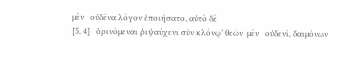μὲν   οὐδένα λόγον ἐποιήσατο, αὐτὸ δὲ
[5, 4]   ὀρινόμεναι ῥιψαύχενι σὺν κλόνῳ’ θεῶν  μὲν   οὐδενί, δαιμόνων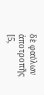δὲ φαύλων ἀποτροπῆς
[5,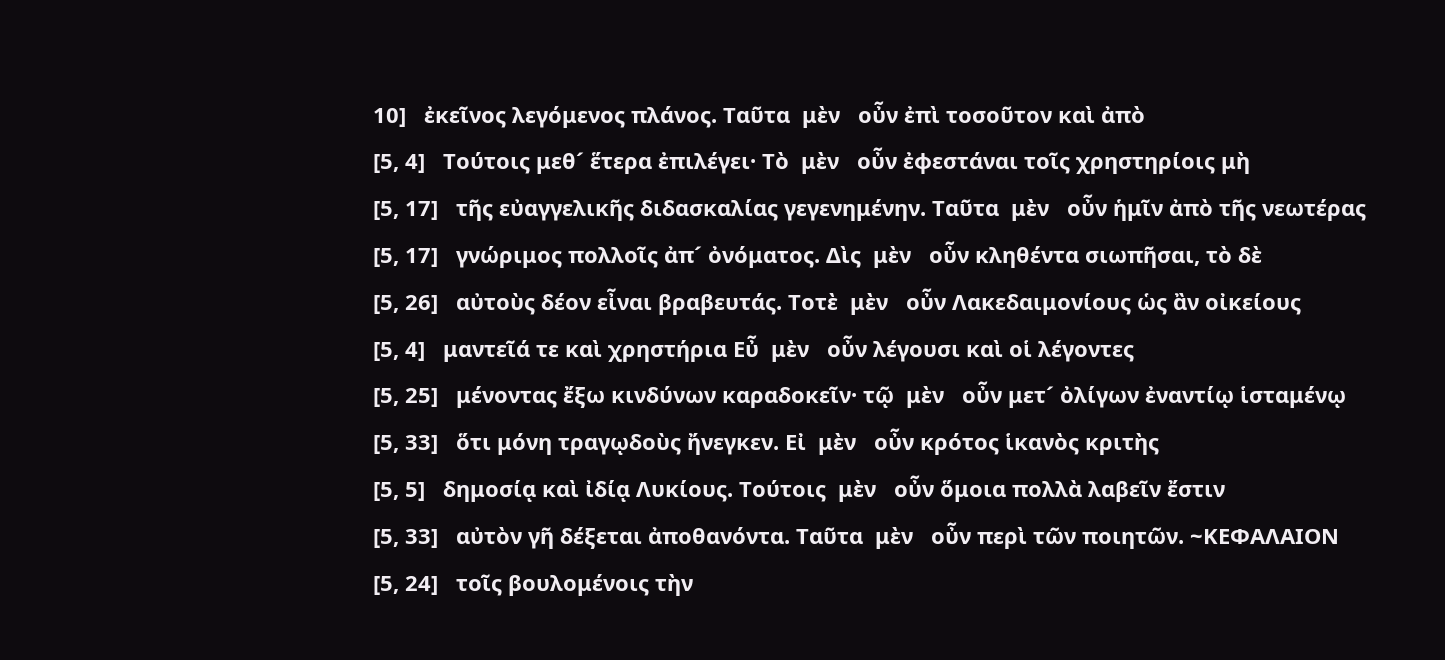10]   ἐκεῖνος λεγόμενος πλάνος. Ταῦτα  μὲν   οὖν ἐπὶ τοσοῦτον καὶ ἀπὸ
[5, 4]   Τούτοις μεθ´ ἕτερα ἐπιλέγει· Τὸ  μὲν   οὖν ἐφεστάναι τοῖς χρηστηρίοις μὴ
[5, 17]   τῆς εὐαγγελικῆς διδασκαλίας γεγενημένην. Ταῦτα  μὲν   οὖν ἡμῖν ἀπὸ τῆς νεωτέρας
[5, 17]   γνώριμος πολλοῖς ἀπ´ ὀνόματος. Δὶς  μὲν   οὖν κληθέντα σιωπῆσαι, τὸ δὲ
[5, 26]   αὐτοὺς δέον εἶναι βραβευτάς. Τοτὲ  μὲν   οὖν Λακεδαιμονίους ὡς ἂν οἰκείους
[5, 4]   μαντεῖά τε καὶ χρηστήρια Εὖ  μὲν   οὖν λέγουσι καὶ οἱ λέγοντες
[5, 25]   μένοντας ἔξω κινδύνων καραδοκεῖν· τῷ  μὲν   οὖν μετ´ ὀλίγων ἐναντίῳ ἱσταμένῳ
[5, 33]   ὅτι μόνη τραγῳδοὺς ἤνεγκεν. Εἰ  μὲν   οὖν κρότος ἱκανὸς κριτὴς
[5, 5]   δημοσίᾳ καὶ ἰδίᾳ Λυκίους. Τούτοις  μὲν   οὖν ὅμοια πολλὰ λαβεῖν ἔστιν
[5, 33]   αὐτὸν γῆ δέξεται ἀποθανόντα. Ταῦτα  μὲν   οὖν περὶ τῶν ποιητῶν. ~ΚΕΦΑΛΑΙΟΝ
[5, 24]   τοῖς βουλομένοις τὴν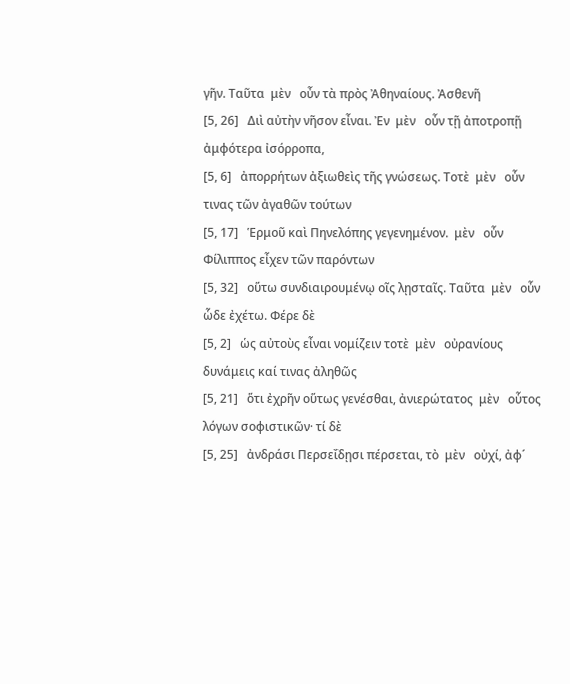γῆν. Ταῦτα  μὲν   οὖν τὰ πρὸς Ἀθηναίους. Ἀσθενῆ
[5, 26]   Διὶ αὐτὴν νῆσον εἶναι. Ἐν  μὲν   οὖν τῇ ἀποτροπῇ ἀμφότερα ἰσόρροπα,
[5, 6]   ἀπορρήτων ἀξιωθεὶς τῆς γνώσεως. Τοτὲ  μὲν   οὖν τινας τῶν ἀγαθῶν τούτων
[5, 17]   Ἑρμοῦ καὶ Πηνελόπης γεγενημένον.  μὲν   οὖν Φίλιππος εἶχεν τῶν παρόντων
[5, 32]   οὕτω συνδιαιρουμένῳ οῖς λῃσταῖς. Ταῦτα  μὲν   οὖν ὧδε ἐχέτω. Φέρε δὲ
[5, 2]   ὡς αὐτοὺς εἶναι νομίζειν τοτὲ  μὲν   οὐρανίους δυνάμεις καί τινας ἀληθῶς
[5, 21]   ὅτι ἐχρῆν οὕτως γενέσθαι, ἀνιερώτατος  μὲν   οὗτος λόγων σοφιστικῶν· τί δὲ
[5, 25]   ἀνδράσι Περσεΐδῃσι πέρσεται, τὸ  μὲν   οὐχί, ἀφ´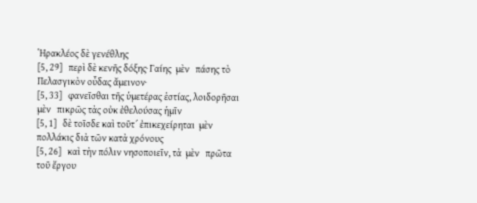Ἡρακλέος δὲ γενέθλης
[5, 29]   περὶ δὲ κενῆς δόξης· Γαίης  μὲν   πάσης τὸ Πελασγικὸν οὖδας ἄμεινον·
[5, 33]   φανεῖσθαι τῆς ὑμετέρας ἑστίας, λοιδορῆσαι  μὲν   πικρῶς τὰς οὐκ ἐθελούσας ἡμῖν
[5, 1]   δὲ τοῖσδε καὶ τοῦτ´ ἐπικεχείρηται  μὲν   πολλάκις διὰ τῶν κατὰ χρόνους
[5, 26]   καὶ τὴν πόλιν νησοποιεῖν, τὰ  μὲν   πρῶτα τοῦ ἔργου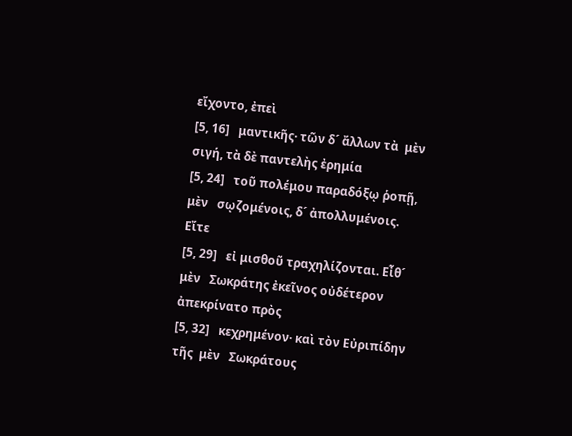εἴχοντο, ἐπεὶ
[5, 16]   μαντικῆς· τῶν δ´ ἄλλων τὰ  μὲν   σιγή, τὰ δὲ παντελὴς ἐρημία
[5, 24]   τοῦ πολέμου παραδόξῳ ῥοπῇ,  μὲν   σῳζομένοις, δ´ ἀπολλυμένοις. Εἴτε
[5, 29]   εἰ μισθοῦ τραχηλίζονται. Εἶθ´  μὲν   Σωκράτης ἐκεῖνος οὐδέτερον ἀπεκρίνατο πρὸς
[5, 32]   κεχρημένον· καὶ τὸν Εὐριπίδην τῆς  μὲν   Σωκράτους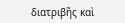διατριβῆς καὶ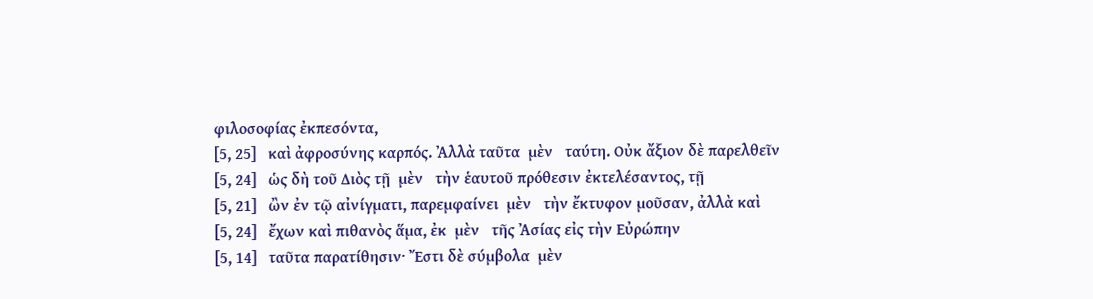φιλοσοφίας ἐκπεσόντα,
[5, 25]   καὶ ἀφροσύνης καρπός. Ἀλλὰ ταῦτα  μὲν   ταύτη. Οὐκ ἄξιον δὲ παρελθεῖν
[5, 24]   ὡς δὴ τοῦ Διὸς τῇ  μὲν   τὴν ἑαυτοῦ πρόθεσιν ἐκτελέσαντος, τῇ
[5, 21]   ὢν ἐν τῷ αἰνίγματι, παρεμφαίνει  μὲν   τὴν ἔκτυφον μοῦσαν, ἀλλὰ καὶ
[5, 24]   ἔχων καὶ πιθανὸς ἅμα, ἐκ  μὲν   τῆς Ἀσίας εἰς τὴν Εὐρώπην
[5, 14]   ταῦτα παρατίθησιν· Ἔστι δὲ σύμβολα  μὲν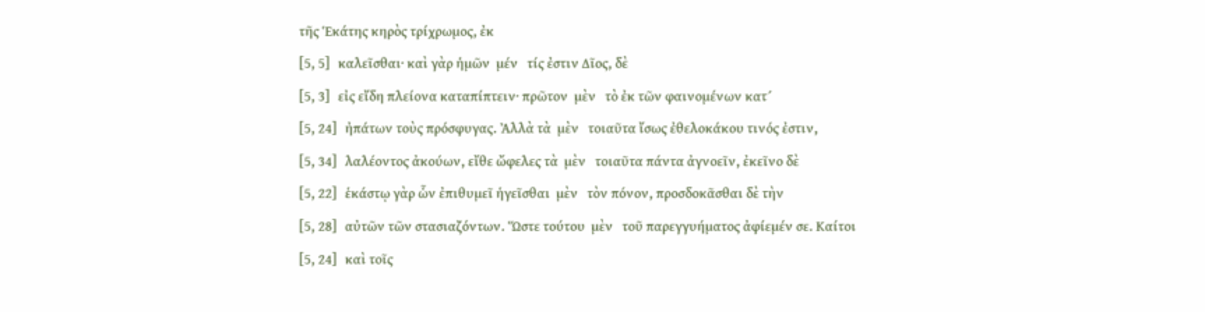τῆς Ἑκάτης κηρὸς τρίχρωμος, ἐκ
[5, 5]   καλεῖσθαι· καὶ γὰρ ἡμῶν  μέν   τίς ἐστιν Δῖος, δὲ
[5, 3]   εἰς εἴδη πλείονα καταπίπτειν· πρῶτον  μὲν   τὸ ἐκ τῶν φαινομένων κατ´
[5, 24]   ἠπάτων τοὺς πρόσφυγας. Ἀλλὰ τὰ  μὲν   τοιαῦτα ἴσως ἐθελοκάκου τινός ἐστιν,
[5, 34]   λαλέοντος ἀκούων, εἴθε ὤφελες τὰ  μὲν   τοιαῦτα πάντα ἀγνοεῖν, ἐκεῖνο δὲ
[5, 22]   ἑκάστῳ γὰρ ὧν ἐπιθυμεῖ ἡγεῖσθαι  μὲν   τὸν πόνον, προσδοκᾶσθαι δὲ τὴν
[5, 28]   αὐτῶν τῶν στασιαζόντων. Ὥστε τούτου  μὲν   τοῦ παρεγγυήματος ἀφίεμέν σε. Καίτοι
[5, 24]   καὶ τοῖς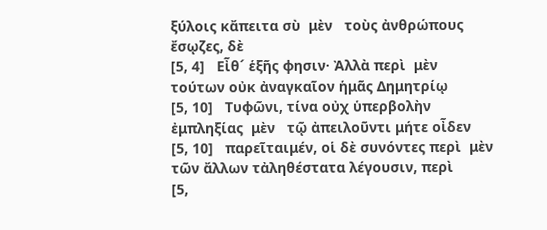ξύλοις κἄπειτα σὺ  μὲν   τοὺς ἀνθρώπους ἔσῳζες, δὲ
[5, 4]   Εἶθ´ ἑξῆς φησιν· Ἀλλὰ περὶ  μὲν   τούτων οὐκ ἀναγκαῖον ἡμᾶς Δημητρίῳ
[5, 10]   Τυφῶνι, τίνα οὐχ ὑπερβολὴν ἐμπληξίας  μὲν   τῷ ἀπειλοῦντι μήτε οἶδεν
[5, 10]   παρεῖταιμέν, οἱ δὲ συνόντες περὶ  μὲν   τῶν ἄλλων τἀληθέστατα λέγουσιν, περὶ
[5,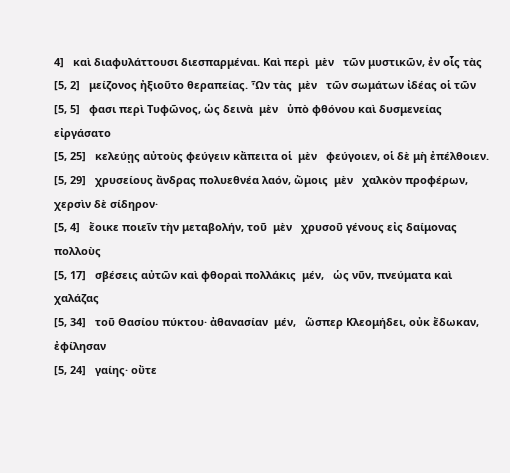4]   καὶ διαφυλάττουσι διεσπαρμέναι. Καὶ περὶ  μὲν   τῶν μυστικῶν, ἐν οἷς τὰς
[5, 2]   μείζονος ἠξιοῦτο θεραπείας. Ὧν τὰς  μὲν   τῶν σωμάτων ἰδέας οἱ τῶν
[5, 5]   φασι περὶ Τυφῶνος, ὡς δεινὰ  μὲν   ὑπὸ φθόνου καὶ δυσμενείας εἰργάσατο
[5, 25]   κελεύῃς αὐτοὺς φεύγειν κἄπειτα οἱ  μὲν   φεύγοιεν, οἱ δὲ μὴ ἐπέλθοιεν.
[5, 29]   χρυσείους ἄνδρας πολυεθνέα λαόν, ὤμοις  μὲν   χαλκὸν προφέρων, χερσὶν δὲ σίδηρον·
[5, 4]   ἔοικε ποιεῖν τὴν μεταβολήν, τοῦ  μὲν   χρυσοῦ γένους εἰς δαίμονας πολλοὺς
[5, 17]   σβέσεις αὐτῶν καὶ φθοραὶ πολλάκις  μέν,   ὡς νῦν, πνεύματα καὶ χαλάζας
[5, 34]   τοῦ Θασίου πύκτου· ἀθανασίαν  μέν,   ὥσπερ Κλεομήδει, οὐκ ἔδωκαν, ἐφίλησαν
[5, 24]   γαίης· οὔτε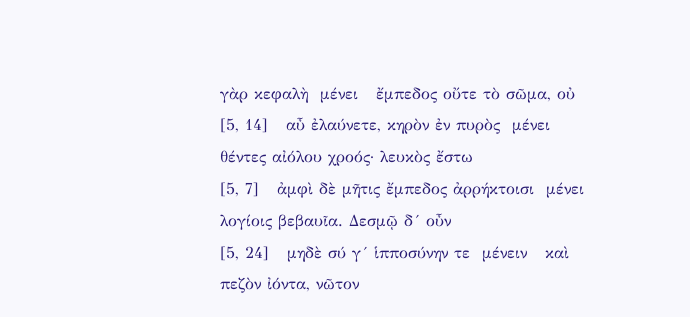γὰρ κεφαλὴ  μένει   ἔμπεδος οὔτε τὸ σῶμα, οὐ
[5, 14]   αὖ ἐλαύνετε, κηρὸν ἐν πυρὸς  μένει   θέντες αἰόλου χροός· λευκὸς ἔστω
[5, 7]   ἀμφὶ δὲ μῆτις ἔμπεδος ἀρρήκτοισι  μένει   λογίοις βεβαυῖα. Δεσμῷ δ´ οὖν
[5, 24]   μηδὲ σύ γ´ ἱπποσύνην τε  μένειν   καὶ πεζὸν ἰόντα, νῶτον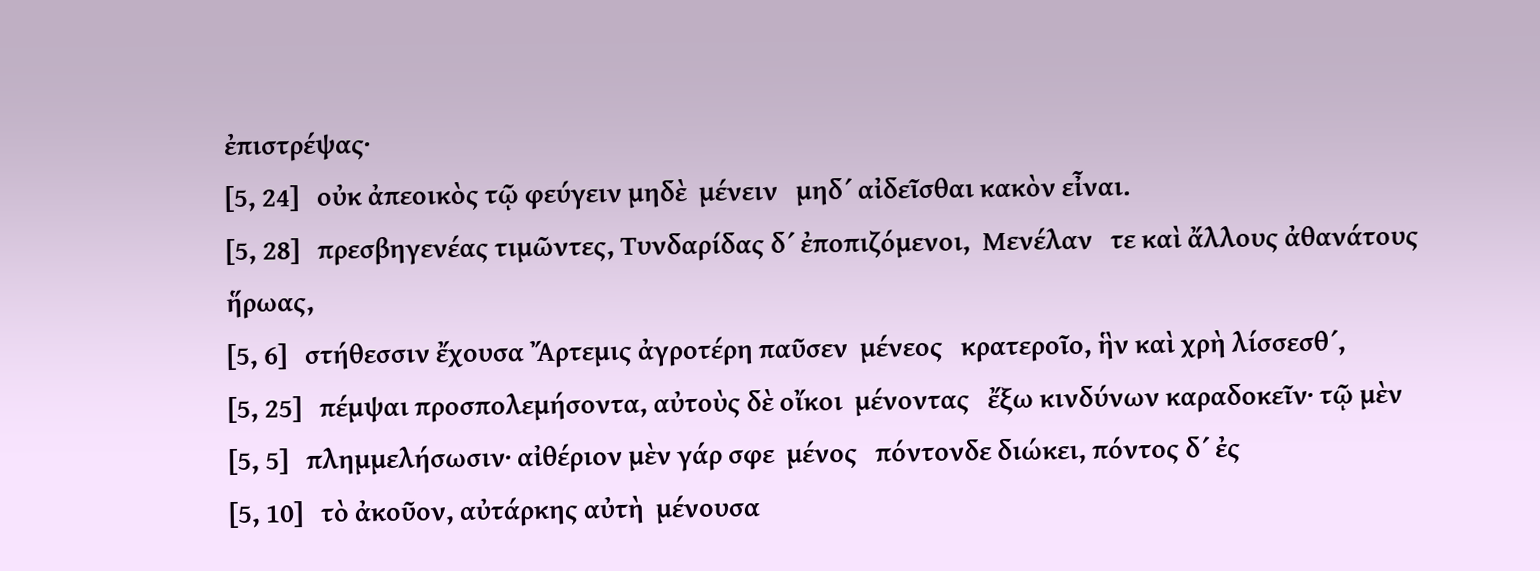ἐπιστρέψας·
[5, 24]   οὐκ ἀπεοικὸς τῷ φεύγειν μηδὲ  μένειν   μηδ´ αἰδεῖσθαι κακὸν εἶναι.
[5, 28]   πρεσβηγενέας τιμῶντες, Τυνδαρίδας δ´ ἐποπιζόμενοι,  Μενέλαν   τε καὶ ἄλλους ἀθανάτους ἥρωας,
[5, 6]   στήθεσσιν ἔχουσα Ἄρτεμις ἀγροτέρη παῦσεν  μένεος   κρατεροῖο, ἣν καὶ χρὴ λίσσεσθ´,
[5, 25]   πέμψαι προσπολεμήσοντα, αὐτοὺς δὲ οἴκοι  μένοντας   ἔξω κινδύνων καραδοκεῖν· τῷ μὲν
[5, 5]   πλημμελήσωσιν· αἰθέριον μὲν γάρ σφε  μένος   πόντονδε διώκει, πόντος δ´ ἐς
[5, 10]   τὸ ἀκοῦον, αὐτάρκης αὐτὴ  μένουσα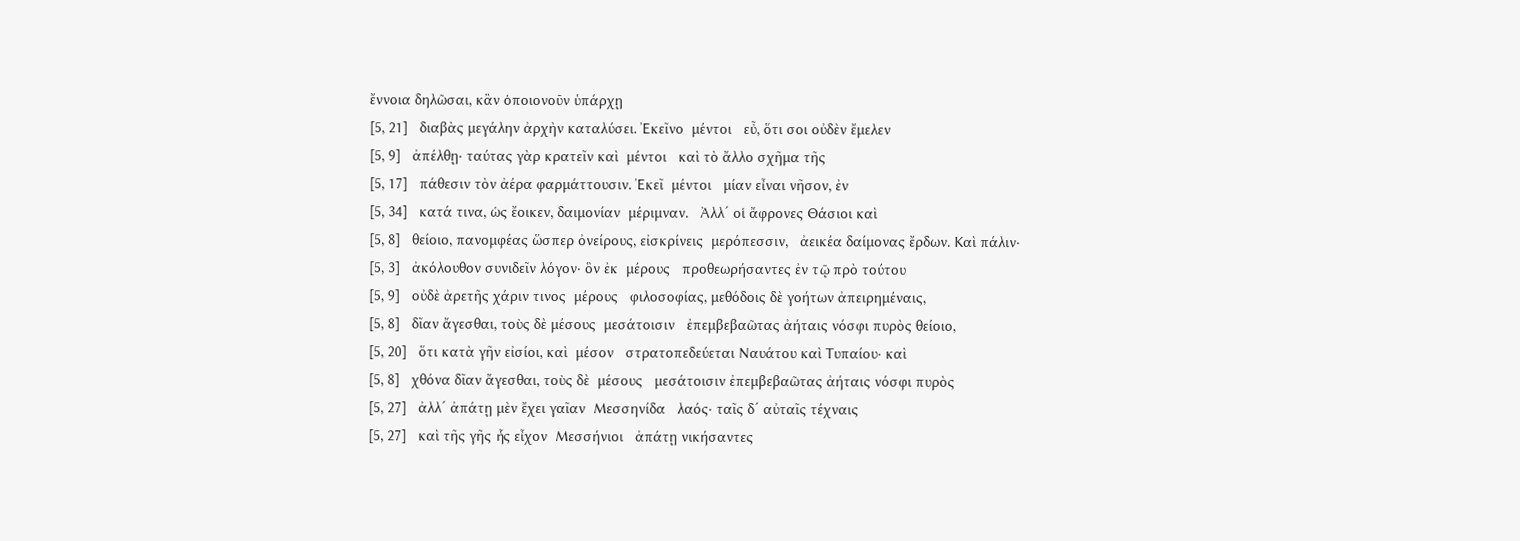ἔννοια δηλῶσαι, κἂν ὁποιονοῦν ὑπάρχῃ
[5, 21]   διαβὰς μεγάλην ἀρχὴν καταλύσει. Ἐκεῖνο  μέντοι   εὖ, ὅτι σοι οὐδὲν ἔμελεν
[5, 9]   ἀπέλθῃ· ταύτας γὰρ κρατεῖν καὶ  μέντοι   καὶ τὸ ἄλλο σχῆμα τῆς
[5, 17]   πάθεσιν τὸν ἀέρα φαρμάττουσιν. Ἐκεῖ  μέντοι   μίαν εἶναι νῆσον, ἐν
[5, 34]   κατά τινα, ὡς ἔοικεν, δαιμονίαν  μέριμναν.   Ἀλλ´ οἱ ἄφρονες Θάσιοι καὶ
[5, 8]   θείοιο, πανομφέας ὥσπερ ὀνείρους, εἰσκρίνεις  μερόπεσσιν,   ἀεικέα δαίμονας ἔρδων. Καὶ πάλιν·
[5, 3]   ἀκόλουθον συνιδεῖν λόγον· ὃν ἐκ  μέρους   προθεωρήσαντες ἐν τῷ πρὸ τούτου
[5, 9]   οὐδὲ ἀρετῆς χάριν τινος  μέρους   φιλοσοφίας, μεθόδοις δὲ γοήτων ἀπειρημέναις,
[5, 8]   δῖαν ἄγεσθαι, τοὺς δὲ μέσους  μεσάτοισιν   ἐπεμβεβαῶτας ἀήταις νόσφι πυρὸς θείοιο,
[5, 20]   ὅτι κατὰ γῆν εἰσίοι, καὶ  μέσον   στρατοπεδεύεται Ναυάτου καὶ Τυπαίου· καὶ
[5, 8]   χθόνα δῖαν ἄγεσθαι, τοὺς δὲ  μέσους   μεσάτοισιν ἐπεμβεβαῶτας ἀήταις νόσφι πυρὸς
[5, 27]   ἀλλ´ ἀπάτῃ μὲν ἔχει γαῖαν  Μεσσηνίδα   λαός· ταῖς δ´ αὐταῖς τέχναις
[5, 27]   καὶ τῆς γῆς ἧς εἶχον  Μεσσήνιοι   ἀπάτῃ νικήσαντες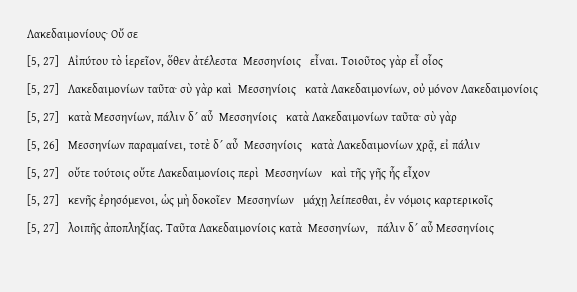Λακεδαιμονίους· Οὔ σε
[5, 27]   Αἰπύτου τὸ ἱερεῖον, ὅθεν ἀτέλεστα  Μεσσηνίοις   εἶναι. Τοιοῦτος γὰρ εἶ οἷος
[5, 27]   Λακεδαιμονίων ταῦτα· σὺ γὰρ καὶ  Μεσσηνίοις   κατὰ Λακεδαιμονίων, οὐ μόνον Λακεδαιμονίοις
[5, 27]   κατὰ Μεσσηνίων, πάλιν δ´ αὖ  Μεσσηνίοις   κατὰ Λακεδαιμονίων ταῦτα· σὺ γὰρ
[5, 26]   Μεσσηνίων παραμαίνει, τοτὲ δ´ αὖ  Μεσσηνίοις   κατὰ Λακεδαιμονίων χρᾷ, εἰ πάλιν
[5, 27]   οὔτε τούτοις οὔτε Λακεδαιμονίοις περὶ  Μεσσηνίων   καὶ τῆς γῆς ἧς εἶχον
[5, 27]   κενῆς ἐρησόμενοι, ὡς μὴ δοκοῖεν  Μεσσηνίων   μάχῃ λείπεσθαι, ἐν νόμοις καρτερικοῖς
[5, 27]   λοιπῆς ἀποπληξίας. Ταῦτα Λακεδαιμονίοις κατὰ  Μεσσηνίων,   πάλιν δ´ αὖ Μεσσηνίοις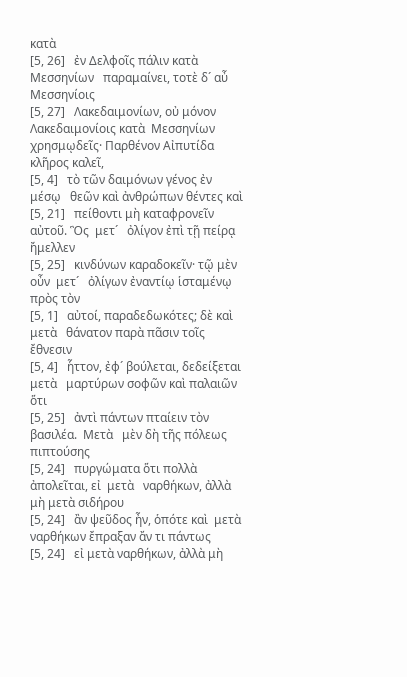κατὰ
[5, 26]   ἐν Δελφοῖς πάλιν κατὰ  Μεσσηνίων   παραμαίνει, τοτὲ δ´ αὖ Μεσσηνίοις
[5, 27]   Λακεδαιμονίων, οὐ μόνον Λακεδαιμονίοις κατὰ  Μεσσηνίων   χρησμῳδεῖς· Παρθένον Αἰπυτίδα κλῆρος καλεῖ,
[5, 4]   τὸ τῶν δαιμόνων γένος ἐν  μέσῳ   θεῶν καὶ ἀνθρώπων θέντες καὶ
[5, 21]   πείθοντι μὴ καταφρονεῖν αὐτοῦ. Ὃς  μετ´   ὀλίγον ἐπὶ τῇ πείρᾳ ἤμελλεν
[5, 25]   κινδύνων καραδοκεῖν· τῷ μὲν οὖν  μετ´   ὀλίγων ἐναντίῳ ἱσταμένῳ πρὸς τὸν
[5, 1]   αὐτοί, παραδεδωκότες; δὲ καὶ  μετὰ   θάνατον παρὰ πᾶσιν τοῖς ἔθνεσιν
[5, 4]   ἧττον, ἐφ´ βούλεται, δεδείξεται  μετὰ   μαρτύρων σοφῶν καὶ παλαιῶν ὅτι
[5, 25]   ἀντὶ πάντων πταίειν τὸν βασιλέα.  Μετὰ   μὲν δὴ τῆς πόλεως πιπτούσης
[5, 24]   πυργώματα ὅτι πολλὰ ἀπολεῖται, εἰ  μετὰ   ναρθήκων, ἀλλὰ μὴ μετὰ σιδήρου
[5, 24]   ἂν ψεῦδος ἦν, ὁπότε καὶ  μετὰ   ναρθήκων ἔπραξαν ἄν τι πάντως
[5, 24]   εἰ μετὰ ναρθήκων, ἀλλὰ μὴ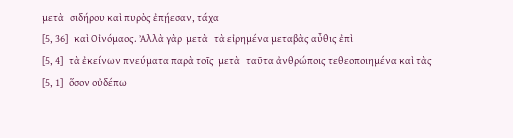μετὰ   σιδήρου καὶ πυρὸς ἐπῄεσαν, τάχα
[5, 36]   καὶ Οἰνόμαος. Ἀλλὰ γὰρ  μετὰ   τὰ εἰρημένα μεταβὰς αὖθις ἐπὶ
[5, 4]   τὰ ἐκείνων πνεύματα παρὰ τοῖς  μετὰ   ταῦτα ἀνθρώποις τεθεοποιημένα καὶ τὰς
[5, 1]   ὅσον οὐδέπω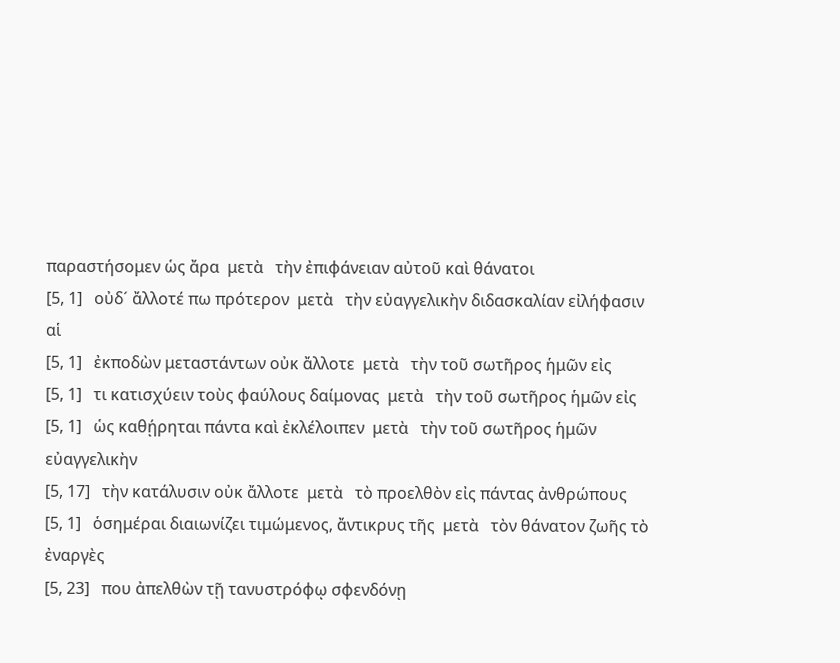παραστήσομεν ὡς ἄρα  μετὰ   τὴν ἐπιφάνειαν αὐτοῦ καὶ θάνατοι
[5, 1]   οὐδ´ ἄλλοτέ πω πρότερον  μετὰ   τὴν εὐαγγελικὴν διδασκαλίαν εἰλήφασιν αἱ
[5, 1]   ἐκποδὼν μεταστάντων οὐκ ἄλλοτε  μετὰ   τὴν τοῦ σωτῆρος ἡμῶν εἰς
[5, 1]   τι κατισχύειν τοὺς φαύλους δαίμονας  μετὰ   τὴν τοῦ σωτῆρος ἡμῶν εἰς
[5, 1]   ὡς καθῄρηται πάντα καὶ ἐκλέλοιπεν  μετὰ   τὴν τοῦ σωτῆρος ἡμῶν εὐαγγελικὴν
[5, 17]   τὴν κατάλυσιν οὐκ ἄλλοτε  μετὰ   τὸ προελθὸν εἰς πάντας ἀνθρώπους
[5, 1]   ὁσημέραι διαιωνίζει τιμώμενος, ἄντικρυς τῆς  μετὰ   τὸν θάνατον ζωῆς τὸ ἐναργὲς
[5, 23]   που ἀπελθὼν τῇ τανυστρόφῳ σφενδόνῃ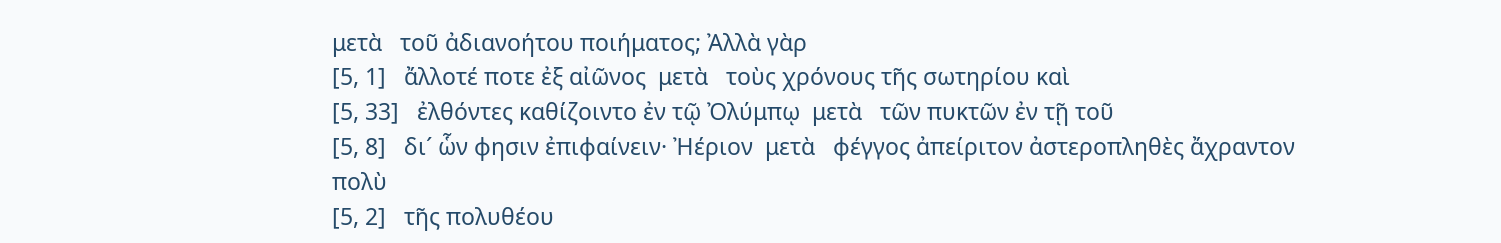μετὰ   τοῦ ἀδιανοήτου ποιήματος; Ἀλλὰ γὰρ
[5, 1]   ἄλλοτέ ποτε ἐξ αἰῶνος  μετὰ   τοὺς χρόνους τῆς σωτηρίου καὶ
[5, 33]   ἐλθόντες καθίζοιντο ἐν τῷ Ὀλύμπῳ  μετὰ   τῶν πυκτῶν ἐν τῇ τοῦ
[5, 8]   δι´ ὧν φησιν ἐπιφαίνειν· Ἠέριον  μετὰ   φέγγος ἀπείριτον ἀστεροπληθὲς ἄχραντον πολὺ
[5, 2]   τῆς πολυθέου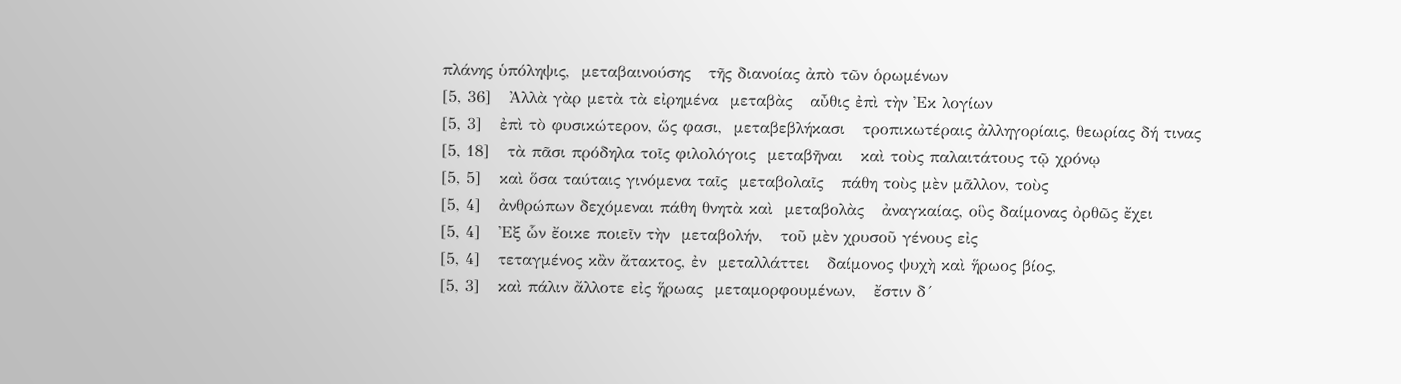πλάνης ὑπόληψις,  μεταβαινούσης   τῆς διανοίας ἀπὸ τῶν ὁρωμένων
[5, 36]   Ἀλλὰ γὰρ μετὰ τὰ εἰρημένα  μεταβὰς   αὖθις ἐπὶ τὴν Ἐκ λογίων
[5, 3]   ἐπὶ τὸ φυσικώτερον, ὥς φασι,  μεταβεβλήκασι   τροπικωτέραις ἀλληγορίαις, θεωρίας δή τινας
[5, 18]   τὰ πᾶσι πρόδηλα τοῖς φιλολόγοις  μεταβῆναι   καὶ τοὺς παλαιτάτους τῷ χρόνῳ
[5, 5]   καὶ ὅσα ταύταις γινόμενα ταῖς  μεταβολαῖς   πάθη τοὺς μὲν μᾶλλον, τοὺς
[5, 4]   ἀνθρώπων δεχόμεναι πάθη θνητὰ καὶ  μεταβολὰς   ἀναγκαίας, οὓς δαίμονας ὀρθῶς ἔχει
[5, 4]   Ἐξ ὧν ἔοικε ποιεῖν τὴν  μεταβολήν,   τοῦ μὲν χρυσοῦ γένους εἰς
[5, 4]   τεταγμένος κἂν ἄτακτος, ἐν  μεταλλάττει   δαίμονος ψυχὴ καὶ ἥρωος βίος,
[5, 3]   καὶ πάλιν ἄλλοτε εἰς ἥρωας  μεταμορφουμένων,   ἔστιν δ´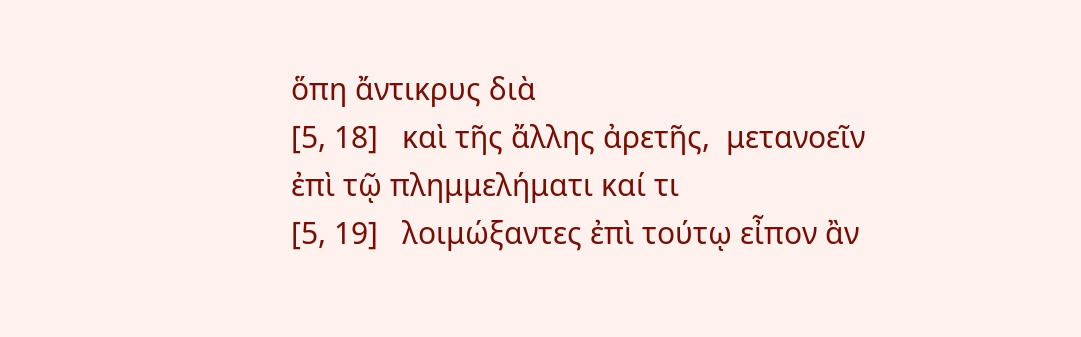ὅπη ἄντικρυς διὰ
[5, 18]   καὶ τῆς ἄλλης ἀρετῆς,  μετανοεῖν   ἐπὶ τῷ πλημμελήματι καί τι
[5, 19]   λοιμώξαντες ἐπὶ τούτῳ εἶπον ἂν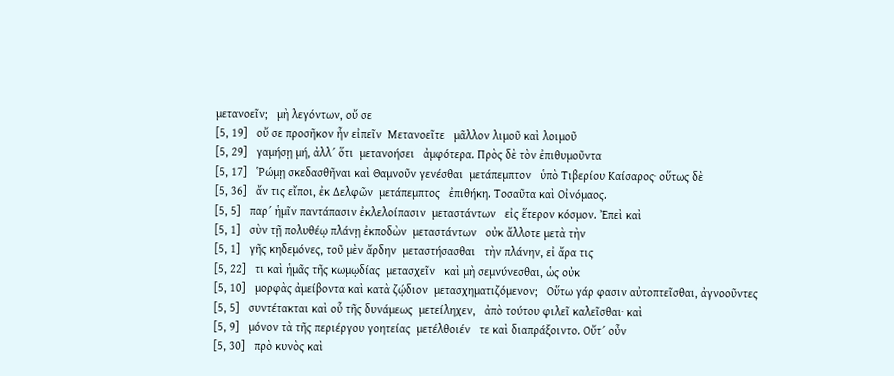μετανοεῖν;   μὴ λεγόντων, οὔ σε
[5, 19]   οὔ σε προσῆκον ἦν εἰπεῖν  Μετανοεῖτε   μᾶλλον λιμοῦ καὶ λοιμοῦ
[5, 29]   γαμήσῃ μή, ἀλλ´ ὅτι  μετανοήσει   ἀμφότερα. Πρὸς δὲ τὸν ἐπιθυμοῦντα
[5, 17]   Ῥώμῃ σκεδασθῆναι καὶ Θαμνοῦν γενέσθαι  μετάπεμπτον   ὑπὸ Τιβερίου Καίσαρος· οὕτως δὲ
[5, 36]   ἄν τις εἴποι, ἐκ Δελφῶν  μετάπεμπτος   ἐπιθήκη. Τοσαῦτα καὶ Οἰνόμαος.
[5, 5]   παρ´ ἡμῖν παντάπασιν ἐκλελοίπασιν  μεταστάντων   εἰς ἕτερον κόσμον. Ἐπεὶ καὶ
[5, 1]   σὺν τῇ πολυθέῳ πλάνῃ ἐκποδὼν  μεταστάντων   οὐκ ἄλλοτε μετὰ τὴν
[5, 1]   γῆς κηδεμόνες, τοῦ μὲν ἄρδην  μεταστήσασθαι   τὴν πλάνην, εἰ ἄρα τις
[5, 22]   τι καὶ ἡμᾶς τῆς κωμῳδίας  μετασχεῖν   καὶ μὴ σεμνύνεσθαι, ὡς οὐκ
[5, 10]   μορφὰς ἀμείβοντα καὶ κατὰ ζῴδιον  μετασχηματιζόμενον;   Οὕτω γάρ φασιν αὐτοπτεῖσθαι, ἀγνοοῦντες
[5, 5]   συντέτακται καὶ οὗ τῆς δυνάμεως  μετείληχεν,   ἀπὸ τούτου φιλεῖ καλεῖσθαι· καὶ
[5, 9]   μόνον τὰ τῆς περιέργου γοητείας  μετέλθοιέν   τε καὶ διαπράξοιντο. Οὔτ´ οὖν
[5, 30]   πρὸ κυνὸς καὶ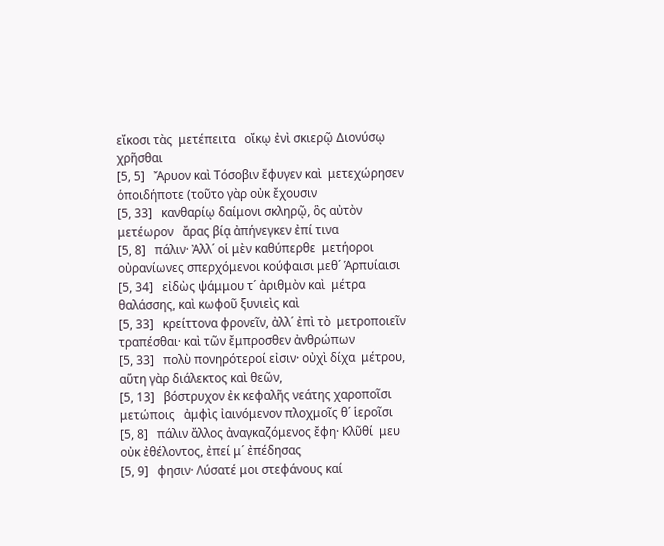εἴκοσι τὰς  μετέπειτα   οἴκῳ ἐνὶ σκιερῷ Διονύσῳ χρῆσθαι
[5, 5]   Ἄρυον καὶ Τόσοβιν ἔφυγεν καὶ  μετεχώρησεν   ὁποιδήποτε (τοῦτο γὰρ οὐκ ἔχουσιν
[5, 33]   κανθαρίῳ δαίμονι σκληρῷ, ὃς αὐτὸν  μετέωρον   ἄρας βίᾳ ἀπήνεγκεν ἐπί τινα
[5, 8]   πάλιν· Ἀλλ´ οἱ μὲν καθύπερθε  μετήοροι   οὐρανίωνες σπερχόμενοι κούφαισι μεθ´ Ἁρπυίαισι
[5, 34]   εἰδὼς ψάμμου τ´ ἀριθμὸν καὶ  μέτρα   θαλάσσης, καὶ κωφοῦ ξυνιεὶς καὶ
[5, 33]   κρείττονα φρονεῖν, ἀλλ´ ἐπὶ τὸ  μετροποιεῖν   τραπέσθαι· καὶ τῶν ἔμπροσθεν ἀνθρώπων
[5, 33]   πολὺ πονηρότεροί εἰσιν· οὐχὶ δίχα  μέτρου,   αὕτη γὰρ διάλεκτος καὶ θεῶν,
[5, 13]   βόστρυχον ἐκ κεφαλῆς νεάτης χαροποῖσι  μετώποις   ἀμφὶς ἰαινόμενον πλοχμοῖς θ´ ἱεροῖσι
[5, 8]   πάλιν ἄλλος ἀναγκαζόμενος ἔφη· Κλῦθί  μευ   οὐκ ἐθέλοντος, ἐπεί μ´ ἐπέδησας
[5, 9]   φησιν· Λύσατέ μοι στεφάνους καί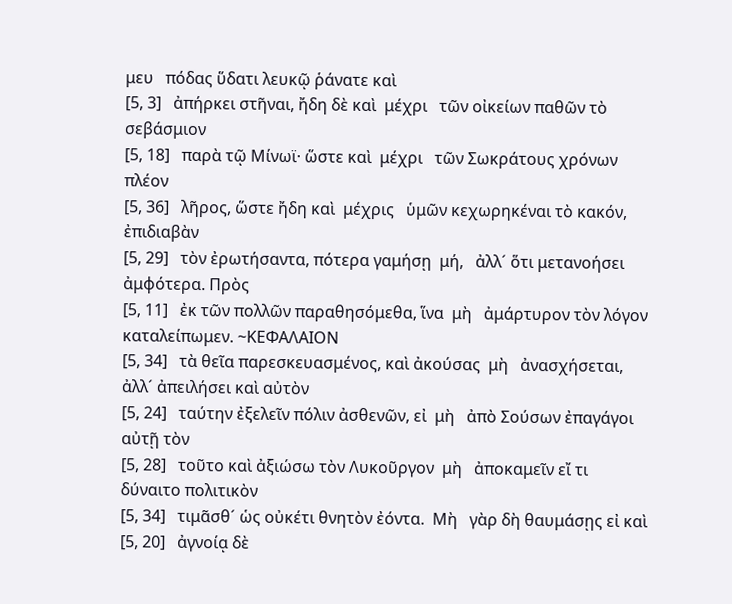μευ   πόδας ὕδατι λευκῷ ῥάνατε καὶ
[5, 3]   ἀπήρκει στῆναι, ἤδη δὲ καὶ  μέχρι   τῶν οἰκείων παθῶν τὸ σεβάσμιον
[5, 18]   παρὰ τῷ Μίνωϊ· ὥστε καὶ  μέχρι   τῶν Σωκράτους χρόνων πλέον
[5, 36]   λῆρος, ὥστε ἤδη καὶ  μέχρις   ὑμῶν κεχωρηκέναι τὸ κακόν, ἐπιδιαβὰν
[5, 29]   τὸν ἐρωτήσαντα, πότερα γαμήσῃ  μή,   ἀλλ´ ὅτι μετανοήσει ἀμφότερα. Πρὸς
[5, 11]   ἐκ τῶν πολλῶν παραθησόμεθα, ἵνα  μὴ   ἀμάρτυρον τὸν λόγον καταλείπωμεν. ~ΚΕΦΑΛΑΙΟΝ
[5, 34]   τὰ θεῖα παρεσκευασμένος, καὶ ἀκούσας  μὴ   ἀνασχήσεται, ἀλλ´ ἀπειλήσει καὶ αὐτὸν
[5, 24]   ταύτην ἐξελεῖν πόλιν ἀσθενῶν, εἰ  μὴ   ἀπὸ Σούσων ἐπαγάγοι αὐτῇ τὸν
[5, 28]   τοῦτο καὶ ἀξιώσω τὸν Λυκοῦργον  μὴ   ἀποκαμεῖν εἴ τι δύναιτο πολιτικὸν
[5, 34]   τιμᾶσθ´ ὡς οὐκέτι θνητὸν ἐόντα.  Μὴ   γὰρ δὴ θαυμάσῃς εἰ καὶ
[5, 20]   ἀγνοίᾳ δὲ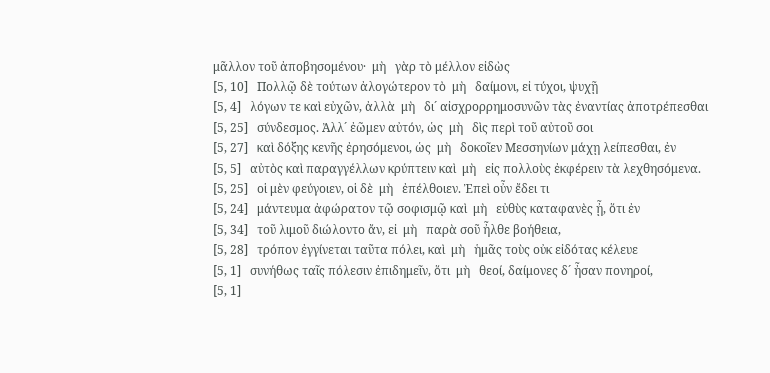μᾶλλον τοῦ ἀποβησομένου·  μὴ   γὰρ τὸ μέλλον εἰδὼς
[5, 10]   Πολλῷ δὲ τούτων ἀλογώτερον τὸ  μὴ   δαίμονι, εἰ τύχοι, ψυχῇ
[5, 4]   λόγων τε καὶ εὐχῶν, ἀλλὰ  μὴ   δι´ αἰσχρορρημοσυνῶν τὰς ἐναντίας ἀποτρέπεσθαι
[5, 25]   σύνδεσμος. Ἀλλ´ ἐῶμεν αὐτόν, ὡς  μὴ   δὶς περὶ τοῦ αὐτοῦ σοι
[5, 27]   καὶ δόξης κενῆς ἐρησόμενοι, ὡς  μὴ   δοκοῖεν Μεσσηνίων μάχῃ λείπεσθαι, ἐν
[5, 5]   αὐτὸς καὶ παραγγέλλων κρύπτειν καὶ  μὴ   εἰς πολλοὺς ἐκφέρειν τὰ λεχθησόμενα.
[5, 25]   οἱ μὲν φεύγοιεν, οἱ δὲ  μὴ   ἐπέλθοιεν. Ἐπεὶ οὖν ἔδει τι
[5, 24]   μάντευμα ἀφώρατον τῷ σοφισμῷ καὶ  μὴ   εὐθὺς καταφανὲς ᾖ, ὅτι ἐν
[5, 34]   τοῦ λιμοῦ διώλοντο ἄν, εἰ  μὴ   παρὰ σοῦ ἦλθε βοήθεια,
[5, 28]   τρόπον ἐγγίνεται ταῦτα πόλει, καὶ  μὴ   ἡμᾶς τοὺς οὐκ εἰδότας κέλευε
[5, 1]   συνήθως ταῖς πόλεσιν ἐπιδημεῖν, ὅτι  μὴ   θεοί, δαίμονες δ´ ἦσαν πονηροί,
[5, 1]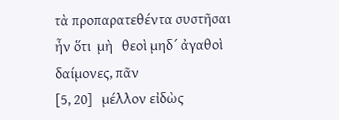τὰ προπαρατεθέντα συστῆσαι ἦν ὅτι  μὴ   θεοὶ μηδ´ ἀγαθοὶ δαίμονες, πᾶν
[5, 20]   μέλλον εἰδὼς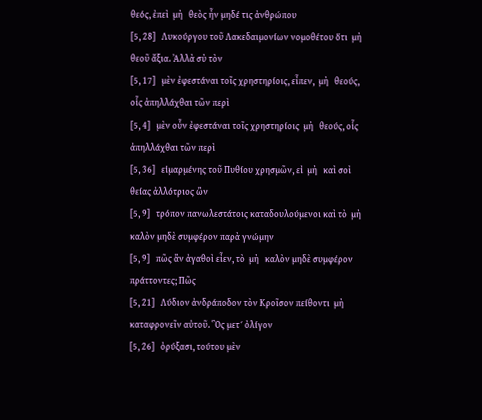θεός, ἐπεὶ  μὴ   θεὸς ἦν μηδέ τις ἀνθρώπου
[5, 28]   Λυκούργου τοῦ Λακεδαιμονίων νομοθέτου ὅτι  μὴ   θεοῦ ἄξια. Ἀλλὰ σὺ τὸν
[5, 17]   μὲν ἐφεστάναι τοῖς χρηστηρίοις, εἶπεν,  μὴ   θεούς, οἷς ἀπηλλάχθαι τῶν περὶ
[5, 4]   μὲν οὖν ἐφεστάναι τοῖς χρηστηρίοις  μὴ   θεούς, οἷς ἀπηλλάχθαι τῶν περὶ
[5, 36]   εἱμαρμένης τοῦ Πυθίου χρησμῶν, εἰ  μὴ   καὶ σοὶ θείας ἀλλότριος ὢν
[5, 9]   τρόπον πανωλεστάτοις καταδουλούμενοι καὶ τὸ  μὴ   καλὸν μηδὲ συμφέρον παρὰ γνώμην
[5, 9]   πῶς ἂν ἀγαθοὶ εἶεν, τὸ  μὴ   καλὸν μηδὲ συμφέρον πράττοντες; Πῶς
[5, 21]   Λύδιον ἀνδράποδον τὸν Κροῖσον πείθοντι  μὴ   καταφρονεῖν αὐτοῦ. Ὃς μετ´ ὀλίγον
[5, 26]   ὀρύξασι, τούτου μὲν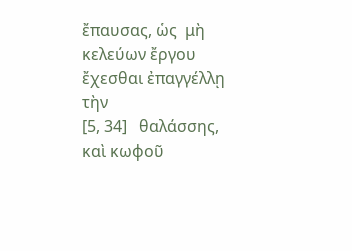ἔπαυσας, ὡς  μὴ   κελεύων ἔργου ἔχεσθαι ἐπαγγέλλῃ τὴν
[5, 34]   θαλάσσης, καὶ κωφοῦ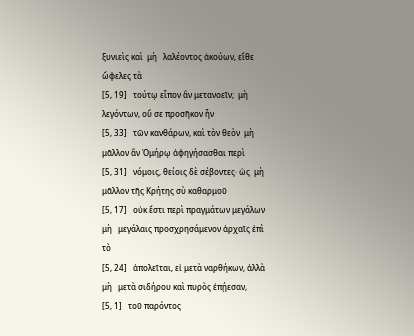ξυνιεὶς καὶ  μὴ   λαλέοντος ἀκούων, εἴθε ὤφελες τὰ
[5, 19]   τούτῳ εἶπον ἂν μετανοεῖν;  μὴ   λεγόντων, οὔ σε προσῆκον ἦν
[5, 33]   τῶν κανθάρων, καὶ τὸν θεὸν  μὴ   μᾶλλον ἂν Ὁμήρῳ ἀφηγήσασθαι περὶ
[5, 31]   νόμοις, θείοις δὲ σέβοντες· ὡς  μὴ   μᾶλλον τῆς Κρήτης σὺ καθαρμοῦ
[5, 17]   οὐκ ἔστι περὶ πραγμάτων μεγάλων  μὴ   μεγάλαις προσχρησάμενον ἀρχαῖς ἐπὶ τὸ
[5, 24]   ἀπολεῖται, εἰ μετὰ ναρθήκων, ἀλλὰ  μὴ   μετὰ σιδήρου καὶ πυρὸς ἐπῄεσαν,
[5, 1]   τοῦ παρόντος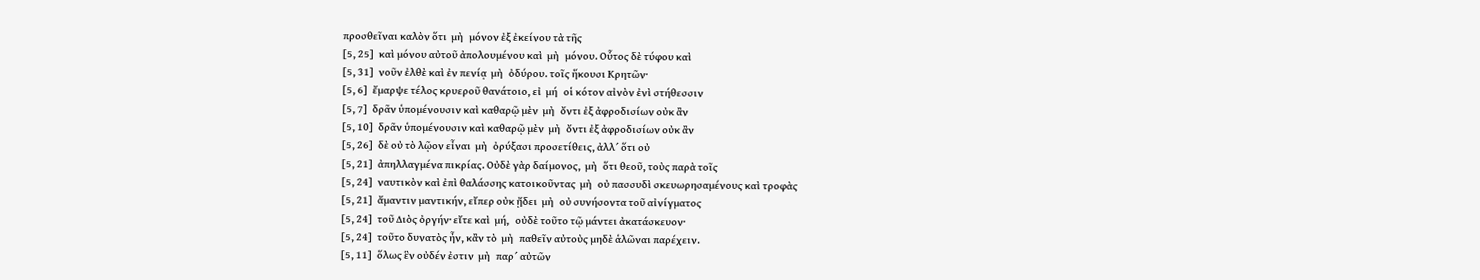προσθεῖναι καλὸν ὅτι  μὴ   μόνον ἐξ ἐκείνου τὰ τῆς
[5, 25]   καὶ μόνου αὐτοῦ ἀπολουμένου καὶ  μὴ   μόνου. Οὗτος δὲ τύφου καὶ
[5, 31]   νοῦν ἐλθὲ καὶ ἐν πενίᾳ  μὴ   ὀδύρου. τοῖς ἥκουσι Κρητῶν·
[5, 6]   ἔμαρψε τέλος κρυεροῦ θανάτοιο, εἰ  μή   οἱ κότον αἰνὸν ἐνὶ στήθεσσιν
[5, 7]   δρᾶν ὑπομένουσιν καὶ καθαρῷ μὲν  μὴ   ὄντι ἐξ ἀφροδισίων οὐκ ἂν
[5, 10]   δρᾶν ὑπομένουσιν καὶ καθαρῷ μὲν  μὴ   ὄντι ἐξ ἀφροδισίων οὐκ ἂν
[5, 26]   δὲ οὐ τὸ λῷον εἶναι  μὴ   ὀρύξασι προσετίθεις, ἀλλ´ ὅτι οὐ
[5, 21]   ἀπηλλαγμένα πικρίας. Οὐδὲ γὰρ δαίμονος,  μὴ   ὅτι θεοῦ, τοὺς παρὰ τοῖς
[5, 24]   ναυτικὸν καὶ ἐπὶ θαλάσσης κατοικοῦντας  μὴ   οὐ πασσυδὶ σκευωρησαμένους καὶ τροφὰς
[5, 21]   ἄμαντιν μαντικήν, εἴπερ οὐκ ᾔδει  μὴ   οὐ συνήσοντα τοῦ αἰνίγματος
[5, 24]   τοῦ Διὸς ὀργήν· εἴτε καὶ  μή,   οὐδὲ τοῦτο τῷ μάντει ἀκατάσκευον·
[5, 24]   τοῦτο δυνατὸς ἦν, κἂν τὸ  μὴ   παθεῖν αὐτοὺς μηδὲ ἁλῶναι παρέχειν.
[5, 11]   ὅλως ἓν οὐδέν ἐστιν  μὴ   παρ´ αὐτῶν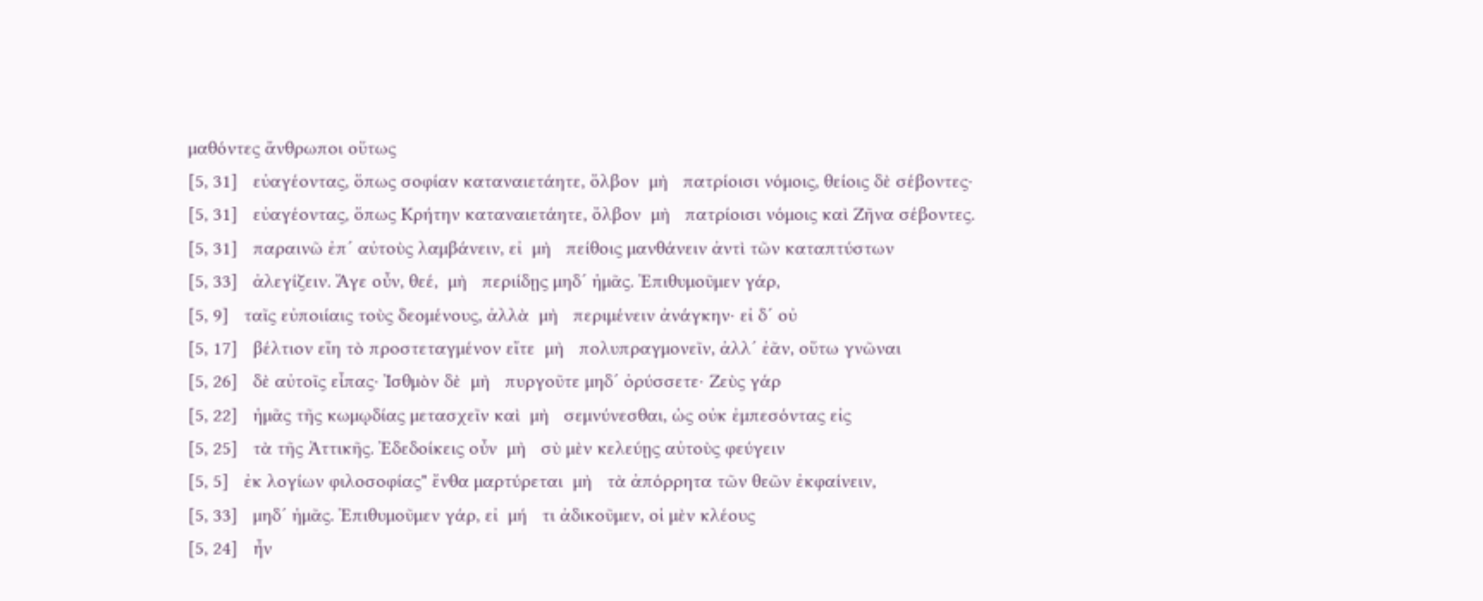μαθόντες ἄνθρωποι οὕτως
[5, 31]   εὐαγέοντας, ὅπως σοφίαν καταναιετάητε, ὄλβον  μὴ   πατρίοισι νόμοις, θείοις δὲ σέβοντες·
[5, 31]   εὐαγέοντας, ὅπως Κρήτην καταναιετάητε, ὄλβον  μὴ   πατρίοισι νόμοις καὶ Ζῆνα σέβοντες.
[5, 31]   παραινῶ ἐπ´ αὐτοὺς λαμβάνειν, εἰ  μὴ   πείθοις μανθάνειν ἀντὶ τῶν καταπτύστων
[5, 33]   ἀλεγίζειν. Ἄγε οὖν, θεέ,  μὴ   περιίδῃς μηδ´ ἡμᾶς. Ἐπιθυμοῦμεν γάρ,
[5, 9]   ταῖς εὐποιίαις τοὺς δεομένους, ἀλλὰ  μὴ   περιμένειν ἀνάγκην· εἰ δ´ οὐ
[5, 17]   βέλτιον εἴη τὸ προστεταγμένον εἴτε  μὴ   πολυπραγμονεῖν, ἀλλ´ ἐᾶν, οὕτω γνῶναι
[5, 26]   δὲ αὐτοῖς εἶπας· Ἰσθμὸν δὲ  μὴ   πυργοῦτε μηδ´ ὀρύσσετε· Ζεὺς γάρ
[5, 22]   ἡμᾶς τῆς κωμῳδίας μετασχεῖν καὶ  μὴ   σεμνύνεσθαι, ὡς οὐκ ἐμπεσόντας εἰς
[5, 25]   τὰ τῆς Ἀττικῆς. Ἐδεδοίκεις οὖν  μὴ   σὺ μὲν κελεύῃς αὐτοὺς φεύγειν
[5, 5]   ἐκ λογίων φιλοσοφίας" ἔνθα μαρτύρεται  μὴ   τὰ ἀπόρρητα τῶν θεῶν ἐκφαίνειν,
[5, 33]   μηδ´ ἡμᾶς. Ἐπιθυμοῦμεν γάρ, εἰ  μή   τι ἀδικοῦμεν, οἱ μὲν κλέους
[5, 24]   ἦν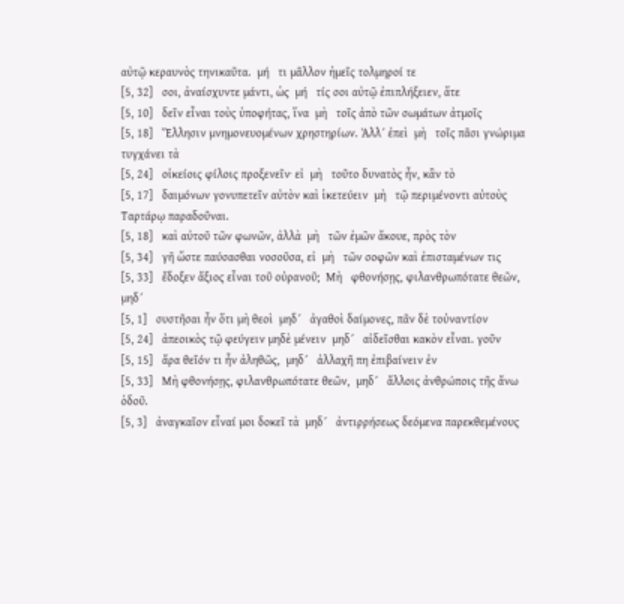αὐτῷ κεραυνὸς τηνικαῦτα.  μή   τι μᾶλλον ἡμεῖς τολμηροί τε
[5, 32]   σοι, ἀναίσχυντε μάντι, ὡς  μή   τίς σοι αὐτῷ ἐπιπλήξειεν, ἅτε
[5, 10]   δεῖν εἶναι τοὺς ὑποφήτας, ἵνα  μὴ   τοῖς ἀπὸ τῶν σωμάτων ἀτμοῖς
[5, 18]   Ἕλλησιν μνημονευομένων χρηστηρίων. Ἀλλ´ ἐπεὶ  μὴ   τοῖς πᾶσι γνώριμα τυγχάνει τὰ
[5, 24]   οἰκείοις φίλοις προξενεῖν· εἰ  μὴ   τοῦτο δυνατὸς ἦν, κἂν τὸ
[5, 17]   δαιμόνων γονυπετεῖν αὐτὸν καὶ ἱκετεύειν  μὴ   τῷ περιμένοντι αὐτοὺς Ταρτάρῳ παραδοῦναι.
[5, 18]   καὶ αὐτοῦ τῶν φωνῶν, ἀλλὰ  μὴ   τῶν ἐμῶν ἄκουε, πρὸς τὸν
[5, 34]   γῆ ὥστε παύσασθαι νοσοῦσα, εἰ  μὴ   τῶν σοφῶν καὶ ἐπισταμένων τις
[5, 33]   ἔδοξεν ἄξιος εἶναι τοῦ οὐρανοῦ;  Μὴ   φθονήσῃς, φιλανθρωπότατε θεῶν, μηδ´
[5, 1]   συστῆσαι ἦν ὅτι μὴ θεοὶ  μηδ´   ἀγαθοὶ δαίμονες, πᾶν δὲ τοὐναντίον
[5, 24]   ἀπεοικὸς τῷ φεύγειν μηδὲ μένειν  μηδ´   αἰδεῖσθαι κακὸν εἶναι. γοῦν
[5, 15]   ἄρα θεῖόν τι ἦν ἀληθῶς,  μηδ´   ἀλλαχῆ πη ἐπιβαίνειν ἐν
[5, 33]   Μὴ φθονήσῃς, φιλανθρωπότατε θεῶν,  μηδ´   ἄλλοις ἀνθρώποις τῆς ἄνω ὁδοῦ.
[5, 3]   ἀναγκαῖον εἶναί μοι δοκεῖ τὰ  μηδ´   ἀντιρρήσεως δεόμενα παρεκθεμένους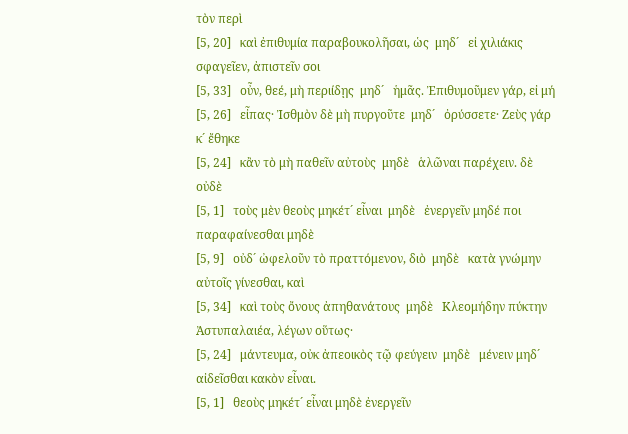τὸν περὶ
[5, 20]   καὶ ἐπιθυμία παραβουκολῆσαι, ὡς  μηδ´   εἰ χιλιάκις σφαγεῖεν, ἀπιστεῖν σοι
[5, 33]   οὖν, θεέ, μὴ περιίδῃς  μηδ´   ἡμᾶς. Ἐπιθυμοῦμεν γάρ, εἰ μή
[5, 26]   εἶπας· Ἰσθμὸν δὲ μὴ πυργοῦτε  μηδ´   ὀρύσσετε· Ζεὺς γάρ κ´ ἔθηκε
[5, 24]   κἂν τὸ μὴ παθεῖν αὐτοὺς  μηδὲ   ἁλῶναι παρέχειν. δὲ οὐδὲ
[5, 1]   τοὺς μὲν θεοὺς μηκέτ´ εἶναι  μηδὲ   ἐνεργεῖν μηδέ ποι παραφαίνεσθαι μηδὲ
[5, 9]   οὐδ´ ὠφελοῦν τὸ πραττόμενον, διὸ  μηδὲ   κατὰ γνώμην αὐτοῖς γίνεσθαι, καὶ
[5, 34]   καὶ τοὺς ὄνους ἀπηθανάτους  μηδὲ   Κλεομήδην πύκτην Ἀστυπαλαιέα, λέγων οὕτως·
[5, 24]   μάντευμα, οὐκ ἀπεοικὸς τῷ φεύγειν  μηδὲ   μένειν μηδ´ αἰδεῖσθαι κακὸν εἶναι.
[5, 1]   θεοὺς μηκέτ´ εἶναι μηδὲ ἐνεργεῖν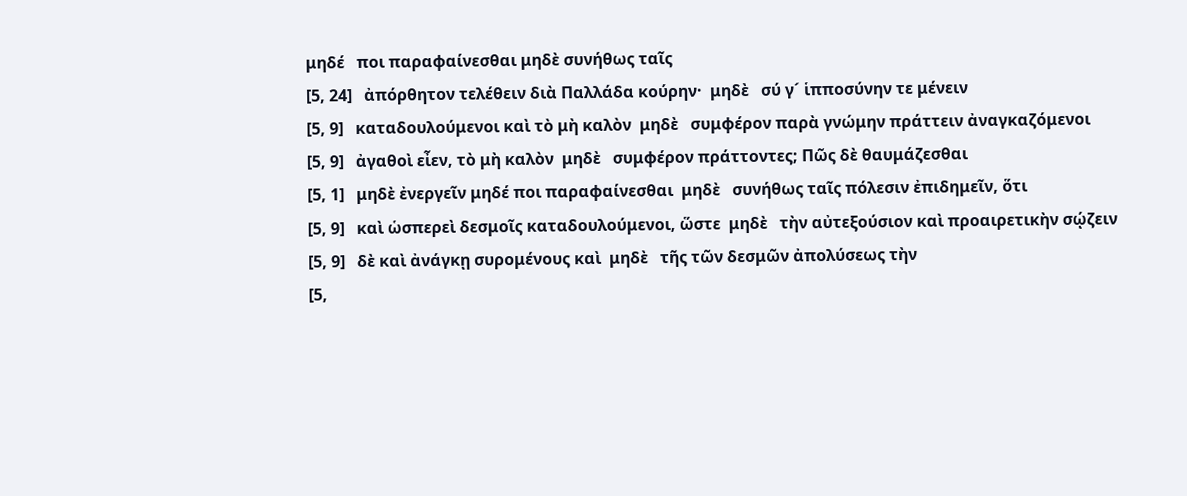μηδέ   ποι παραφαίνεσθαι μηδὲ συνήθως ταῖς
[5, 24]   ἀπόρθητον τελέθειν διὰ Παλλάδα κούρην·  μηδὲ   σύ γ´ ἱπποσύνην τε μένειν
[5, 9]   καταδουλούμενοι καὶ τὸ μὴ καλὸν  μηδὲ   συμφέρον παρὰ γνώμην πράττειν ἀναγκαζόμενοι
[5, 9]   ἀγαθοὶ εἶεν, τὸ μὴ καλὸν  μηδὲ   συμφέρον πράττοντες; Πῶς δὲ θαυμάζεσθαι
[5, 1]   μηδὲ ἐνεργεῖν μηδέ ποι παραφαίνεσθαι  μηδὲ   συνήθως ταῖς πόλεσιν ἐπιδημεῖν, ὅτι
[5, 9]   καὶ ὡσπερεὶ δεσμοῖς καταδουλούμενοι, ὥστε  μηδὲ   τὴν αὐτεξούσιον καὶ προαιρετικὴν σῴζειν
[5, 9]   δὲ καὶ ἀνάγκῃ συρομένους καὶ  μηδὲ   τῆς τῶν δεσμῶν ἀπολύσεως τὴν
[5,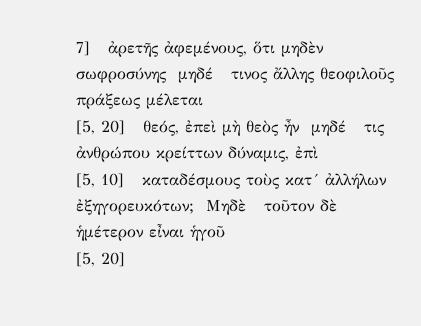7]   ἀρετῆς ἀφεμένους, ὅτι μηδὲν σωφροσύνης  μηδέ   τινος ἄλλης θεοφιλοῦς πράξεως μέλεται
[5, 20]   θεός, ἐπεὶ μὴ θεὸς ἦν  μηδέ   τις ἀνθρώπου κρείττων δύναμις, ἐπὶ
[5, 10]   καταδέσμους τοὺς κατ´ ἀλλήλων ἐξηγορευκότων;  Μηδὲ   τοῦτον δὲ ἡμέτερον εἶναι ἡγοῦ
[5, 20]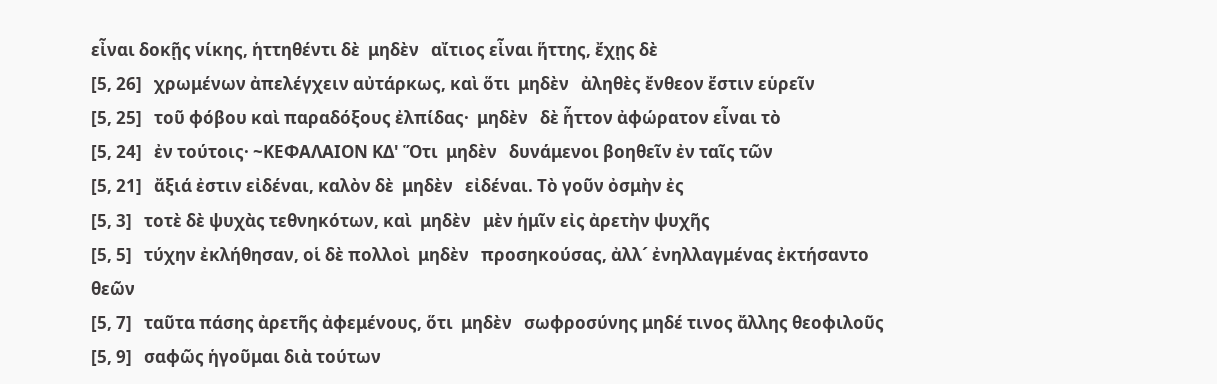εἶναι δοκῇς νίκης, ἡττηθέντι δὲ  μηδὲν   αἴτιος εἶναι ἥττης, ἔχῃς δὲ
[5, 26]   χρωμένων ἀπελέγχειν αὐτάρκως, καὶ ὅτι  μηδὲν   ἀληθὲς ἔνθεον ἔστιν εὑρεῖν
[5, 25]   τοῦ φόβου καὶ παραδόξους ἐλπίδας·  μηδὲν   δὲ ἧττον ἀφώρατον εἶναι τὸ
[5, 24]   ἐν τούτοις· ~ΚΕΦΑΛΑΙΟΝ ΚΔ' Ὅτι  μηδὲν   δυνάμενοι βοηθεῖν ἐν ταῖς τῶν
[5, 21]   ἄξιά ἐστιν εἰδέναι, καλὸν δὲ  μηδὲν   εἰδέναι. Τὸ γοῦν ὀσμὴν ἐς
[5, 3]   τοτὲ δὲ ψυχὰς τεθνηκότων, καὶ  μηδὲν   μὲν ἡμῖν εἰς ἀρετὴν ψυχῆς
[5, 5]   τύχην ἐκλήθησαν, οἱ δὲ πολλοὶ  μηδὲν   προσηκούσας, ἀλλ´ ἐνηλλαγμένας ἐκτήσαντο θεῶν
[5, 7]   ταῦτα πάσης ἀρετῆς ἀφεμένους, ὅτι  μηδὲν   σωφροσύνης μηδέ τινος ἄλλης θεοφιλοῦς
[5, 9]   σαφῶς ἡγοῦμαι διὰ τούτων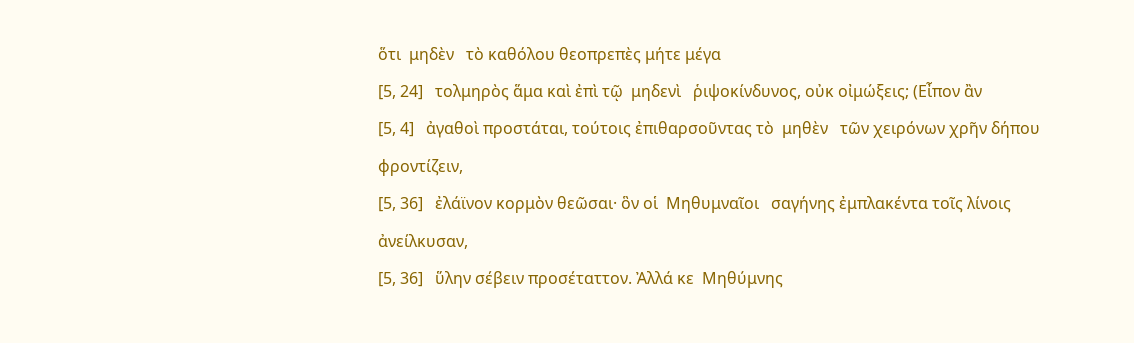ὅτι  μηδὲν   τὸ καθόλου θεοπρεπὲς μήτε μέγα
[5, 24]   τολμηρὸς ἅμα καὶ ἐπὶ τῷ  μηδενὶ   ῥιψοκίνδυνος, οὐκ οἰμώξεις; (Εἶπον ἂν
[5, 4]   ἀγαθοὶ προστάται, τούτοις ἐπιθαρσοῦντας τὸ  μηθὲν   τῶν χειρόνων χρῆν δήπου φροντίζειν,
[5, 36]   ἐλάϊνον κορμὸν θεῶσαι· ὃν οἱ  Μηθυμναῖοι   σαγήνης ἐμπλακέντα τοῖς λίνοις ἀνείλκυσαν,
[5, 36]   ὕλην σέβειν προσέταττον. Ἀλλά κε  Μηθύμνης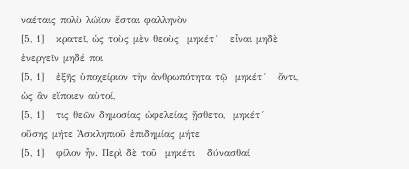ναέταις πολὺ λώϊον ἔσται φαλληνὸν
[5, 1]   κρατεῖ, ὡς τοὺς μὲν θεοὺς  μηκέτ´   εἶναι μηδὲ ἐνεργεῖν μηδέ ποι
[5, 1]   ἑξῆς ὑποχείριον τὴν ἀνθρωπότητα τῷ  μηκέτ´   ὄντι, ὡς ἂν εἴποιεν αὐτοί,
[5, 1]   τις θεῶν δημοσίας ὠφελείας ᾔσθετο,  μηκέτ´   οὔσης μήτε Ἀσκληπιοῦ ἐπιδημίας μήτε
[5, 1]   φίλον ἦν. Περὶ δὲ τοῦ  μηκέτι   δύνασθαί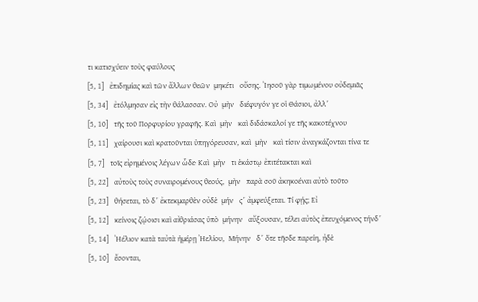τι κατισχύειν τοὺς φαύλους
[5, 1]   ἐπιδημίας καὶ τῶν ἄλλων θεῶν  μηκέτι   οὔσης. Ἰησοῦ γὰρ τιμωμένου οὐδεμιᾶς
[5, 34]   ἐτόλμησαν εἰς τὴν θάλασσαν. Οὐ  μὴν   διέφυγόν γε οἱ Θάσιοι, ἀλλ´
[5, 10]   τῆς τοῦ Πορφυρίου γραφῆς. Καὶ  μὴν   καὶ διδάσκαλοί γε τῆς κακοτέχνου
[5, 11]   χαίρουσι καὶ κρατοῦνται ὑπηγόρευσαν, καὶ  μὴν   καὶ τίσιν ἀναγκάζονται τίνα τε
[5, 7]   τοῖς εἰρημένοις λέγων ὧδε· Καὶ  μὴν   τι ἑκάστῳ ἐπιτέτακται καὶ
[5, 22]   αὐτοὺς τοὺς συναιρομένους θεούς,  μὴν   παρὰ σοῦ ἀκηκοέναι αὐτὸ τοῦτο
[5, 23]   θήσεται, τὸ δ´ ἐκτεκμαρθὲν οὐδὲ  μήν   ς´ ἀμφεύξεται. Τί φῄς; Εἰ
[5, 12]   κείνοις ζῴοισι καὶ αἰθριάσας ὑπὸ  μήνην   αὔξουσαν, τέλει αὐτὸς ἐπευχόμενος τήνδ´
[5, 14]   Ἠέλιον κατὰ ταὐτὰ ἡμέρῃ Ἠελίου,  Μήνην   δ´ ὅτε τῆσδε παρείη, ἠδὲ
[5, 10]   ἔσονται,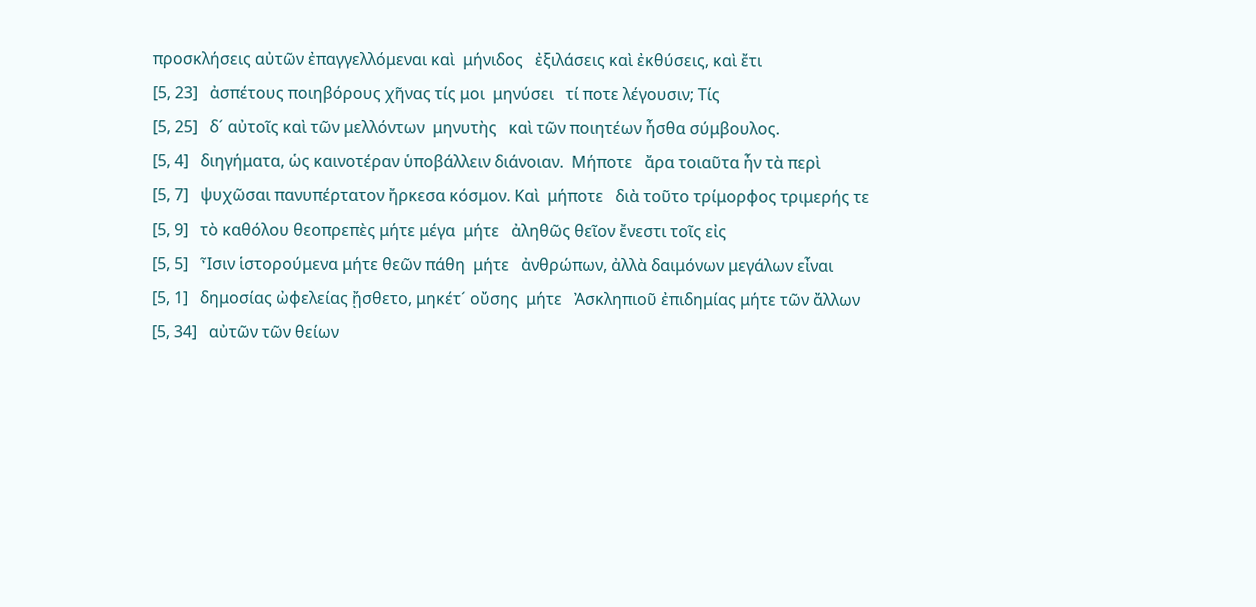προσκλήσεις αὐτῶν ἐπαγγελλόμεναι καὶ  μήνιδος   ἐξιλάσεις καὶ ἐκθύσεις, καὶ ἔτι
[5, 23]   ἀσπέτους ποιηβόρους χῆνας τίς μοι  μηνύσει   τί ποτε λέγουσιν; Τίς
[5, 25]   δ´ αὐτοῖς καὶ τῶν μελλόντων  μηνυτὴς   καὶ τῶν ποιητέων ἦσθα σύμβουλος.
[5, 4]   διηγήματα, ὡς καινοτέραν ὑποβάλλειν διάνοιαν.  Μήποτε   ἄρα τοιαῦτα ἦν τὰ περὶ
[5, 7]   ψυχῶσαι πανυπέρτατον ἤρκεσα κόσμον. Καὶ  μήποτε   διὰ τοῦτο τρίμορφος τριμερής τε
[5, 9]   τὸ καθόλου θεοπρεπὲς μήτε μέγα  μήτε   ἀληθῶς θεῖον ἔνεστι τοῖς εἰς
[5, 5]   Ἶσιν ἱστορούμενα μήτε θεῶν πάθη  μήτε   ἀνθρώπων, ἀλλὰ δαιμόνων μεγάλων εἶναι
[5, 1]   δημοσίας ὠφελείας ᾔσθετο, μηκέτ´ οὔσης  μήτε   Ἀσκληπιοῦ ἐπιδημίας μήτε τῶν ἄλλων
[5, 34]   αὐτῶν τῶν θείων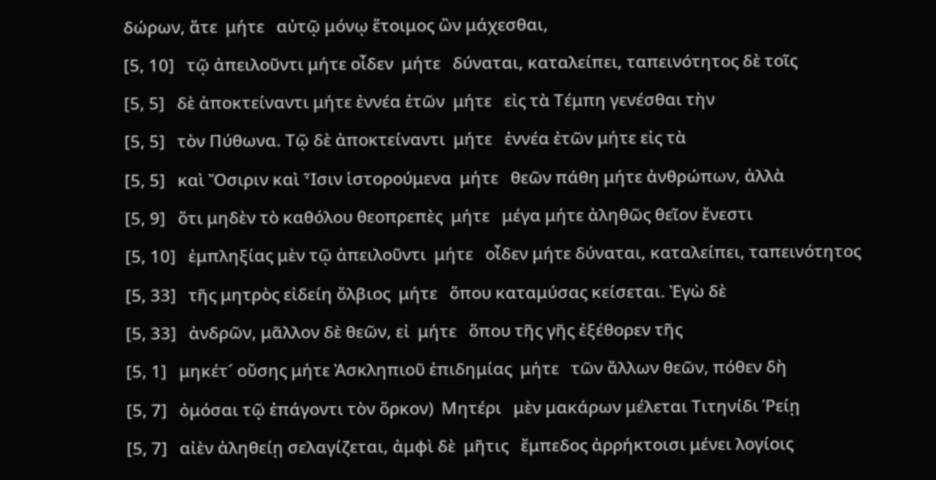δώρων, ἅτε  μήτε   αὐτῷ μόνῳ ἕτοιμος ὢν μάχεσθαι,
[5, 10]   τῷ ἀπειλοῦντι μήτε οἶδεν  μήτε   δύναται, καταλείπει, ταπεινότητος δὲ τοῖς
[5, 5]   δὲ ἀποκτείναντι μήτε ἐννέα ἐτῶν  μήτε   εἰς τὰ Τέμπη γενέσθαι τὴν
[5, 5]   τὸν Πύθωνα. Τῷ δὲ ἀποκτείναντι  μήτε   ἐννέα ἐτῶν μήτε εἰς τὰ
[5, 5]   καὶ Ὄσιριν καὶ Ἶσιν ἱστορούμενα  μήτε   θεῶν πάθη μήτε ἀνθρώπων, ἀλλὰ
[5, 9]   ὅτι μηδὲν τὸ καθόλου θεοπρεπὲς  μήτε   μέγα μήτε ἀληθῶς θεῖον ἔνεστι
[5, 10]   ἐμπληξίας μὲν τῷ ἀπειλοῦντι  μήτε   οἶδεν μήτε δύναται, καταλείπει, ταπεινότητος
[5, 33]   τῆς μητρὸς εἰδείη ὄλβιος  μήτε   ὅπου καταμύσας κείσεται. Ἐγὼ δὲ
[5, 33]   ἀνδρῶν, μᾶλλον δὲ θεῶν, εἰ  μήτε   ὅπου τῆς γῆς ἐξέθορεν τῆς
[5, 1]   μηκέτ´ οὔσης μήτε Ἀσκληπιοῦ ἐπιδημίας  μήτε   τῶν ἄλλων θεῶν, πόθεν δὴ
[5, 7]   ὀμόσαι τῷ ἐπάγοντι τὸν ὅρκον)  Μητέρι   μὲν μακάρων μέλεται Τιτηνίδι Ῥείῃ
[5, 7]   αἰὲν ἀληθείῃ σελαγίζεται, ἀμφὶ δὲ  μῆτις   ἔμπεδος ἀρρήκτοισι μένει λογίοις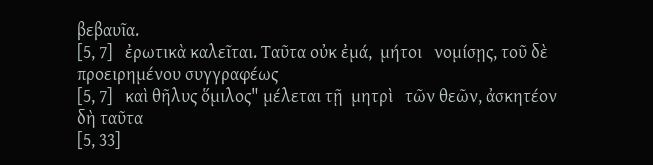βεβαυῖα.
[5, 7]   ἐρωτικὰ καλεῖται. Ταῦτα οὐκ ἐμά,  μήτοι   νομίσῃς, τοῦ δὲ προειρημένου συγγραφέως
[5, 7]   καὶ θῆλυς ὅμιλος" μέλεται τῇ  μητρὶ   τῶν θεῶν, ἀσκητέον δὴ ταῦτα
[5, 33]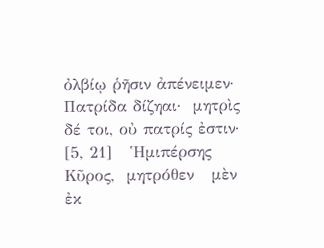ὀλβίῳ ῥῆσιν ἀπένειμεν· Πατρίδα δίζηαι·  μητρὶς   δέ τοι, οὐ πατρίς ἐστιν·
[5, 21]   Ἡμιπέρσης Κῦρος,  μητρόθεν   μὲν ἐκ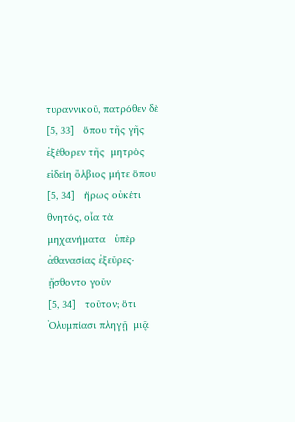τυραννικοῦ, πατρόθεν δὲ
[5, 33]   ὅπου τῆς γῆς ἐξέθορεν τῆς  μητρὸς   εἰδείη ὄλβιος μήτε ὅπου
[5, 34]   ἥρως οὐκέτι θνητός, οἷα τὰ  μηχανήματα   ὑπὲρ ἀθανασίας ἐξεῦρες· ᾔσθοντο γοῦν
[5, 34]   τοῦτον; ὅτι Ὀλυμπίασι πληγῇ  μιᾷ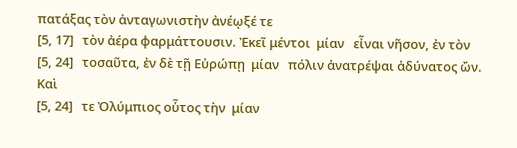πατάξας τὸν ἀνταγωνιστὴν ἀνέῳξέ τε
[5, 17]   τὸν ἀέρα φαρμάττουσιν. Ἐκεῖ μέντοι  μίαν   εἶναι νῆσον, ἐν τὸν
[5, 24]   τοσαῦτα, ἐν δὲ τῇ Εὐρώπῃ  μίαν   πόλιν ἀνατρέψαι ἀδύνατος ὤν. Καὶ
[5, 24]   τε Ὀλύμπιος οὗτος τὴν  μίαν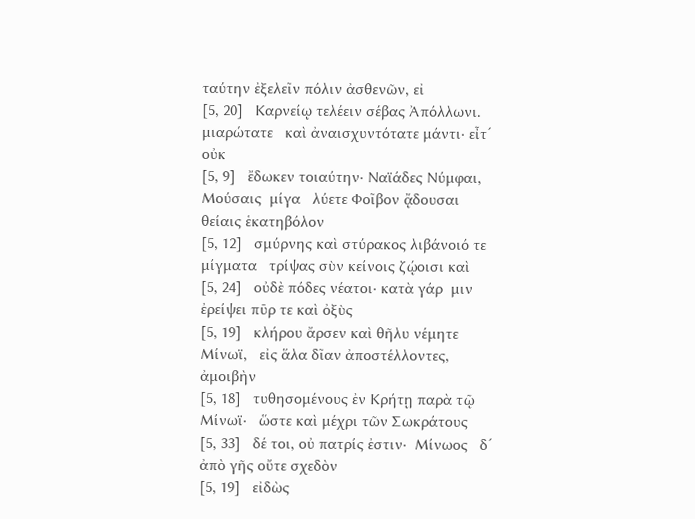ταύτην ἐξελεῖν πόλιν ἀσθενῶν, εἰ
[5, 20]   Καρνείῳ τελέειν σέβας Ἀπόλλωνι.  μιαρώτατε   καὶ ἀναισχυντότατε μάντι· εἶτ´ οὐκ
[5, 9]   ἔδωκεν τοιαύτην· Ναϊάδες Νύμφαι, Μούσαις  μίγα   λύετε Φοῖβον ᾄδουσαι θείαις ἑκατηβόλον
[5, 12]   σμύρνης καὶ στύρακος λιβάνοιό τε  μίγματα   τρίψας σὺν κείνοις ζῴοισι καὶ
[5, 24]   οὐδὲ πόδες νέατοι· κατὰ γάρ  μιν   ἐρείψει πῦρ τε καὶ ὀξὺς
[5, 19]   κλήρου ἄρσεν καὶ θῆλυ νέμητε  Μίνωϊ,   εἰς ἅλα δῖαν ἀποστέλλοντες, ἀμοιβὴν
[5, 18]   τυθησομένους ἐν Κρήτῃ παρὰ τῷ  Μίνωϊ·   ὥστε καὶ μέχρι τῶν Σωκράτους
[5, 33]   δέ τοι, οὐ πατρίς ἐστιν·  Μίνωος   δ´ ἀπὸ γῆς οὔτε σχεδὸν
[5, 19]   εἰδὼς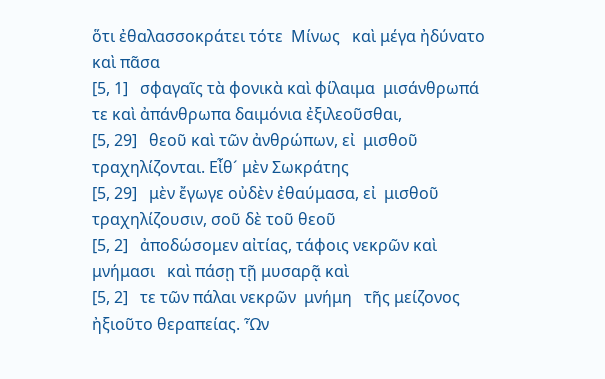ὅτι ἐθαλασσοκράτει τότε  Μίνως   καὶ μέγα ἠδύνατο καὶ πᾶσα
[5, 1]   σφαγαῖς τὰ φονικὰ καὶ φίλαιμα  μισάνθρωπά   τε καὶ ἀπάνθρωπα δαιμόνια ἐξιλεοῦσθαι,
[5, 29]   θεοῦ καὶ τῶν ἀνθρώπων, εἰ  μισθοῦ   τραχηλίζονται. Εἶθ´ μὲν Σωκράτης
[5, 29]   μὲν ἔγωγε οὐδὲν ἐθαύμασα, εἰ  μισθοῦ   τραχηλίζουσιν, σοῦ δὲ τοῦ θεοῦ
[5, 2]   ἀποδώσομεν αἰτίας, τάφοις νεκρῶν καὶ  μνήμασι   καὶ πάσῃ τῇ μυσαρᾷ καὶ
[5, 2]   τε τῶν πάλαι νεκρῶν  μνήμη   τῆς μείζονος ἠξιοῦτο θεραπείας. Ὧν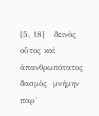[5, 18]   δεινὸς οὗτος καὶ ἀπανθρωπότατος δασμὸς  μνήμην   παρ´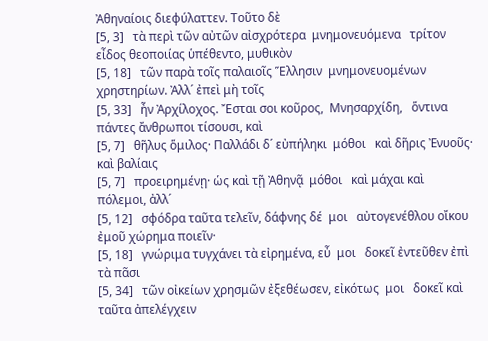Ἀθηναίοις διεφύλαττεν. Τοῦτο δὲ
[5, 3]   τὰ περὶ τῶν αὐτῶν αἰσχρότερα  μνημονευόμενα   τρίτον εἶδος θεοποιίας ὑπέθεντο, μυθικὸν
[5, 18]   τῶν παρὰ τοῖς παλαιοῖς Ἕλλησιν  μνημονευομένων   χρηστηρίων. Ἀλλ´ ἐπεὶ μὴ τοῖς
[5, 33]   ἦν Ἀρχίλοχος. Ἔσται σοι κοῦρος,  Μνησαρχίδη,   ὅντινα πάντες ἄνθρωποι τίσουσι, καὶ
[5, 7]   θῆλυς ὅμιλος· Παλλάδι δ´ εὐπήληκι  μόθοι   καὶ δῆρις Ἐνυοῦς· καὶ βαλίαις
[5, 7]   προειρημένῃ· ὡς καὶ τῇ Ἀθηνᾷ  μόθοι   καὶ μάχαι καὶ πόλεμοι, ἀλλ´
[5, 12]   σφόδρα ταῦτα τελεῖν, δάφνης δέ  μοι   αὐτογενέθλου οἴκου ἐμοῦ χώρημα ποιεῖν·
[5, 18]   γνώριμα τυγχάνει τὰ εἰρημένα, εὖ  μοι   δοκεῖ ἐντεῦθεν ἐπὶ τὰ πᾶσι
[5, 34]   τῶν οἰκείων χρησμῶν ἐξεθέωσεν, εἰκότως  μοι   δοκεῖ καὶ ταῦτα ἀπελέγχειν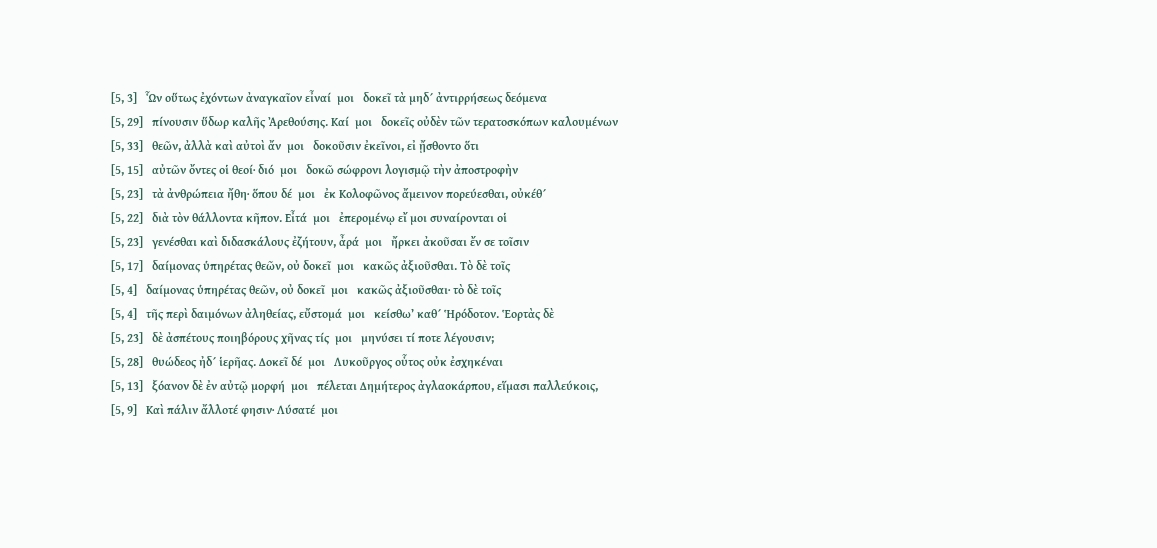[5, 3]   Ὧν οὕτως ἐχόντων ἀναγκαῖον εἶναί  μοι   δοκεῖ τὰ μηδ´ ἀντιρρήσεως δεόμενα
[5, 29]   πίνουσιν ὕδωρ καλῆς Ἀρεθούσης. Καί  μοι   δοκεῖς οὐδὲν τῶν τερατοσκόπων καλουμένων
[5, 33]   θεῶν, ἀλλὰ καὶ αὐτοὶ ἄν  μοι   δοκοῦσιν ἐκεῖνοι, εἰ ᾔσθοντο ὅτι
[5, 15]   αὐτῶν ὄντες οἱ θεοί· διό  μοι   δοκῶ σώφρονι λογισμῷ τὴν ἀποστροφὴν
[5, 23]   τὰ ἀνθρώπεια ἤθη· ὅπου δέ  μοι   ἐκ Κολοφῶνος ἄμεινον πορεύεσθαι, οὐκέθ´
[5, 22]   διὰ τὸν θάλλοντα κῆπον. Εἶτά  μοι   ἐπερομένῳ εἴ μοι συναίρονται οἱ
[5, 23]   γενέσθαι καὶ διδασκάλους ἐζήτουν, ἆρά  μοι   ἤρκει ἀκοῦσαι ἔν σε τοῖσιν
[5, 17]   δαίμονας ὑπηρέτας θεῶν, οὐ δοκεῖ  μοι   κακῶς ἀξιοῦσθαι. Τὸ δὲ τοῖς
[5, 4]   δαίμονας ὑπηρέτας θεῶν, οὐ δοκεῖ  μοι   κακῶς ἀξιοῦσθαι· τὸ δὲ τοῖς
[5, 4]   τῆς περὶ δαιμόνων ἀληθείας, εὔστομά  μοι   κείσθω’ καθ´ Ἡρόδοτον. Ἑορτὰς δὲ
[5, 23]   δὲ ἀσπέτους ποιηβόρους χῆνας τίς  μοι   μηνύσει τί ποτε λέγουσιν;
[5, 28]   θυώδεος ἠδ´ ἱερῆας. Δοκεῖ δέ  μοι   Λυκοῦργος οὗτος οὐκ ἐσχηκέναι
[5, 13]   ξόανον δὲ ἐν αὐτῷ μορφή  μοι   πέλεται Δημήτερος ἀγλαοκάρπου, εἵμασι παλλεύκοις,
[5, 9]   Καὶ πάλιν ἄλλοτέ φησιν· Λύσατέ  μοι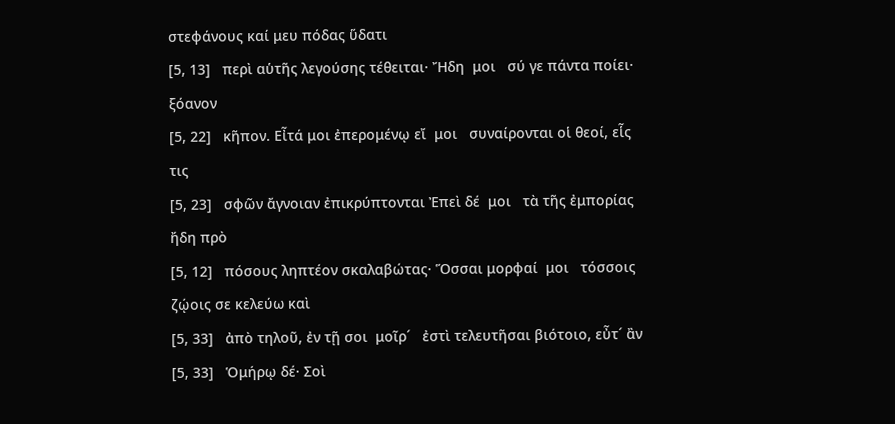στεφάνους καί μευ πόδας ὕδατι
[5, 13]   περὶ αὑτῆς λεγούσης τέθειται· Ἤδη  μοι   σύ γε πάντα ποίει· ξόανον
[5, 22]   κῆπον. Εἶτά μοι ἐπερομένῳ εἴ  μοι   συναίρονται οἱ θεοί, εἷς τις
[5, 23]   σφῶν ἄγνοιαν ἐπικρύπτονται Ἐπεὶ δέ  μοι   τὰ τῆς ἐμπορίας ἤδη πρὸ
[5, 12]   πόσους ληπτέον σκαλαβώτας· Ὅσσαι μορφαί  μοι   τόσσοις ζῴοις σε κελεύω καὶ
[5, 33]   ἀπὸ τηλοῦ, ἐν τῇ σοι  μοῖρ´   ἐστὶ τελευτῆσαι βιότοιο, εὖτ´ ἂν
[5, 33]   Ὁμήρῳ δέ· Σοὶ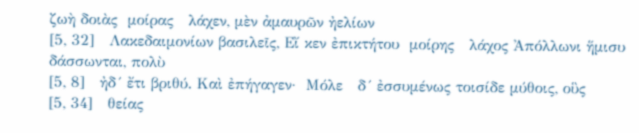ζωὴ δοιὰς  μοίρας   λάχεν, μὲν ἀμαυρῶν ἠελίων
[5, 32]   Λακεδαιμονίων βασιλεῖς, Εἴ κεν ἐπικτήτου  μοίρης   λάχος Ἀπόλλωνι ἥμισυ δάσσωνται, πολὺ
[5, 8]   ἠδ´ ἔτι βριθύ. Καὶ ἐπήγαγεν·  Μόλε   δ´ ἐσσυμένως τοισίδε μύθοις, οὓς
[5, 34]   θείας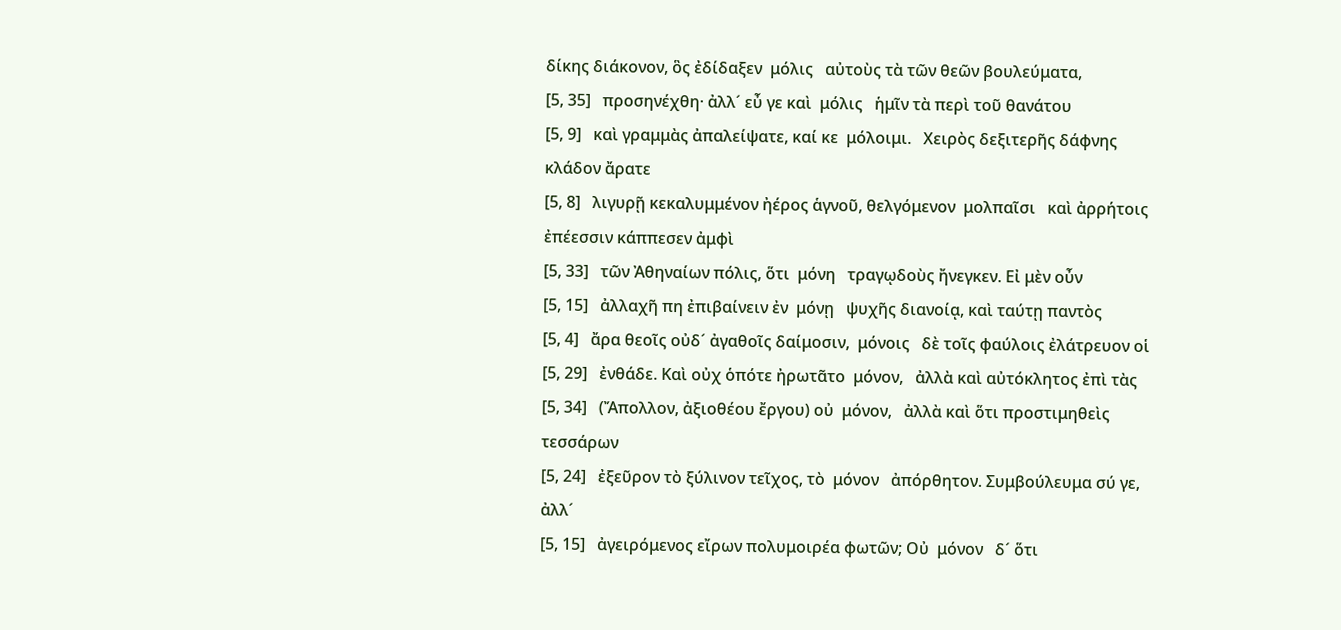δίκης διάκονον, ὃς ἐδίδαξεν  μόλις   αὐτοὺς τὰ τῶν θεῶν βουλεύματα,
[5, 35]   προσηνέχθη· ἀλλ´ εὖ γε καὶ  μόλις   ἡμῖν τὰ περὶ τοῦ θανάτου
[5, 9]   καὶ γραμμὰς ἀπαλείψατε, καί κε  μόλοιμι.   Χειρὸς δεξιτερῆς δάφνης κλάδον ἄρατε
[5, 8]   λιγυρῇ κεκαλυμμένον ἠέρος ἁγνοῦ, θελγόμενον  μολπαῖσι   καὶ ἀρρήτοις ἐπέεσσιν κάππεσεν ἀμφὶ
[5, 33]   τῶν Ἀθηναίων πόλις, ὅτι  μόνη   τραγῳδοὺς ἤνεγκεν. Εἰ μὲν οὖν
[5, 15]   ἀλλαχῆ πη ἐπιβαίνειν ἐν  μόνῃ   ψυχῆς διανοίᾳ, καὶ ταύτῃ παντὸς
[5, 4]   ἄρα θεοῖς οὐδ´ ἀγαθοῖς δαίμοσιν,  μόνοις   δὲ τοῖς φαύλοις ἐλάτρευον οἱ
[5, 29]   ἐνθάδε. Καὶ οὐχ ὁπότε ἠρωτᾶτο  μόνον,   ἀλλὰ καὶ αὐτόκλητος ἐπὶ τὰς
[5, 34]   (Ἄπολλον, ἀξιοθέου ἔργου) οὐ  μόνον,   ἀλλὰ καὶ ὅτι προστιμηθεὶς τεσσάρων
[5, 24]   ἐξεῦρον τὸ ξύλινον τεῖχος, τὸ  μόνον   ἀπόρθητον. Συμβούλευμα σύ γε, ἀλλ´
[5, 15]   ἀγειρόμενος εἴρων πολυμοιρέα φωτῶν; Οὐ  μόνον   δ´ ὅτι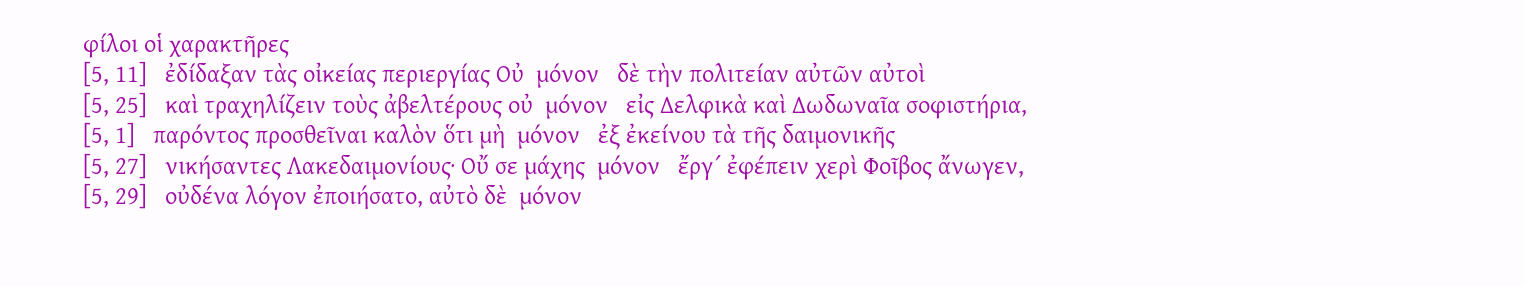φίλοι οἱ χαρακτῆρες
[5, 11]   ἐδίδαξαν τὰς οἰκείας περιεργίας Οὐ  μόνον   δὲ τὴν πολιτείαν αὐτῶν αὐτοὶ
[5, 25]   καὶ τραχηλίζειν τοὺς ἀβελτέρους οὐ  μόνον   εἰς Δελφικὰ καὶ Δωδωναῖα σοφιστήρια,
[5, 1]   παρόντος προσθεῖναι καλὸν ὅτι μὴ  μόνον   ἐξ ἐκείνου τὰ τῆς δαιμονικῆς
[5, 27]   νικήσαντες Λακεδαιμονίους· Οὔ σε μάχης  μόνον   ἔργ´ ἐφέπειν χερὶ Φοῖβος ἄνωγεν,
[5, 29]   οὐδένα λόγον ἐποιήσατο, αὐτὸ δὲ  μόνον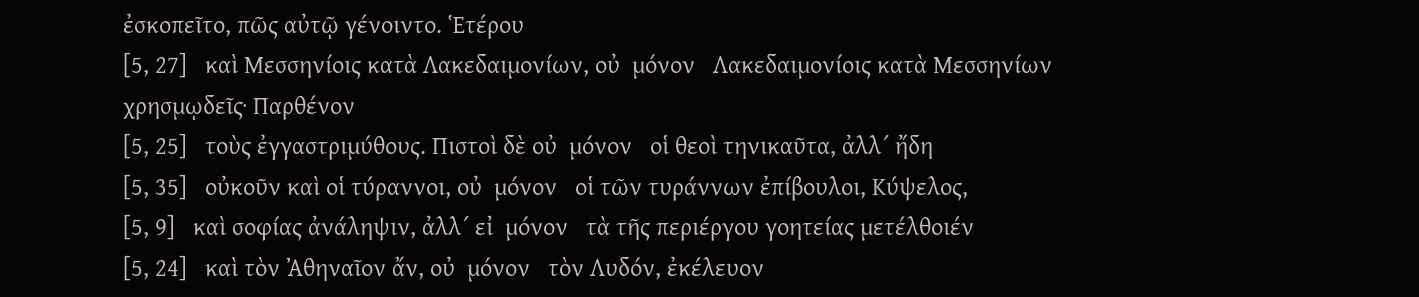ἐσκοπεῖτο, πῶς αὐτῷ γένοιντο. Ἑτέρου
[5, 27]   καὶ Μεσσηνίοις κατὰ Λακεδαιμονίων, οὐ  μόνον   Λακεδαιμονίοις κατὰ Μεσσηνίων χρησμῳδεῖς· Παρθένον
[5, 25]   τοὺς ἐγγαστριμύθους. Πιστοὶ δὲ οὐ  μόνον   οἱ θεοὶ τηνικαῦτα, ἀλλ´ ἤδη
[5, 35]   οὐκοῦν καὶ οἱ τύραννοι, οὐ  μόνον   οἱ τῶν τυράννων ἐπίβουλοι, Κύψελος,
[5, 9]   καὶ σοφίας ἀνάληψιν, ἀλλ´ εἰ  μόνον   τὰ τῆς περιέργου γοητείας μετέλθοιέν
[5, 24]   καὶ τὸν Ἀθηναῖον ἄν, οὐ  μόνον   τὸν Λυδόν, ἐκέλευον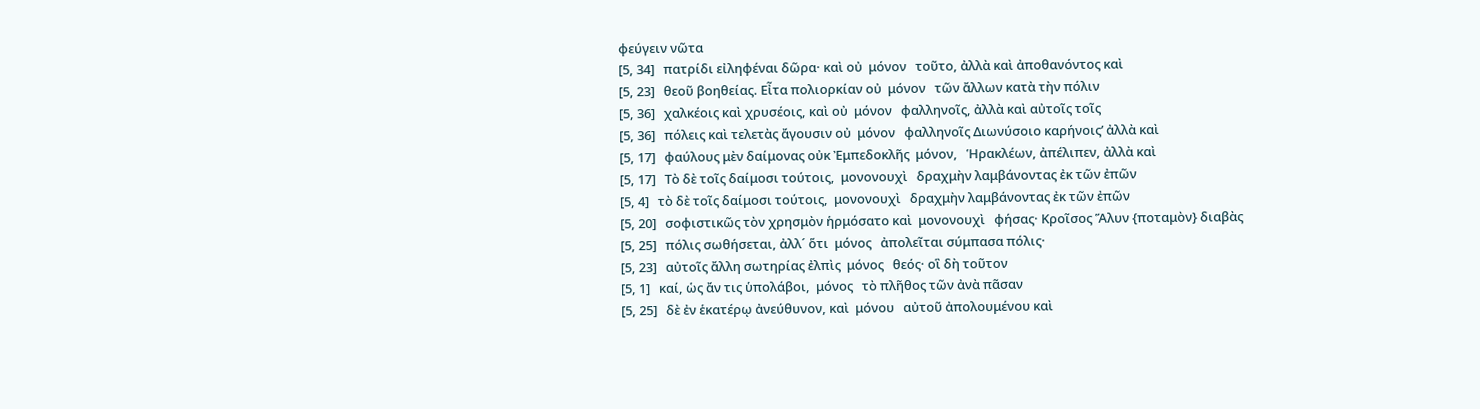φεύγειν νῶτα
[5, 34]   πατρίδι εἰληφέναι δῶρα· καὶ οὐ  μόνον   τοῦτο, ἀλλὰ καὶ ἀποθανόντος καὶ
[5, 23]   θεοῦ βοηθείας. Εἶτα πολιορκίαν οὐ  μόνον   τῶν ἄλλων κατὰ τὴν πόλιν
[5, 36]   χαλκέοις καὶ χρυσέοις, καὶ οὐ  μόνον   φαλληνοῖς, ἀλλὰ καὶ αὐτοῖς τοῖς
[5, 36]   πόλεις καὶ τελετὰς ἄγουσιν οὐ  μόνον   φαλληνοῖς Διωνύσοιο καρήνοις’ ἀλλὰ καὶ
[5, 17]   φαύλους μὲν δαίμονας οὐκ Ἐμπεδοκλῆς  μόνον,   Ἡρακλέων, ἀπέλιπεν, ἀλλὰ καὶ
[5, 17]   Τὸ δὲ τοῖς δαίμοσι τούτοις,  μονονουχὶ   δραχμὴν λαμβάνοντας ἐκ τῶν ἐπῶν
[5, 4]   τὸ δὲ τοῖς δαίμοσι τούτοις,  μονονουχὶ   δραχμὴν λαμβάνοντας ἐκ τῶν ἐπῶν
[5, 20]   σοφιστικῶς τὸν χρησμὸν ἡρμόσατο καὶ  μονονουχὶ   φήσας· Κροῖσος Ἅλυν {ποταμὸν} διαβὰς
[5, 25]   πόλις σωθήσεται, ἀλλ´ ὅτι  μόνος   ἀπολεῖται σύμπασα πόλις·
[5, 23]   αὐτοῖς ἄλλη σωτηρίας ἐλπὶς  μόνος   θεός· οἳ δὴ τοῦτον
[5, 1]   καί, ὡς ἄν τις ὑπολάβοι,  μόνος   τὸ πλῆθος τῶν ἀνὰ πᾶσαν
[5, 25]   δὲ ἐν ἑκατέρῳ ἀνεύθυνον, καὶ  μόνου   αὐτοῦ ἀπολουμένου καὶ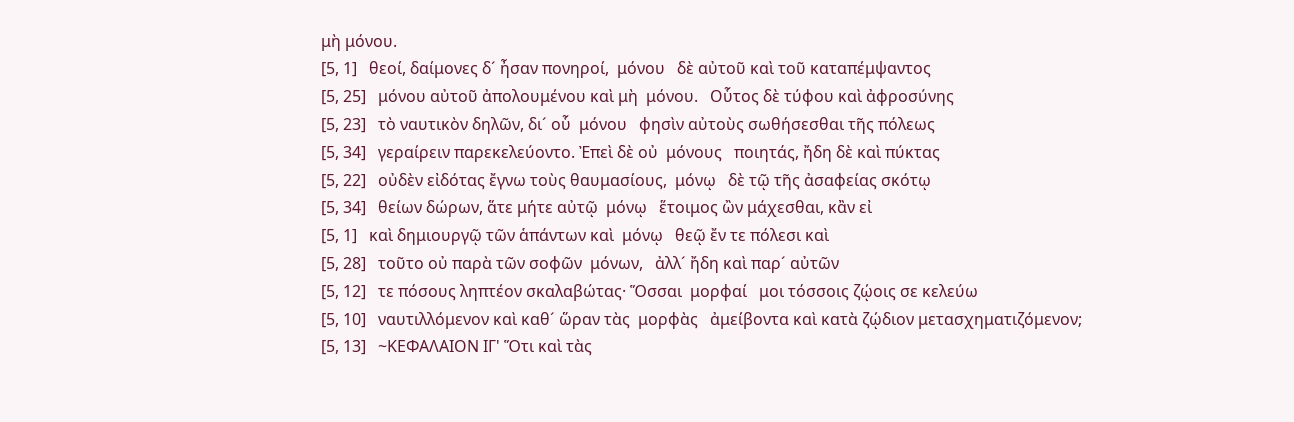μὴ μόνου.
[5, 1]   θεοί, δαίμονες δ´ ἦσαν πονηροί,  μόνου   δὲ αὐτοῦ καὶ τοῦ καταπέμψαντος
[5, 25]   μόνου αὐτοῦ ἀπολουμένου καὶ μὴ  μόνου.   Οὗτος δὲ τύφου καὶ ἀφροσύνης
[5, 23]   τὸ ναυτικὸν δηλῶν, δι´ οὗ  μόνου   φησὶν αὐτοὺς σωθήσεσθαι τῆς πόλεως
[5, 34]   γεραίρειν παρεκελεύοντο. Ἐπεὶ δὲ οὐ  μόνους   ποιητάς, ἤδη δὲ καὶ πύκτας
[5, 22]   οὐδὲν εἰδότας ἔγνω τοὺς θαυμασίους,  μόνῳ   δὲ τῷ τῆς ἀσαφείας σκότῳ
[5, 34]   θείων δώρων, ἅτε μήτε αὐτῷ  μόνῳ   ἕτοιμος ὢν μάχεσθαι, κἂν εἰ
[5, 1]   καὶ δημιουργῷ τῶν ἁπάντων καὶ  μόνῳ   θεῷ ἔν τε πόλεσι καὶ
[5, 28]   τοῦτο οὐ παρὰ τῶν σοφῶν  μόνων,   ἀλλ´ ἤδη καὶ παρ´ αὐτῶν
[5, 12]   τε πόσους ληπτέον σκαλαβώτας· Ὅσσαι  μορφαί   μοι τόσσοις ζῴοις σε κελεύω
[5, 10]   ναυτιλλόμενον καὶ καθ´ ὥραν τὰς  μορφὰς   ἀμείβοντα καὶ κατὰ ζῴδιον μετασχηματιζόμενον;
[5, 13]   ~ΚΕΦΑΛΑΙΟΝ ΙΓ' Ὅτι καὶ τὰς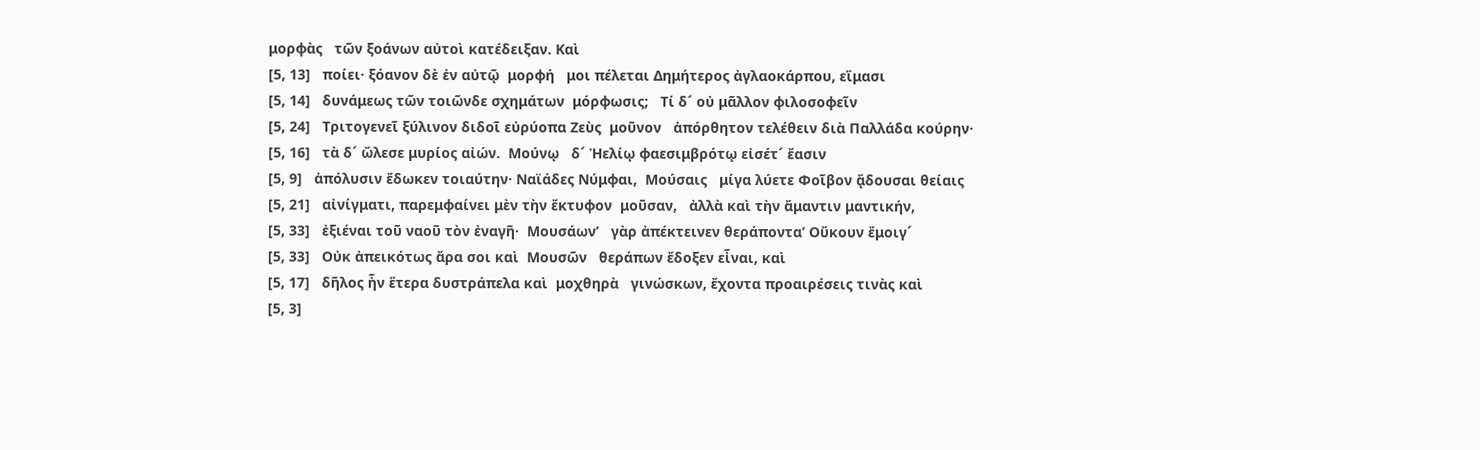μορφὰς   τῶν ξοάνων αὐτοὶ κατέδειξαν. Καὶ
[5, 13]   ποίει· ξόανον δὲ ἐν αὐτῷ  μορφή   μοι πέλεται Δημήτερος ἀγλαοκάρπου, εἵμασι
[5, 14]   δυνάμεως τῶν τοιῶνδε σχημάτων  μόρφωσις;   Τί δ´ οὐ μᾶλλον φιλοσοφεῖν
[5, 24]   Τριτογενεῖ ξύλινον διδοῖ εὐρύοπα Ζεὺς  μοῦνον   ἀπόρθητον τελέθειν διὰ Παλλάδα κούρην·
[5, 16]   τὰ δ´ ὤλεσε μυρίος αἰών.  Μούνῳ   δ´ Ἠελίῳ φαεσιμβρότῳ εἰσέτ´ ἔασιν
[5, 9]   ἀπόλυσιν ἔδωκεν τοιαύτην· Ναϊάδες Νύμφαι,  Μούσαις   μίγα λύετε Φοῖβον ᾄδουσαι θείαις
[5, 21]   αἰνίγματι, παρεμφαίνει μὲν τὴν ἔκτυφον  μοῦσαν,   ἀλλὰ καὶ τὴν ἄμαντιν μαντικήν,
[5, 33]   ἐξιέναι τοῦ ναοῦ τὸν ἐναγῆ·  Μουσάων’   γὰρ ἀπέκτεινεν θεράποντα’ Οὔκουν ἔμοιγ´
[5, 33]   Οὐκ ἀπεικότως ἄρα σοι καὶ  Μουσῶν   θεράπων ἔδοξεν εἶναι, καὶ
[5, 17]   δῆλος ἦν ἕτερα δυστράπελα καὶ  μοχθηρὰ   γινώσκων, ἔχοντα προαιρέσεις τινὰς καὶ
[5, 3]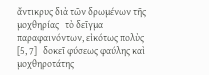ἄντικρυς διὰ τῶν δρωμένων τῆς  μοχθηρίας   τὸ δεῖγμα παραφαινόντων, εἰκότως πολὺς
[5, 7]   δοκεῖ φύσεως φαύλης καὶ  μοχθηροτάτης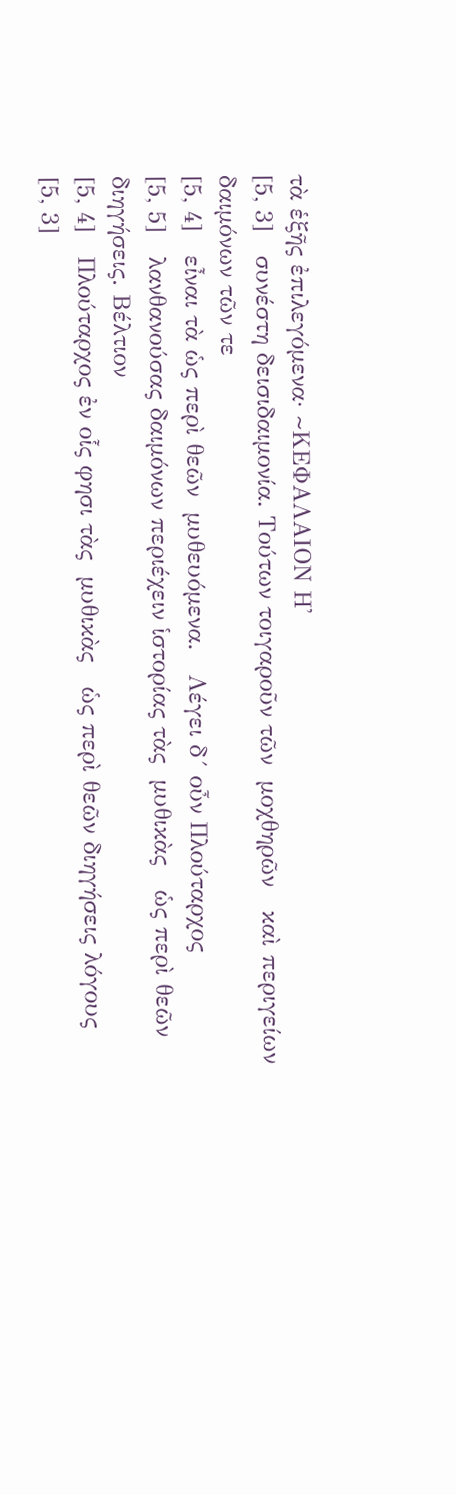τὰ ἑξῆς ἐπιλεγόμενα· ~ΚΕΦΑΛΑΙΟΝ Η'
[5, 3]   συνέστη δεισιδαιμονία. Τούτων τοιγαροῦν τῶν  μοχθηρῶν   καὶ περιγείων δαιμόνων τῶν τε
[5, 4]   εἶναι τὰ ὡς περὶ θεῶν  μυθευόμενα.   Λέγει δ´ οὖν Πλούταρχος
[5, 5]   λανθανούσας δαιμόνων περιέχειν ἱστορίας τὰς  μυθικὰς   ὡς περὶ θεῶν διηγήσεις. Βέλτιον
[5, 4]   Πλούταρχος ἐν οἷς φησι τὰς  μυθικὰς   ὡς περὶ θεῶν διηγήσεις λόγους
[5, 3]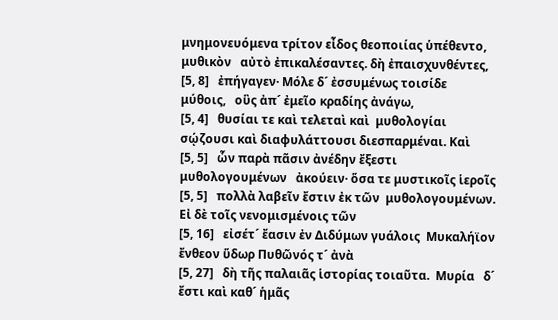μνημονευόμενα τρίτον εἶδος θεοποιίας ὑπέθεντο,  μυθικὸν   αὐτὸ ἐπικαλέσαντες. δὴ ἐπαισχυνθέντες,
[5, 8]   ἐπήγαγεν· Μόλε δ´ ἐσσυμένως τοισίδε  μύθοις,   οὓς ἀπ´ ἐμεῖο κραδίης ἀνάγω,
[5, 4]   θυσίαι τε καὶ τελεταὶ καὶ  μυθολογίαι   σῴζουσι καὶ διαφυλάττουσι διεσπαρμέναι. Καὶ
[5, 5]   ὧν παρὰ πᾶσιν ἀνέδην ἔξεστι  μυθολογουμένων   ἀκούειν· ὅσα τε μυστικοῖς ἱεροῖς
[5, 5]   πολλὰ λαβεῖν ἔστιν ἐκ τῶν  μυθολογουμένων.   Εἰ δὲ τοῖς νενομισμένοις τῶν
[5, 16]   εἰσέτ´ ἔασιν ἐν Διδύμων γυάλοις  Μυκαλήϊον   ἔνθεον ὕδωρ Πυθῶνός τ´ ἀνὰ
[5, 27]   δὴ τῆς παλαιᾶς ἱστορίας τοιαῦτα.  Μυρία   δ´ ἔστι καὶ καθ´ ἡμᾶς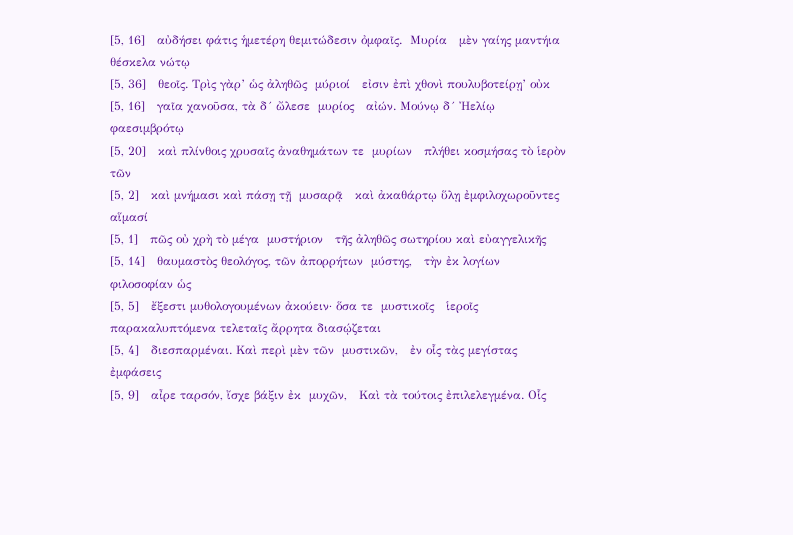[5, 16]   αὐδήσει φάτις ἡμετέρη θεμιτώδεσιν ὀμφαῖς.  Μυρία   μὲν γαίης μαντήια θέσκελα νώτῳ
[5, 36]   θεοῖς. Τρὶς γὰρ’ ὡς ἀληθῶς  μύριοί   εἰσιν ἐπὶ χθονὶ πουλυβοτείρῃ’ οὐκ
[5, 16]   γαῖα χανοῦσα, τὰ δ´ ὤλεσε  μυρίος   αἰών. Μούνῳ δ´ Ἠελίῳ φαεσιμβρότῳ
[5, 20]   καὶ πλίνθοις χρυσαῖς ἀναθημάτων τε  μυρίων   πλήθει κοσμήσας τὸ ἱερὸν τῶν
[5, 2]   καὶ μνήμασι καὶ πάσῃ τῇ  μυσαρᾷ   καὶ ἀκαθάρτῳ ὕλῃ ἐμφιλοχωροῦντες αἵμασί
[5, 1]   πῶς οὐ χρὴ τὸ μέγα  μυστήριον   τῆς ἀληθῶς σωτηρίου καὶ εὐαγγελικῆς
[5, 14]   θαυμαστὸς θεολόγος, τῶν ἀπορρήτων  μύστης,   τὴν ἐκ λογίων φιλοσοφίαν ὡς
[5, 5]   ἔξεστι μυθολογουμένων ἀκούειν· ὅσα τε  μυστικοῖς   ἱεροῖς παρακαλυπτόμενα τελεταῖς ἄρρητα διασῴζεται
[5, 4]   διεσπαρμέναι. Καὶ περὶ μὲν τῶν  μυστικῶν,   ἐν οἷς τὰς μεγίστας ἐμφάσεις
[5, 9]   αἶρε ταρσόν, ἴσχε βάξιν ἐκ  μυχῶν,   Καὶ τὰ τούτοις ἐπιλελεγμένα. Οἷς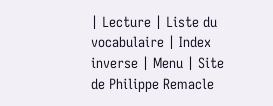| Lecture | Liste du vocabulaire | Index inverse | Menu | Site de Philippe Remacle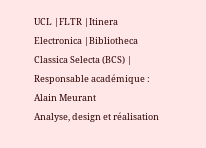UCL |FLTR |Itinera Electronica |Bibliotheca Classica Selecta (BCS) |
Responsable académique : Alain Meurant
Analyse, design et réalisation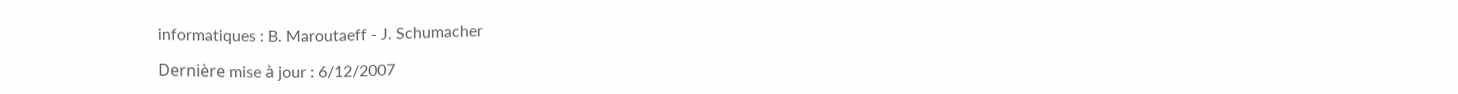informatiques : B. Maroutaeff - J. Schumacher

Dernière mise à jour : 6/12/2007